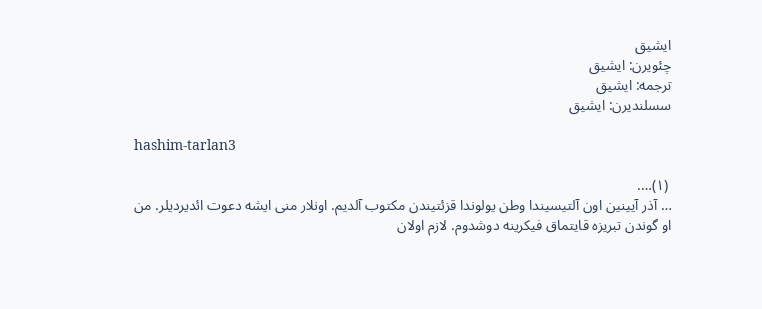ایشیق
چئویرن: ایشیق
ترجمه: ایشیق
سسلندیرن: ایشیق

hashim-tarlan3

 (۱)….
… آذر آیینین اون آلتیسیندا وطن یولوندا قزئتیندن مکتوب آلدیم. اونلار منى ایشه دعوت ائدیردیلر. من او گوندن تبریزه قایتماق فیکرینه دوشدوم. لازم اولان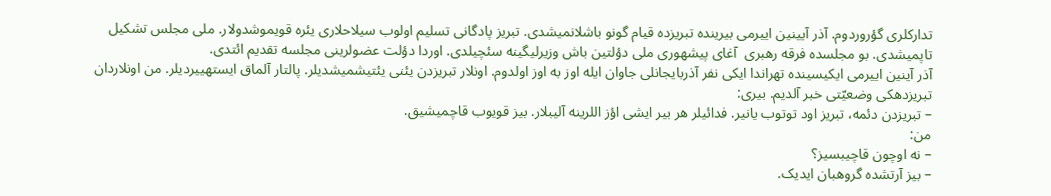تدارکلرى گؤروردوم. آذر آیینین اییرمی بیرینده تبریزده قیام گونو باشلانمیشدى. تبریز پادگانى تسلیم اولوب سیلاحلارى یئره قویموشدولار. ملى مجلس تشکیل تاپمیشدى. بو مجلسده فرقه رهبرى  آغاى پیشهورى ملى دؤلتین باش وزیرلیگینه سئچیلدى. اوردا دؤلت عضولرینى مجلسه تقدیم ائتدى.
آذر آینین اییرمی ایکیسینده تهراندا ایکى نفر آذربایجانلى جاوان ایله اوز به اوز اولدوم. اونلار تبریزدن یئنى یئتیشمیشدیلر. پالتار آلماق ایستهییردیلر. من اونلاردان تبریزدهکى وضعیّتى خبر آلدیم. بیرى:
– تبریزدن دئمه، تبریز اود توتوب یانیر. فدائیلر هر بیر ایشى اؤز اللرینه آلیبلار. بیز قویوب قاچمیشیق.
من:
– نه اوچون قاچیبسیز؟
– بیز آرتشده گروهبان ایدیک.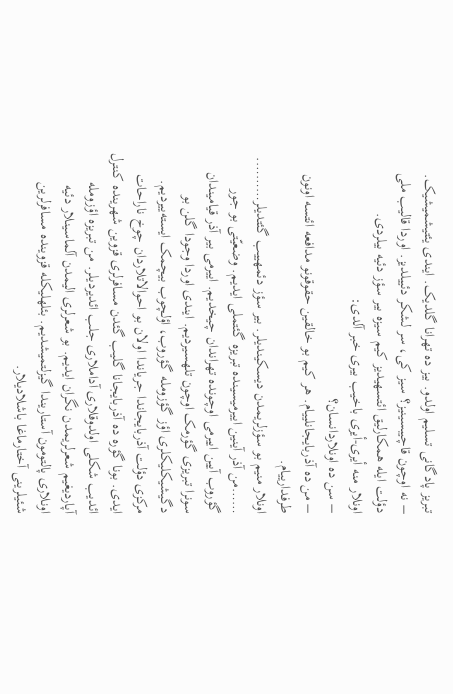تبریز پادگانى تسلیم اولدو. بیز ده تهرانا گلدیک. ایندى یئتیشمیشیک.
– نه اوچون قاچیبسینیز؟ سیز کى، سر لشکر دئییلدیز. اوردا قالیب ملى دؤلت ایله همکارلیق ائتسهیدیز کیم سیزه بیر سؤز دئیه بیلردى.
اونلار منه أیرى-أیرى باخیب بیرى خبر آلدى:
– سن ده اونلاردانسان؟
– من ده آذربایجانلییام. هر کیم بو خالقین حقوقونو مدافعه ائتسه اونون طرفدارییام.
اونلار منیم بو سؤزلریمدن دیسکیندیلر. بیر سؤز دئمهییب گئتدیلر……….
……من آذر آینین اییرمیسینده تبریزه گئتملى ایدیم. وضعیّتى بو جور گؤروب آیین اییرمی اوچونده تهراندان چیخدیم. اییرمی بیر آذر قیامیندان سونرا تبریزى گؤرمک اوچون تلهسیردیم. ایندى اوردا وجودا گلن بو دگیشیکلیکلرى اؤز گؤزومله گؤروب، اؤلچوب بیچمک ایسته‌ییردیم. مرکزى دؤلت آذربایجاندا جریاندا اولان بو احوالاتلاردان چوخ ناراحات ایدى. بونا گؤره ده آذربایجانا گلیب گئدن مسافرلرى قزوین شهرینده کنترل ائدیب شکلى اولدوقلارى آداملارى جلب ائدیردیلر. من تبریزه اؤزومله آپاردیغیم شعرلریمدن نگران ایدیم. بو شعرلرى الیمدن آلماسینلار دئیه اونلارى پالتومون آستاریندا گیزلتمیشدیم. بئلهلیکله قزوینده مسافرلرین شئیلرینى آختارماغا باشلادیلار.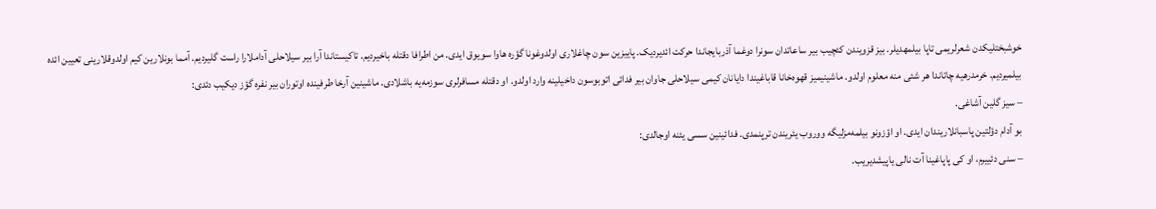خوشبختلیکدن شعرلریمى تاپا بیلمهدیلر. بیز قزویندن کئچیب بیر ساعاتدان سونرا دوغما آذربایجاندا حرکت ائدیردیک. پاییزین سون چاغلارى اولدوغونا گؤره هاوا سویوق ایدى. من اطرافا دقتله باخیردیم. تاکیستاندا آرا بیر سیلاحلى آداملارا راست گلیردیم. آمما بونلارین کیم اولدوقلارینى تعیین ائده بیلمیردیم. خرمدرهیه چاتاندا هر شئى منه معلوم اولدو. ماشینیمیز قهوه‌خانا قاباغیندا دایانان کیمى سیلاحلى جاوان بیر فدائى اتوبوسون داخیلینه وارد اولدو. او دقتله مسافرلرى سوزمه‌یه باشلادى. ماشینین آرخا طرفینده اوتوران بیر نفره گؤز دیکیب دئدى:
– سیز گلین آشاغى.
بو آدام دؤلتین پاسبانلاریندان ایدى. او اؤزونو بیلمه‌مزلیگه ووروب یئریندن ترپنمدى. فدائینین سسى یئنه اوجالدى:
– سنى دئییرم، او کى پاپاغینا آت نالى یاپیشدیریب.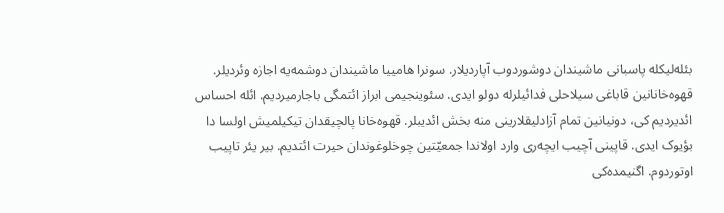بئله‌لیکله پاسبانى ماشیندان دوشوردوب آپاردیلار. سونرا هامییا ماشیندان دوشمه‌یه اجازه وئردیلر. قهوه‌خانانین قاباغى سیلاحلى فدائیلرله دولو ایدى. سئوینجیمى ابراز ائتمگى باجارمیردیم. ائله احساس ائدیردیم کى، دونیانین تمام آزادلیقلارینى منه بخش ائدیبلر. قهوه‌خانا پالچیقدان تیکیلمیش اولسا دا بؤیوک ایدى. قاپینى آچیب ایچه‌رى وارد اولاندا جمعیّتین چوخلوغوندان حیرت ائتدیم. بیر یئر تاپیب اوتوردوم. اگنیمده‌کى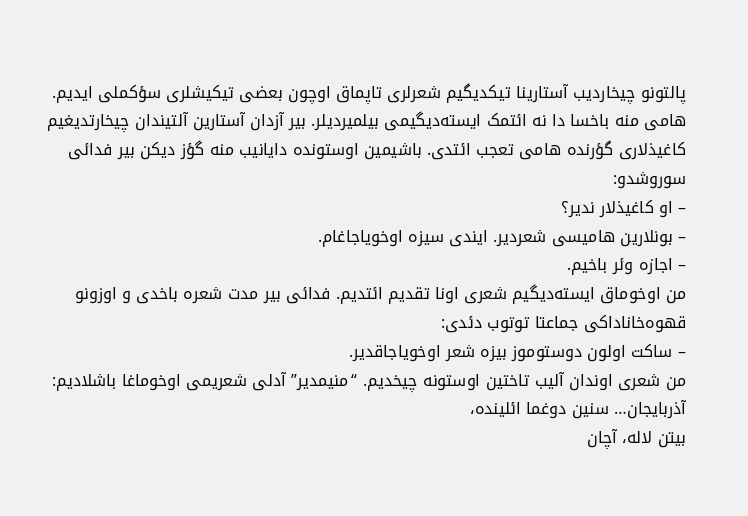پالتونو چیخاردیب آستارینا تیکدیگیم شعرلرى تاپماق اوچون بعضى تیکیشلرى سؤکملى ایدیم. هامى منه باخسا دا نه ائتمک ایسته‌دیگیمى بیلمیردیلر. بیر آزدان آستارین آلتیندان چیخارتدیغیم کاغیذلارى گؤرنده هامى تعجب ائتدى. باشیمین اوستونده دایانیب منه گؤز دیکن بیر فدائى سوروشدو:
– او کاغیذلار ندیر؟
– بونلارین هامیسى شعردیر. ایندى سیزه اوخویاجاغام.
– اجازه وئر باخیم.
من اوخوماق ایسته‌دیگیم شعرى اونا تقدیم ائتدیم. فدائى بیر مدت شعره باخدى و اوزونو قهوه‌خاناداکى جماعتا توتوب دئدى:
– ساکت اولون دوستوموز بیزه شعر اوخویاجاقدیر.
من شعرى اوندان آلیب تاختین اوستونه چیخدیم. “منیمدیر” آدلى شعریمى اوخوماغا باشلادیم:
آذربایجان… سنین دوغما ائلینده،
بیتن لاله، آچان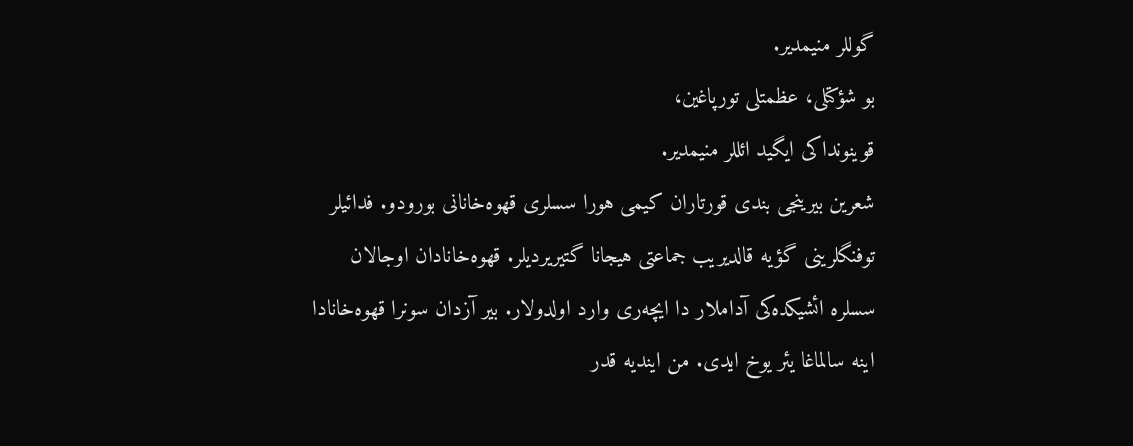گوللر منیمدیر.
بو شؤکتلى، عظمتلى تورپاغین،
قوینونداکى ایگید ائللر منیمدیر.
شعرین بیرینجى بندى قورتاران کیمى هورا سسلرى قهوه‌خانانى بورودو. فدائیلر توفنگلرینى گؤیه قالدیریب جماعتى هیجانا گتیریردیلر. قهوه‌خانادان اوجالان سسلره ائشیکده‌کى آداملار دا ایچه‌رى وارد اولدولار. بیر آزدان سونرا قهوه‌خانادا اینه سالماغا یئر یوخ ایدى. من ایندیه قدر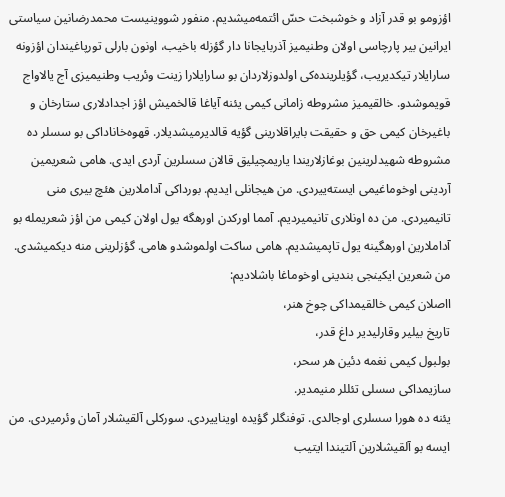اؤزومو بو قدر آزاد و خوشبخت حسّ ائتمه‌میشدیم. منفور شووینیست محمدرضانین سیاستى ایرانین بیر پارچاسى اولان وطنیمیز آذربایجانا دار گؤزله باخیب، اونون بارلى تورپاغیندان اؤزونه سارایلار تیکدیریب، گؤیلرینده‌کى اولدوزلاردان بو سارایلارا زینت وئریب وطنیمیزى آج یالاواج قویموشدو. خالقیمیز مشروطه زامانى کیمى یئنه آیاغا قالخمیش اؤز اجدادلارى ستارخان و باغیرخان کیمى حق و حقیقت بایراقلارینى گؤیه قالدیرمیشدیلار. قهوه‌خاناداکى بو سسلر ده مشروطه شهیدلرینین بوغازلاریندا یاریمچیلیق قالان سسلرین آردى ایدى. هامى شعریمین آردینى اوخوماغیمى ایسته‌ییردى. من هیجانلى ایدیم. بورداکى آداملارین هئچ بیرى منى تانیمیردى. من ده اونلارى تانیمیردیم. آمما اورکدن اورهگه یول اولان کیمى من اؤز شعریمله بو آداملارین اورهگینه یول تاپمیشدیم. هامى ساکت اولموشدو هامى. گؤزلرینى منه دیکمیشدى. من شعرین ایکینجى بندینى اوخوماغا باشلادیم:
ااصلان کیمى خالقیمداکى چوخ هنر،
تاریخ بیلیر وقارلیدیر داغ قدر،
بولبول کیمى نغمه دئین هر سحر،
سازیمداکى سسلى تئللر منیمدیر.
یئنه ده هورا سسلرى اوجالدى. توفنگلر گؤیده اویناییردى. سورکلى آلقیشلار آمان وئرمیردى. من ایسه بو آلقیشلارین آلتیندا ایتیب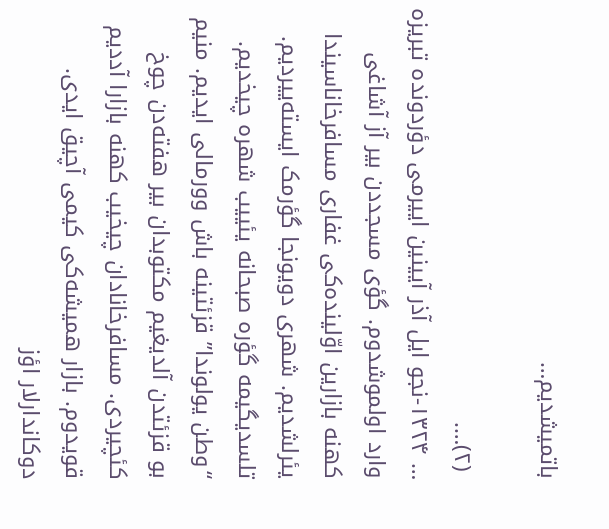باتمیشدیم…

 (۲)….
… ۱۳۲۴-نجو ایل آذر آیینین اییرمی دؤردونده تبریزه وارد اولموشدوم. گؤى مسجددن بیر آز آشاغى کهنه بازارین اوّلینده‌کى غفارى مسافرخاناسیندا یئرلشدیم. شهرى دویونجا گؤرمک ایسته‌ییردیم. تلسدیگیمه گؤره صبحانه یئییب شهره چیخدیم. “وطن یولوندا” قزئتینه باش وورمالى ایدیم. منیم بو قزئتدن آلدیغیم مکتوبدان بیر هفته‌دن چوخ کئچیردى. مسافرخانادان چیخیب کهنه بازارا آددیم قویدوم. بازار همیشه‌کى کیمى آچیق ایدى. دوکاندارلار اؤز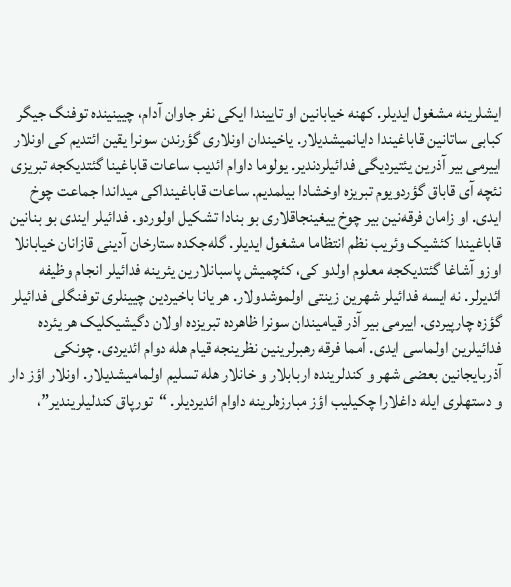ایشلرینه مشغول ایدیلر. کهنه خیابانین او تاییندا ایکى نفر جاوان آدام، چیینینده توفنگ جیگر کبابى ساتانین قاباغیندا دایانمیشدیلار. یاخیندان اونلارى گؤرندن سونرا یقین ائتدیم کى اونلار اییرمی بیر آذرین یئتیردیگى فدائیلردندیر. یولوما داوام ائدیب ساعات قاباغینا گئتدیکجه تبریزى نئچه آى قاباق گؤردویوم تبریزه اوخشادا بیلمدیم. ساعات قاباغینداکى میداندا جماعت چوخ ایدى. او زامان فرقه‌نین بیر چوخ ییغینجاقلارى بو بنادا تشکیل اولوردو. فدائیلر ایندى بو بنانین قاباغیندا کئشیک وئریب نظم انتظاما مشغول ایدیلر. گله‌جکده ستارخان آدینى قازانان خیابانلا اوزو آشاغا گئتدیکجه معلوم اولدو کى، کئچمیش پاسبانلارین یئرینه فدائیلر انجام وظیفه ائدیرلر. نه ایسه فدائیلر شهرین زینتى اولموشدولار. هر یانا باخیردین چیینلرى توفنگلى فدائیلر گؤزه چارپیردى. اییرمی بیر آذر قیامیندان سونرا ظاهرده تبریزده اولان دگیشیکلیک هر یئرده فدائیلرین اولماسى ایدى. آمما فرقه رهبرلرینین نظرینجه قیام هله دوام ائدیردى. چونکى آذربایجانین بعضى شهر و کندلرینده اربابلار و خانلار هله تسلیم اولمامیشدیلار. اونلار اؤز دار و دستهلرى ایله داغلارا چکیلیب اؤز مبارزه‌لرینه داوام ائدیردیلر. “تورپاق کندلیلریندیر”،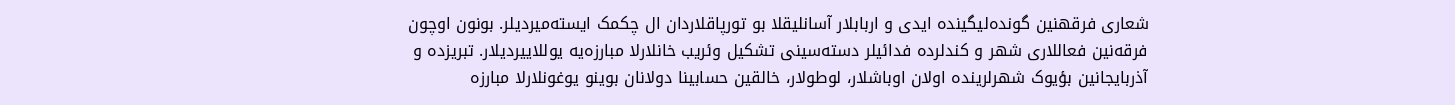شعارى فرقهنین گونده‌لیگینده ایدى و اربابلار آسانلیقلا بو تورپاقلاردان ال چکمک ایسته‌میردیلر. بونون اوچون فرقه‌نین فعاللارى شهر و کندلرده فدائیلر دسته‌سینى تشکیل وئریب خانلارلا مبارزه‌یه یوللاییردیلار. تبریزده و آذربایجانین بؤیوک شهرلرینده اولان اوباشلار، لوطولار، خالقین حسابینا دولانان بوینو یوغونلارلا مبارزه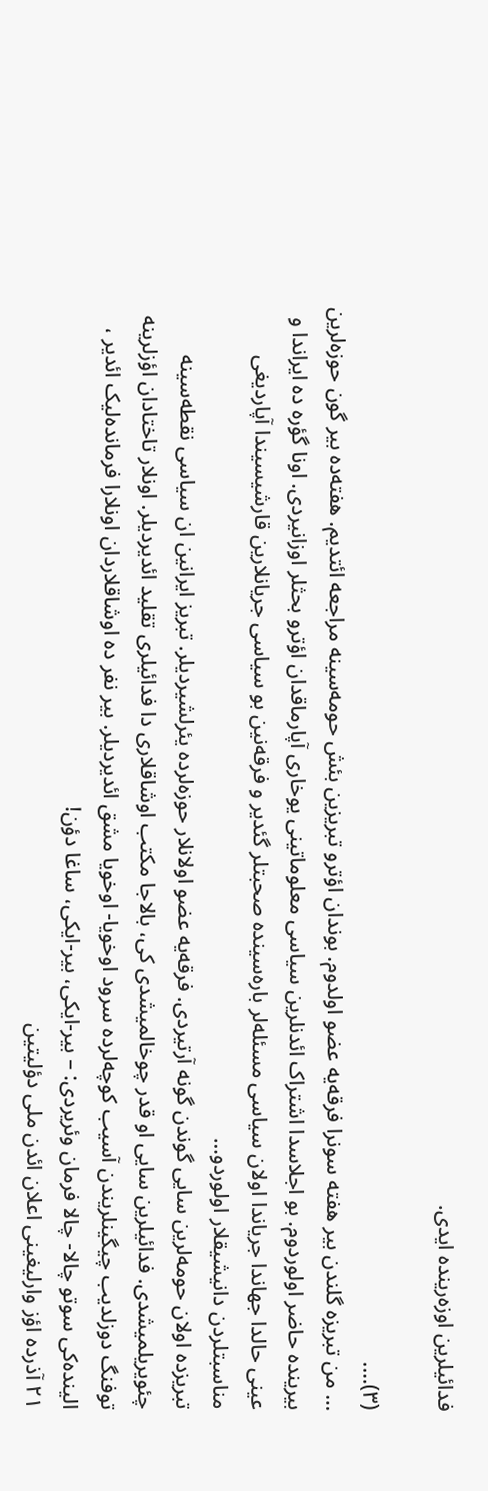فدائیلرین اوزه‌رینده ایدى.

(۳)….
… من تبریزه گلندن بیر هفته سونرا فرقه‌یه عضو اولدوم. بوندان اؤترو تبریزین بئش حومه‌سینه مراجعه ائتدیم. هفته‌ده بیر گون حوزه‌لرین بیرینده حاضر اولوردوم. بو اجلاسدا اشتراک ائدنلرین سیاسى معلوماتینى یوخارى آپارماقدان اؤترو بحثلر اوزانیردى. اونا گؤره ده ایراندا و عینى حالدا جهاندا جریاندا اولان سیاسى مسئله‌لر باره‌سینده صحبتلر گئدیر و فرقه‌نین بو سیاسى جریانلارین قارشیسیندا آپاردیغى مناسبتلردن دانیشیقلار اولوردو…
تبریزده اولان حومه‌لرین سایى گوندن گونه آرتیردى. فرقه‌یه عضو اولانلار حوزه‌لرده یئرلشیردیلر. تبریز ایرانین ان سیاسى نقطه‌سینه چئویریلمیشدى. فدائیلرین سایى او قدر چوخالمیشدى کى، بالاجا مکتب اوشاقلارى دا فدائیلرى تقلید ائدیردیلر. اونلار تاختادان اؤزلرینه توفنگ دوزلدیب چیگینلریندن آسیب کوچه‌لرده سرود اوخویا- اوخویا مشق ائدیردیلر. بیر نفر ده اوشاقلاردان اونلارا فرمانده‌لیک ائدیر ، الینده‌کى سوتو چالا- چالا فرمان وئریردى: – بیر-ایکى، بیر-ایکى، ساغا دؤن!
۲۱ آذرده اؤز وارلیغینى اعلان ائدن ملى دؤلیتین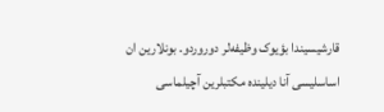قارشیسیندا بؤیوک وظیفه‌لر دوروردو. بونلارین ان اساسلیسى آنا دیلینده مکتبلرین آچیلماسى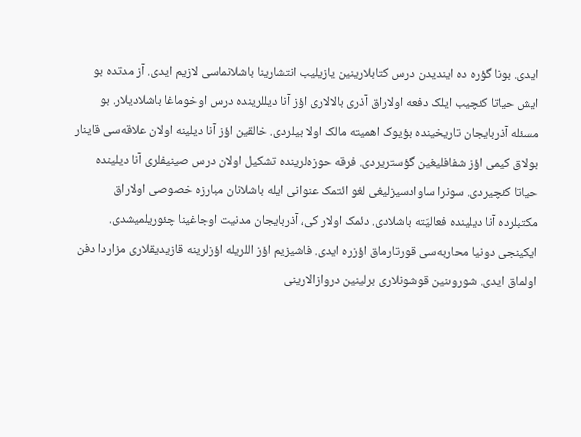ایدى. بونا گؤره ده ایندیدن درس کتابلارینین یازیلیب انتشارینا باشلانماسى لازیم ایدى. آز مدتده بو ایش حیاتا کئچیب ایلک دفعه اولاراق آذرى بالالارى اؤز آنا دیللرینده درس اوخوماغا باشلادیلار. بو مسئله آذربایجان تاریخینده بؤیوک اهمیته مالک اولا بیلردى. خالقین اؤز آنا دیلینه اولان علاقه‌سى قاینار بولاق کیمى اؤز شفافلیغین گؤستریردى. فرقه حوزه‌لرینده تشکیل اولان درس صینیفلرى آنا دیلینده حیاتا کئچیردى. سونرا ساوادسیزلیغى لغو ائتمک عنوانى ایله باشلانان مبارزه خصوصى اولاراق مکتبلرده آنا دیلینده فعالیّته باشلادى. دئمک اولار کى، آذربایجان مدنیت اوجاغینا چئوریلمیشدى.
ایکینجى دونیا محاربه‌سى قورتارماق اؤزره ایدى. فاشیزیم اؤز اللریله اؤزلرینه قازیدیقلارى مزاردا دفن اولماق ایدى. شوروىنین قوشونلارى برلینین دروازالارینى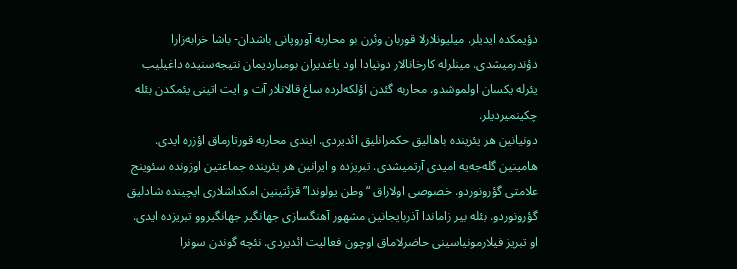دؤیمکده ایدیلر. میلیونلارلا قوربان وئرن بو محاربه آوروپانى باشدان- باشا خرابه‌زارا دؤندرمیشدى. مینلرله کارخانالار دونیادا اود یاغدیران بومباردیمان نتیجه‌سنیده داغیلیب یئرله یکسان اولموشدو. محاربه گئدن اؤلکه‌لرده ساغ قالانلار آت و ایت اتینى یئمکدن بئله چکینمیردیلر.
دونیانین هر یئرینده باهالیق حکمرانلیق ائدیردى. ایندى محاربه قورتارماق اؤزره ایدى. هامینین گله‌جه‌یه امیدى آرتمیشدى. تبریزده و ایرانین هر یئرینده جماعتین اوزونده سئوینج علامتى گؤرونوردو. خصوصى اولاراق “وطن یولوندا” قزئتینین امکداشلارى ایچینده شادلیق گؤرونوردو. بئله بیر زاماندا آذربایجانین مشهور آهنگسازى جهانگیر جهانگیروو تبریزده ایدى. او تبریز فیلارمونیاسینى حاضرلاماق اوچون فعالیت ائدیردى. نئچه گوندن سونرا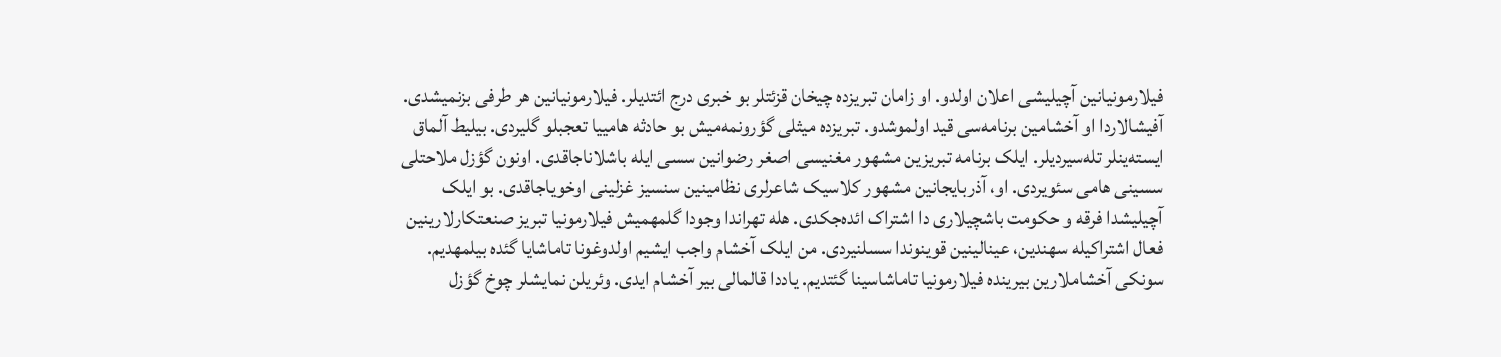فیلارمونیانین آچیلیشى اعلان اولدو. او زامان تبریزده چیخان قزئتلر بو خبرى درج ائتدیلر. فیلارمونیانین هر طرفى بزنمیشدى. آفیشالاردا او آخشامین برنامه‌سى قید اولموشدو. تبریزده میثلى گؤرونمه‌میش بو حادثه هامییا تعجبلو گلیردى. بیلیط آلماق ایسته‌ینلر تله‌سیردیلر. ایلک برنامه تبریزین مشهور مغنیسى اصغر رضوانین سسى ایله باشلاناجاقدى. اونون گؤزل ملاحتلى سسینى هامى سئویردى. او، آذربایجانین مشهور کلاسیک شاعرلرى نظامینین سنسیز غزلینى اوخویاجاقدى. بو ایلک آچیلیشدا فرقه و حکومت باشچیلارى دا اشتراک ائده‌جکدى. هله تهراندا وجودا گلمهمیش فیلارمونیا تبریز صنعتکارلارینین فعال اشتراکیله سهندین، عینالینین قوینوندا سسلنیردى. من ایلک آخشام واجب ایشیم اولدوغونا تاماشایا گئده بیلمهدیم. سونکى آخشاملارین بیرینده فیلارمونیا تاماشاسینا گئتدیم. یاددا قالمالى بیر آخشام ایدى. وئریلن نمایشلر چوخ گؤزل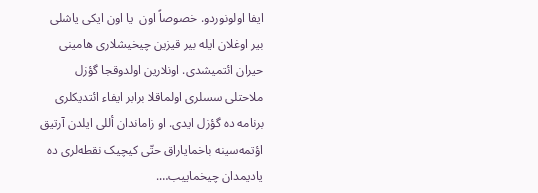ایفا اولونوردو. خصوصاً اون  یا اون ایکی یاشلى بیر اوغلان ایله بیر قیزین چیخیشلارى هامینى حیران ائتمیشدى. اونلارین اولدوقجا گؤزل ملاحتلى سسلرى اولماقلا برابر ایفاء ائتدیکلرى برنامه ده گؤزل ایدى. او زاماندان أللی ایلدن آرتیق اؤتمه‌سینه باخمایاراق حتّى کیچیک نقطه‌لرى ده یادیمدان چیخماییب….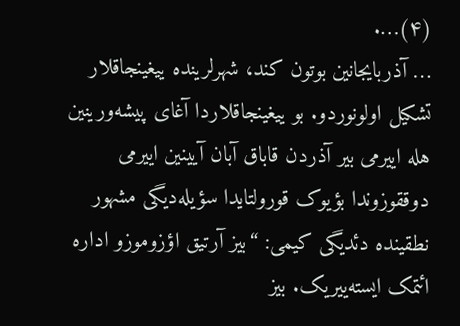(۴)….
… آذربایجانین بوتون کند، شهرلرینده ییغینجاقلار تشکیل اولونوردو. بو ییغینجاقلاردا آغاى پیشه‌ورینین هله اییرمی بیر آذردن قاباق آبان آیینین اییرمی دوققوزوندا بؤیوک قورولتایدا سؤیله‌دیگى مشهور نطقینده دئدیگى کیمى: “بیز آرتیق اؤزوموزو اداره ائتمک ایسته‌ییریک. بیز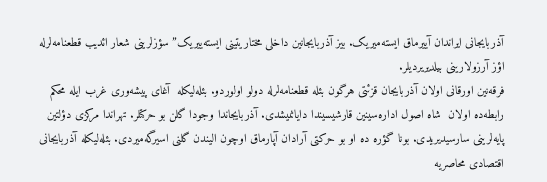آذربایجانى ایراندان آییرماق ایسته‌میریک. بیز آذربایجانین داخلى مختاریتینى ایسته‌ییریک” سؤزلرینى شعار ائدیب قطعنامه‌لرله اؤز آرزولارینى بیلدیریردیلر.
فرقه‌نین اورقانى اولان آذربایجان قزئتى هرگون بئله قطعنامه‌لرله دولو اولوردو. بئله‌لیکله  آغاى پیشه‌ورى غرب ایله محکم رابطه‌ده اولان  شاه اصول اداره‌سینین قارشیسیندا دایانمیشدى. آذربایجاندا وجودا گلن بو حرکتلر. تهراندا مرکزى دؤلتین پایه‌لرینى سارسیدیریدى. بونا گؤره ده او بو حرکتى آرادان آپارماق اوچون الیندن گلنى اسیرگه‌میردى. بئله‌لیکله آذربایجانى اقتصادى محاصریه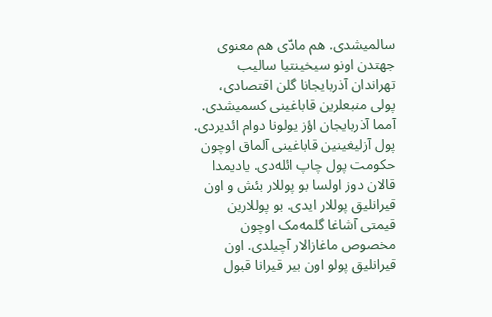سالمیشدى. هم مادّى هم معنوى جهتدن اونو سیخینتیا سالیب تهراندان آذربایجانا گلن اقتصادى، پولى منبعلرین قاباغینى کسمیشدى. آمما آذربایجان اؤز یولونا دوام ائدیردى. پول آزلیغینین قاباغینى آلماق اوچون حکومت پول چاپ ائله‌دى. یادیمدا قالان دوز اولسا بو پوللار بئش و اون قیرانلیق پوللار ایدى. بو پوللارین قیمتى آشاغا گلمه‌مک اوچون مخصوص ماغازالار آچیلدى. اون قیرانلیق پولو اون بیر قیرانا قبول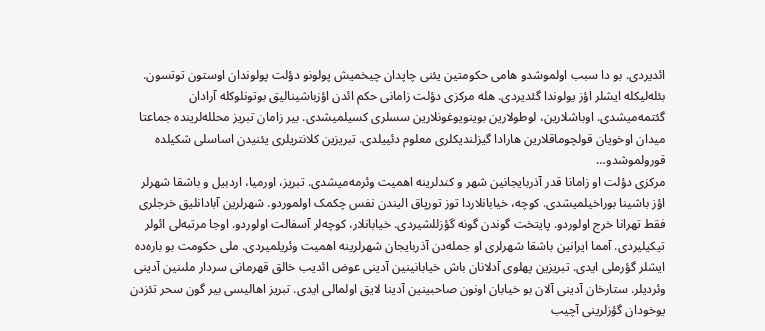ائدیردى. بو دا سبب اولموشدو هامى حکومتین یئنى چاپدان چیخمیش پولونو دؤلت پولوندان اوستون توتسون. بئله‌لیکله ایشلر اؤز یولوندا گئدیردى. هله مرکزى دؤلت زامانى حکم ائدن اؤزباشینالیق بوتونلوکله آرادان گئتمه‌میشدى. اوباشلارین، لوطولارین بوینویوغونلارین سسلرى کسیلمیشدى. بیر زامان تبریز محلله‌لرینده جماعتا میدان اوخویان قولچوماقلارین هارادا گیزلندیکلرى معلوم دئییلدى. تبریزین کلانتریلرى یئنیدن اساسلى شکیلده قورولموشدو…
مرکزى دؤلت او زامانا قدر آذربایجانین شهر و کندلرینه اهمیت وئرمه‌میشدى. تبریز، اورمیا، اردبیل و باشقا شهرلر اؤز باشینا بوراخیلمیشدى. کوچه، خیابانلاردا توز تورپاق الیندن نفس چکمک اولموردو. شهرلرین آبادانلیق خرجلرى فقط تهرانا خرج اولوردو. پایتخت گوندن گونه گؤزللشیردى. خیابانلار، کوچه‌لر آسفالت اولوردو. اوجا مرتبه‌لى ائولر تیکیلیردى. آمما ایرانین باشقا شهرلرى او جمله‌دن آذربایجان شهرلرینه اهمیت وئریلمیردى. ملى حکومت بو باره‌ده ایشلر گؤرملى ایدى. تبریزین پهلوى آدلانان باش خیابانینین آدینى عوض ائدیب خالق قهرمانى سردار ملىنین آدینى وئردیلر. ستارخان آدینى آلان بو خیابان اونون صاحبینین آدینا لایق اولمالى ایدى. تبریز اهالیسى بیر گون سحر تئزدن یوخودان گؤزلرینى آچیب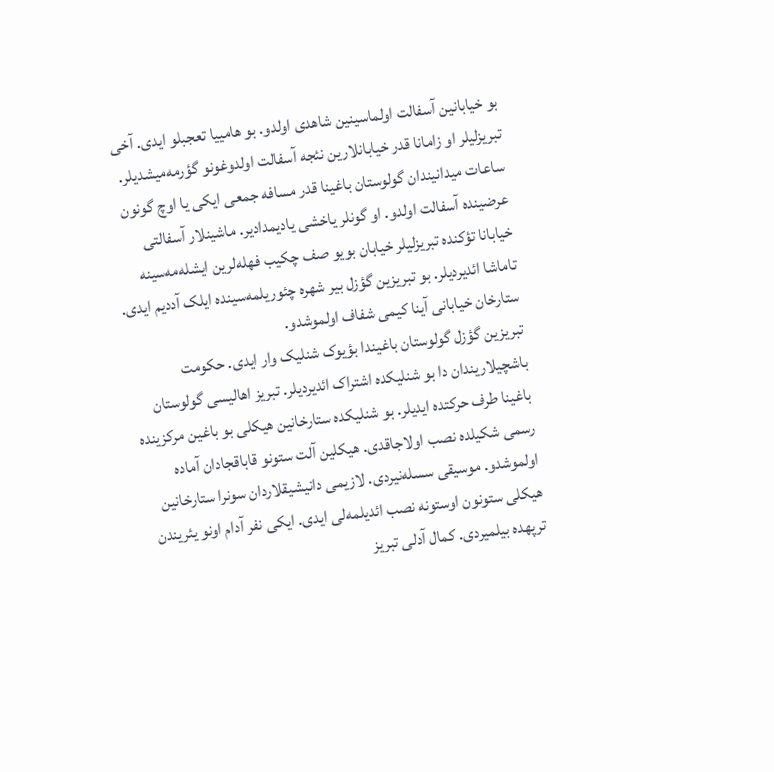بو خیابانین آسفالت اولماسینین شاهدى اولدو. بو هامییا تعجبلو ایدى. آخى تبریزلیلر او زامانا قدر خیابانلارین نئجه آسفالت اولدوغونو گؤرمه‌میشدیلر. ساعات میدانیندان گولوستان باغینا قدر مسافه جمعى ایکی یا اوچ گونون عرضینده آسفالت اولدو. او گونلر یاخشى یادیمدادیر. ماشینلار آسفالتى خیابانا تؤکنده تبریزلیلر خیابان بویو صف چکیب فهله‌لرین ایشله‌مه‌سینه تاماشا ائدیردیلر. بو تبریزین گؤزل بیر شهره چئوریلمه‌سینده ایلک آددیم ایدى. ستارخان خیابانى آینا کیمى شفاف اولموشدو.
تبریزین گؤزل گولوستان باغیندا بؤیوک شنلیک وار ایدى. حکومت باشچیلاریندان دا بو شنلیکده اشتراک ائدیردیلر. تبریز اهالیسى گولوستان باغینا طرف حرکتده ایدیلر. بو شنلیکده ستارخانین هیکلى بو باغین مرکزینده رسمى شکیلده نصب اولاجاقدى. هیکلین آلت ستونو قاباقجادان آماده اولموشدو. موسیقى سسله‌نیردى. لازیمى دانیشیقلاردان سونرا ستارخانین هیکلى ستونون اوستونه نصب ائدیلمه‌لى ایدى. ایکى نفر آدام اونو یئریندن ترپهده بیلمیردى. کمال آدلى تبریز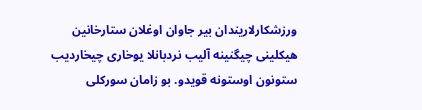ورزشکارلاریندان بیر جاوان اوغلان ستارخانین هیکلینى چیگنینه آلیب نردبانلا یوخارى چیخاردیب ستونون اوستونه قویدو. بو زامان سورکلى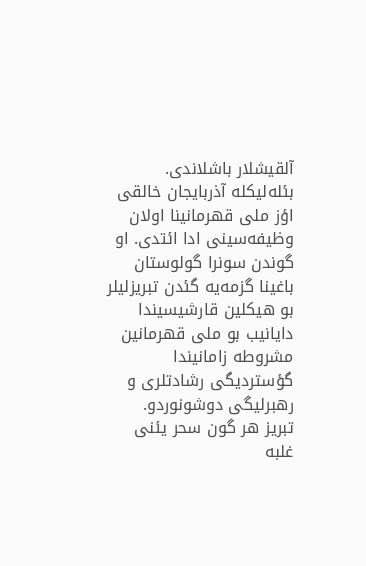آلقیشلار باشلاندى. بئله‌لیکله آذربایجان خالقى اؤز ملى قهرمانینا اولان وظیفه‌سینى ادا ائتدى. او گوندن سونرا گولوستان باغینا گزمه‌یه گئدن تبریزلیلر بو هیکلین قارشیسیندا دایانیب بو ملى قهرمانین مشروطه زامانیندا گؤستردیگى رشادتلرى و رهبرلیگى دوشونوردو.
تبریز هر گون سحر یئنى غلبه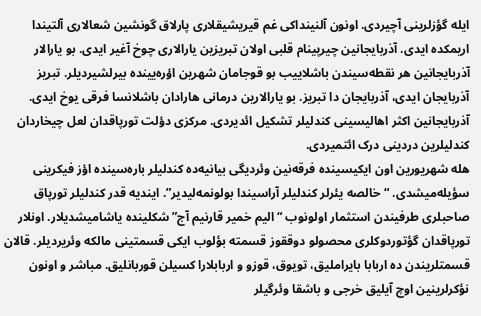ایله گؤزلرینى آچیردى. اونون آلنینداکى غم قیریشیقلارى پارلاق گونشین شعالارى آلتیندا اریمکده ایدى. آذربایجانین چیرپینام قلبى اولان تبریزین یارالارى چوخ آغیر ایدى. بو یارالار آذربایجانین هر نقطه‌سیندن باشلاییب بو قوجامان شهرین اؤره‌یینده بیرلشیردیلر. تبریز آذربایجان ایدى، آذربایجان دا تبریز. بو یارالارین درمانى هارادان باشلانسا فرقى یوخ ایدى. آذربایجانین اکثر اهالیسینى کندلیلر تشکیل ائدیردى. مرکزى دؤلت تورپاقدان لعل چیخاردان کندلیلرین دردینى درک ائتمیردى.
هله شهریورین اون ایکیسینده فرقه‌نین وئردیگى بیانیه‌ده کندلیلر باره‌سینده اؤز فیکرینى سؤیله‌میشدى. “خالصه یئرلر کندلیلر آراسیندا بولونمه‌لیدیر”. ایندیه قدر کندلیلر تورپاق صاحبلرى طرفیندن استثمار اولونوب “الیم خمیر قارنیم آج” شکلینده یاشامیشدیلار. اونلار تورپاقدان گؤتوردوکلرى محصولو دوققوز قسمته بؤلوب ایکى قسمتینى مالکه وئریردیلر. قالان قسمتلریندن ده اربابا بایراملیق، تویوق، قوزو و اربابلارا کسیلن قوربانلیق. مباشر و اونون نؤکرلرینین اوچ آیلیق خرجى و باشقا وئرگیلر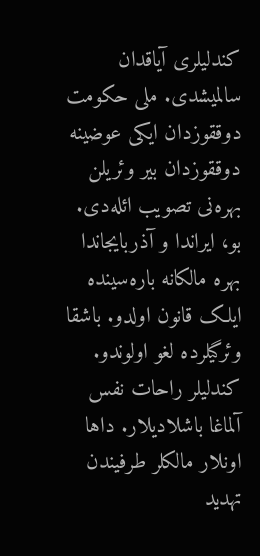کندلیلرى آیاقدان سالمیشدى. ملى حکومت دوققوزدان ایکى عوضینه دوققوزدان بیر وئریلن بهره‌نى تصویب ائله‌دى. بو، ایراندا و آذربایجاندا بهره مالکانه باره‌سینده ایلک قانون اولدو. باشقا وئرگیلرده لغو اولوندو. کندلیلر راحات نفس آلماغا باشلادیلار. داها اونلار مالکلر طرفیندن تهدید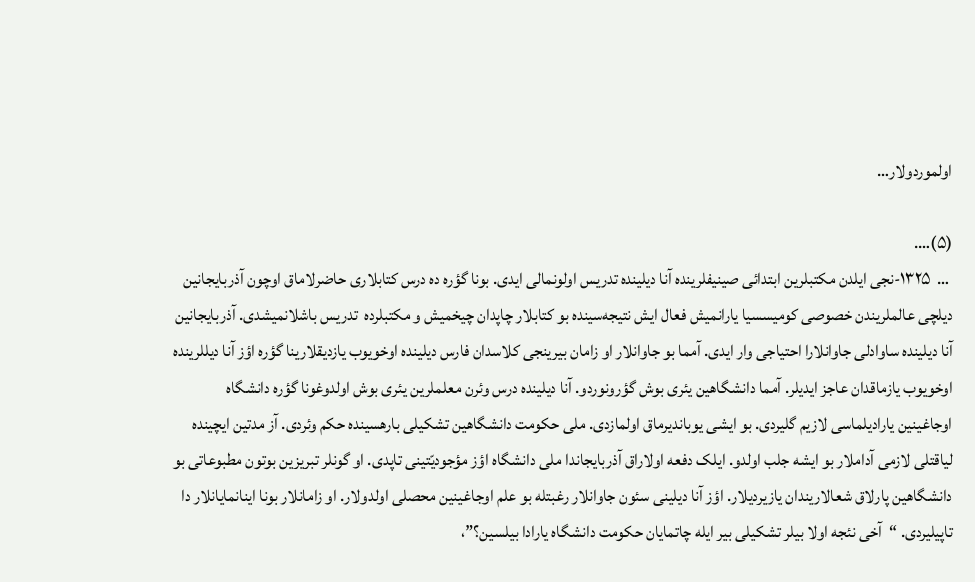اولموردولار…

(۵)….
 …  ۱۳۲۵-نجى ایلدن مکتبلرین ابتدائى صینیفلرینده آنا دیلینده تدریس اولونمالى ایدى. بونا گؤره ده درس کتابلارى حاضرلاماق اوچون آذربایجانین دیلچى عالملریندن خصوصى کومیسسیا یارانمیش فعال ایش نتیجه‌سینده بو کتابلار چاپدان چیخمیش و مکتبلرده  تدریس باشلانمیشدى. آذربایجانین آنا دیلینده ساوادلى جاوانلارا احتیاجى وار ایدى. آمما بو جاوانلار او زامان بیرینجى کلاسدان فارس دیلینده اوخویوب یازدیقلارینا گؤره اؤز آنا دیللرینده اوخویوب یازماقدان عاجز ایدیلر. آمما دانشگاهین یئرى بوش گؤرونوردو. آنا دیلینده درس وئرن معلملرین یئرى بوش اولدوغونا گؤره دانشگاه اوجاغینین یارادیلماسى لازیم گلیردى. بو ایشى یوباندیرماق اولمازدى. ملى حکومت دانشگاهین تشکیلى بارهسینده حکم وئردى. آز مدتین ایچینده لیاقتلى لازمى آداملار بو ایشه جلب اولدو. ایلک دفعه اولاراق آذربایجاندا ملى دانشگاه اؤز مؤجودیّتینى تاپدى. او گونلر تبریزین بوتون مطبوعاتى بو دانشگاهین پارلاق شعالاریندان یازیردیلار. اؤز آنا دیلینى سئون جاوانلار رغبتله بو علم اوجاغینین محصلى اولدولار. او زامانلار بونا اینانمایانلار دا تاپیلیردى. “آخى نئجه اولا بیلر تشکیلى بیر ایله چاتمایان حکومت دانشگاه یارادا بیلسین؟”،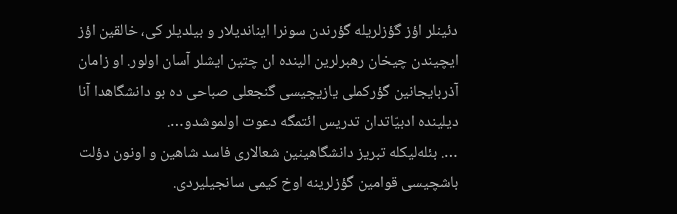دئینلر اؤز گؤزلریله گؤرندن سونرا ایناندیلار و بیلدیلر کى، خالقین اؤز ایچیندن چیخان رهبرلرین الینده ان چتین ایشلر آسان اولور. او زامان آذربایجانین گؤرکملى یازیچیسى گنجعلى صباحى ده بو دانشگاهدا آنا دیلینده ادبیّاتدان تدریس ائتمگه دعوت اولموشدو….
…. بئله‌لیکله تبریز دانشگاهینین شعالارى فاسد شاهین و اونون دؤلت باشچیسى قوامین گؤزلرینه اوخ کیمى سانجیلیردى.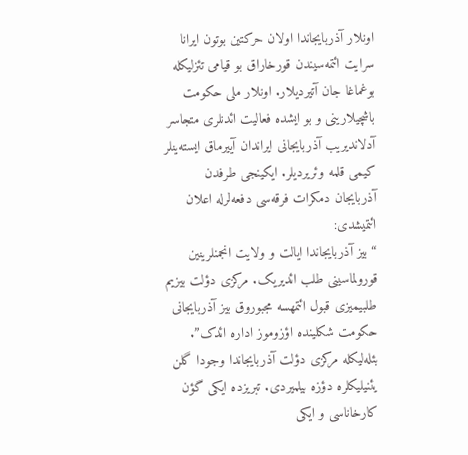اونلار آذربایجاندا اولان حرکتین بوتون ایرانا سرایت ائتمه‌سیندن قورخاراق بو قیامى تئزلیکله بوغماغا جان آتیردیلار. اونلار ملى حکومت باشچیلارینى و بو ایشده فعالیت ائدنلرى متجاسر آدلاندیریب آذربایجانى ایراندان آییرماق ایسته‌ینلر کیمى قلمه وئریردیلر. ایکینجى طرفدن آذربایجان دمکرات فرقه‌سى دفعه‌لرله اعلان ائتمیشدى:
“بیز آذربایجاندا ایالت و ولایت انجمنلرینین قورولماسینى طلب ائدیریک. مرکزى دؤلت بیزیم طلبیمیزى قبول ائتمهسه مجبوروق بیز آذربایجانى حکومت شکلینده اؤزوموز اداره ائدک”.
بئله‌لیکله مرکزى دؤلت آذربایجاندا وجودا گلن یئنیلیکلره دؤزه بیلمیردى. تبریزده ایکى گؤن کارخاناسى و ایکى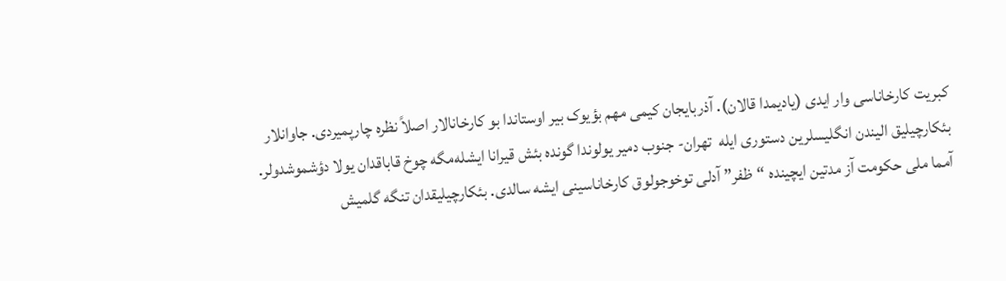کبریت کارخاناسى وار ایدى (یادیمدا قالان). آذربایجان کیمى مهم بؤیوک بیر اوستاندا بو کارخانالار اصلاً نظره چارپمیردى. جاوانلار بئکارچیلیق الیندن انگلیسلرین دستورى ایله  تهران- جنوب دمیر یولوندا گونده بئش قیرانا ایشله‌مگه چوخ قاباقدان یولا دؤشموشدولر. آمما ملى حکومت آز مدتین ایچینده “ظفر” آدلى توخوجولوق کارخاناسینى ایشه سالدى. بئکارچیلیقدان تنگه گلمیش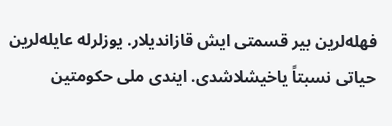فهله‌لرین بیر قسمتى ایش قازاندیلار. یوزلرله عایله‌لرین حیاتى نسبتاً یاخیشلاشدى. ایندى ملى حکومتین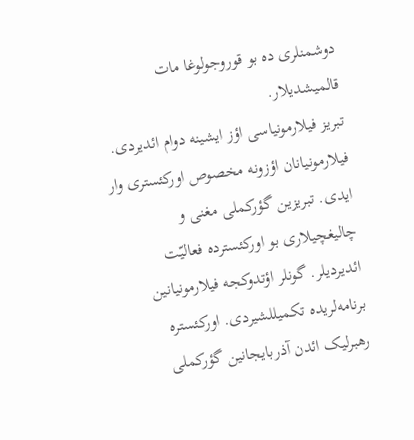دوشمنلرى ده بو قوروجولوغا مات قالمیشدیلار.
تبریز فیلارمونیاسى اؤز ایشینه دوام ائدیردى. فیلارمونیانان اؤزونه مخصوص اورکئسترى وار ایدى. تبریزین گؤرکملى مغنى و چالیغچیلارى بو اورکئسترده فعالیّت ائدیردیلر. گونلر اؤتدوکجه فیلارمونیانین برنامه‌لریده تکمیللشیردى. اورکئستره رهبرلیک ائدن آذربایجانین گؤرکملى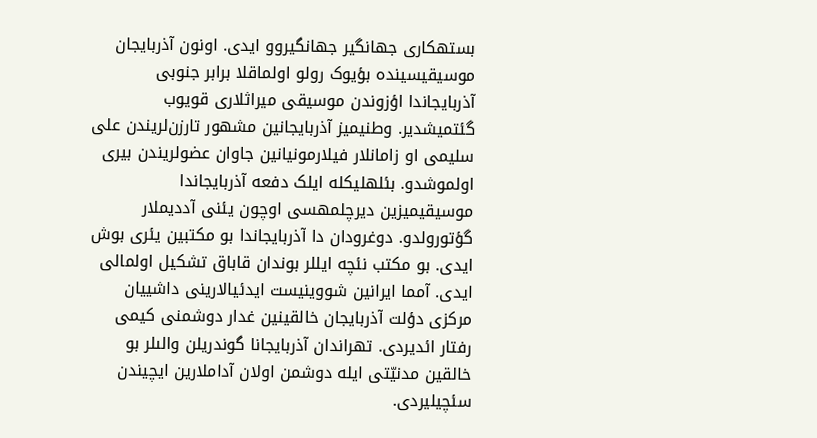بستهکارى جهانگیر جهانگیروو ایدى. اونون آذربایجان موسیقیسینده بؤیوک رولو اولماقلا برابر جنوبى آذربایجاندا اؤزوندن موسیقى میراثلارى قویوب گئتمیشدیر. وطنیمیز آذربایجانین مشهور تارزن‌لریندن على سلیمى او زامانلار فیلارمونیانین جاوان عضولریندن بیرى اولموشدو. بئلهلیکله ایلک دفعه آذربایجاندا موسیقیمیزین دیرچلمهسى اوچون یئنى آددیملار گؤتورولدو. دوغرودان دا آذربایجاندا بو مکتبین یئرى بوش ایدى. بو مکتب نئچه ایللر بوندان قاباق تشکیل اولمالى ایدى. آمما ایرانین شووینیست ایدئیالارینى داشییان مرکزى دؤلت آذربایجان خالقینین غدار دوشمنى کیمى رفتار ائدیردى. تهراندان آذربایجانا گوندریلن والىلر بو خالقین مدنیّتى ایله دوشمن اولان آداملارین ایچیندن سئچیلیردى.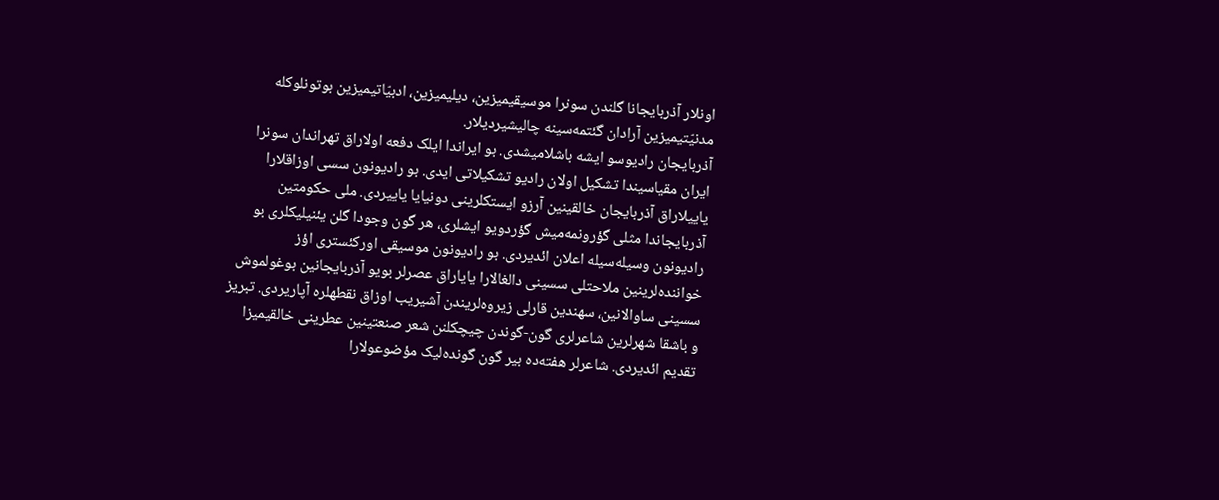اونلار آذربایجانا گلندن سونرا موسیقیمیزین، دیلیمیزین، ادبیّاتیمیزین بوتونلوکله مدنیّتیمیزین آرادان گئتمه‌سینه چالیشیردیلار.
آذربایجان رادیوسو ایشه باشلامیشدى. بو ایراندا ایلک دفعه اولاراق تهراندان سونرا ایران مقیاسیندا تشکیل اولان رادیو تشکیلاتى ایدى. بو رادیونون سسى اوزاقلارا یاییلاراق آذربایجان خالقینین آرزو ایستکلرینى دونیایا یاییردى. ملى حکومتین آذربایجاندا مثلى گؤرونمه‌میش گؤردویو ایشلرى، هر گون وجودا گلن یئنیلیکلرى بو رادیونون وسیله‌سیله اعلان ائدیردى. بو رادیونون موسیقى اورکئسترى اؤز خواننده‌لرینین ملاحتلى سسینى دالغالارا یایاراق عصرلر بویو آذربایجانین بوغولموش سسینى ساوالانین، سهندین قارلى زیروه‌لریندن آشیریب اوزاق نقطهلره آپاریردى. تبریز و باشقا شهرلرین شاعرلرى گون-گوندن چیچکلنن شعر صنعتینین عطرینى خالقیمیزا تقدیم ائدیردى. شاعرلر هفته‌ده بیر گون گونده‌لیک مؤضوعولارا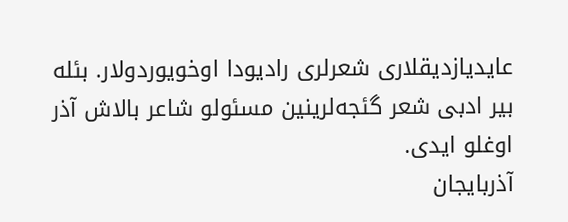عایدیازدیقلارى شعرلرى رادیودا اوخویوردولار. بئله بیر ادبى شعر گئجه‌لرینین مسئولو شاعر بالاش آذر اوغلو ایدى.
آذربایجان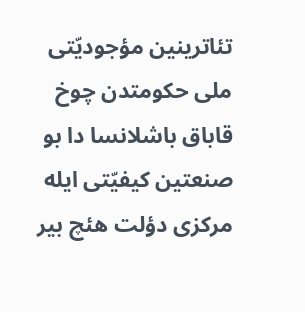تئاترینین مؤجودیّتى ملى حکومتدن چوخ قاباق باشلانسا دا بو صنعتین کیفیّتى ایله مرکزى دؤلت هئچ بیر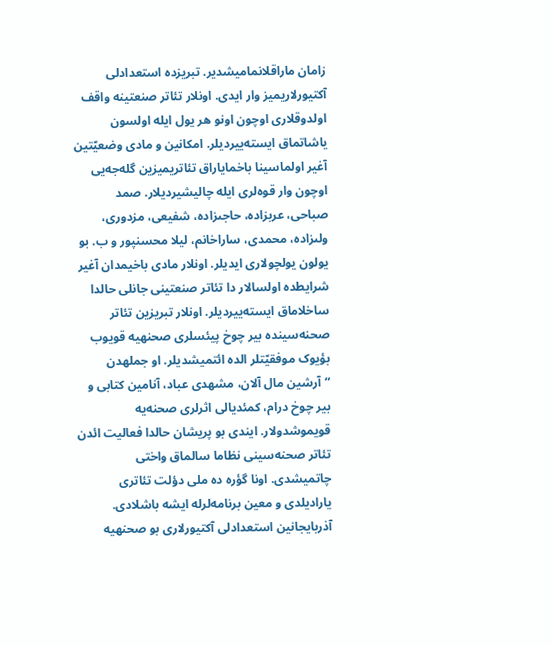زامان ماراقلانمامیشدیر. تبریزده استعدادلى آکتیورلاریمیز وار ایدى. اونلار تئاتر صنعتینه واقف اولدوقلارى اوچون اونو هر یول ایله اولسون یاشاتماق ایسته‌ییردیلر. امکانین و مادى وضعیّتین آغیر اولماسینا باخمایاراق تئاتریمیزین گله‌جه‌یى اوچون وار قوه‌لرى ایله چالیشیردیلار. صمد صباحى، عربزاده، حاجىزاده، شفیعى، مزدورى، ولىزاده، محمدى، ساراخانم، لیلا محسنپور و ب. بو یولون یولچولارى ایدیلر. اونلار مادى باخیمدان آغیر شرایطده اولسالار دا تئاتر صنعتینى جانلى حالدا ساخلاماق ایسته‌ییردیلر. اونلار تبریزین تئاتر صحنه‌سینده بیر چوخ پیئسلرى صحنهیه قویوب بؤیوک موفقیّتلر الده ائتمیشدیلر. او جملهدن “آرشین مال آلان، مشهدى عباد، آنامین کتابى و بیر چوخ درام، کمئدیالى اثرلرى صحنه‌یه قویموشدولار. ایندى بو پریشان حالدا فعالیت ائدن تئاتر صحنه‌سینى نظاما سالماق واختى چاتمیشدى. اونا گؤره ده ملى دؤلت تئاترى یارادیلدى و معین برنامه‌لرله ایشه باشلادى. آذربایجانین استعدادلى آکتیورلارى بو صحنهیه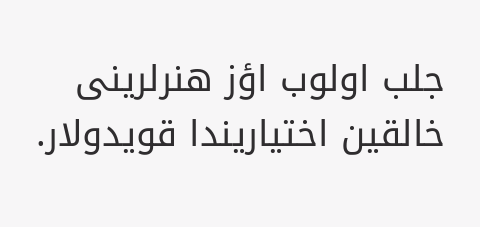جلب اولوب اؤز هنرلرینى خالقین اختیاریندا قویدولار.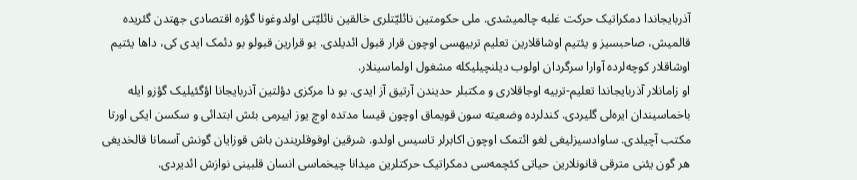آذربایجاندا دمکراتیک حرکت غلبه چالمیشدى. ملى حکومتین نائلیّتلرى خالقین نائلیّتى اولدوغونا گؤره اقتصادى جهتدن گئریده قالمیش، صاحبسیز و یئتیم اوشاقلارین تعلیم تربیهسى اوچون قرار قبول ائدیلدى. بو قرارین قبولو بو دئمک ایدى کى، داها یئتیم اوشاقلار کوچه‌لرده آوارا سرگردان اولوب دیلنچیلیکله مشغول اولماسینلار.
او زامانلار آذربایجاندا تعلیم-تربیه اوجاقلارى و مکتبلر حدیندن آرتیق آز ایدى. بو دا مرکزى دؤلتین آذربایجانا اؤگئیلیک گؤزو ایله باخماسیندان ایره‌لى گلیردى. کندلرده وضعیته سون قویماق اوچون قیسا مدتده اوچ یوز اییرمی بئش ابتدائى و سکسن ایکی اورتا مکتب آچیلدى. ساوادسیزلیغى لغو ائتمک اوچون اکابرلر تاسیس اولدو. شرقین اوفوقلریندن باش قوزایان گونش آسمانا قالخدیغى هر گون یئنى مترقى قانونلارین حیاتی کئچمه‌سى دمکراتیک حرکتلرین میدانا چیخماسى انسان قلبینى نوازش ائدیردى.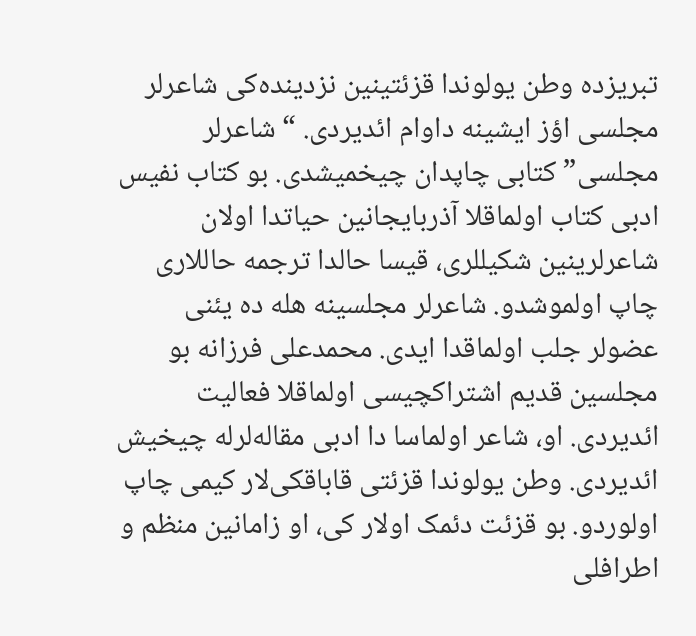تبریزده وطن یولوندا قزئتینین نزدینده‌کى شاعرلر مجلسى اؤز ایشینه داوام ائدیردى. “شاعرلر مجلسى” کتابى چاپدان چیخمیشدى. بو کتاب نفیس ادبى کتاب اولماقلا آذربایجانین حیاتدا اولان شاعرلرینین شکیللرى، قیسا حالدا ترجمه حاللارى چاپ اولموشدو. شاعرلر مجلسینه هله ده یئنى عضولر جلب اولماقدا ایدى. محمدعلى فرزانه بو مجلسین قدیم اشتراکچیسى اولماقلا فعالیت ائدیردى. او، شاعر اولماسا دا ادبى مقاله‌لرله چیخیش ائدیردى. وطن یولوندا قزئتى قاباقکی‌لار کیمى چاپ اولوردو. بو قزئت دئمک اولار کى، او زامانین منظم و اطرافلى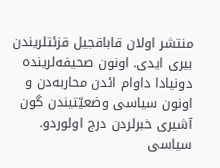منتشر اولان قاباقجیل قزئتلریندن بیرى ایدى. اونون صحیفه‌لرینده دونیادا داوام ائدن محاربه‌دن و اونون سیاسى وضعیّتیندن گون آشیرى خبرلردن درج اولوردو. سیاسى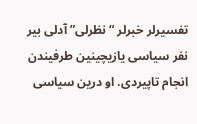تفسیرلر خبرلر “نظرلى” آدلى بیر نفر سیاسى یازیچینین طرفیندن انجام تاپیردى. او درین سیاسى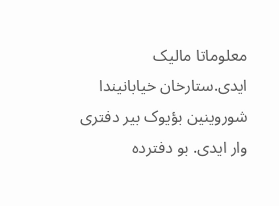معلوماتا مالیک ایدى.ستارخان خیابانیندا شوروینین بؤیوک بیر دفترى وار ایدى. بو دفترده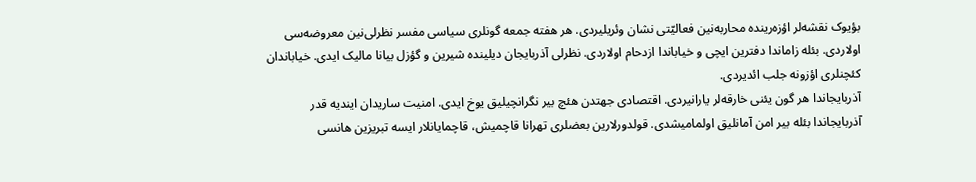بؤیوک نقشه‌لر اؤزه‌رینده محاربه‌نین فعالیّتى نشان وئریلیردى. هر هفته جمعه گونلرى سیاسى مفسر نظرلی‌نین معروضه‌سى اولاردى. بئله زاماندا دفترین ایچى و خیاباندا ازدحام اولاردى. نظرلى آذربایجان دیلینده شیرین و گؤزل بیانا مالیک ایدى. خیاباندان کئچنلرى اؤزونه جلب ائدیردى.
آذربایجاندا هر گون یئنى خارقه‌لر یارانیردى. اقتصادى جهتدن هئچ بیر نگرانچیلیق یوخ ایدى. امنیت ساریدان ایندیه قدر آذربایجاندا بئله بیر امن آمانلیق اولمامیشدى. قولدورلارین بعضلرى تهرانا قاچمیش، قاچمایانلار ایسه تبریزین هانسى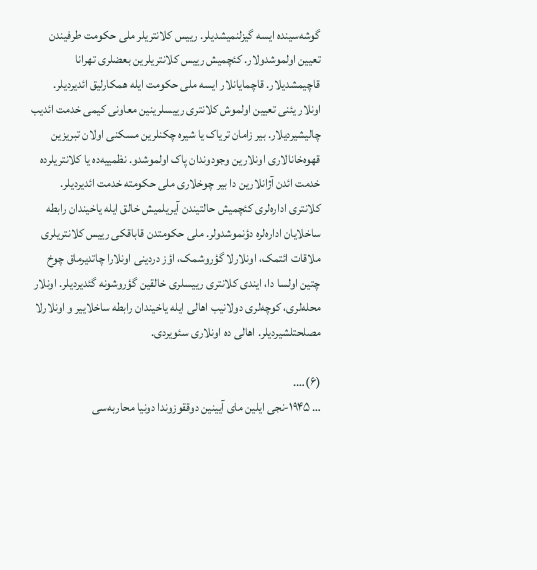گوشه‌سینده ایسه گیزلنمیشدیلر. رییس کلانتریلر ملى حکومت طرفیندن تعیین اولموشدولار. کئچمیش رییس کلانتریلرین بعضلرى تهرانا قاچیمشدیلار. قاچمایانلار ایسه ملى حکومت ایله همکارلیق ائدیردیلر. اونلار یئنى تعیین اولموش کلانترى رییسلرینین معاونى کیمى خدمت ائدیب چالیشیردیلار. بیر زامان تریاک یا شیره چکنلرین مسکنى اولان تبریزین قهوه‌خانالارى اونلارین وجودوندان پاک اولموشدو. نظمییه‌ده یا کلانتریلرده خدمت ائدن آژانلارین دا بیر چوخلارى ملى حکومته خدمت ائدیردیلر. کلانترى اداره‌لرى کئچمیش حالتیندن آیریلمیش خالق ایله یاخیندان رابطه ساخلایان اداره‌لره دؤنموشدولر. ملى حکومتدن قاباقکى رییس کلانتریلرى ملاقات ائتمک، اونلارلا گؤروشمک، اؤز دردینى اونلارا چاتدیرماق چوخ چتین اولسا دا، ایندى کلانترى رییسلرى خالقین گؤروشونه گئدیردیلر. اونلار محله‌لرى، کوچه‌لرى دولانیب اهالى ایله یاخیندان رابطه ساخلاییر و اونلارلا مصلحتلشیردیلر. اهالى ده اونلارى سئویردى.

(۶)….
… ۱۹۴۵-نجى ایلین ماى آیینین دوققوزوندا دونیا محاربه‌سى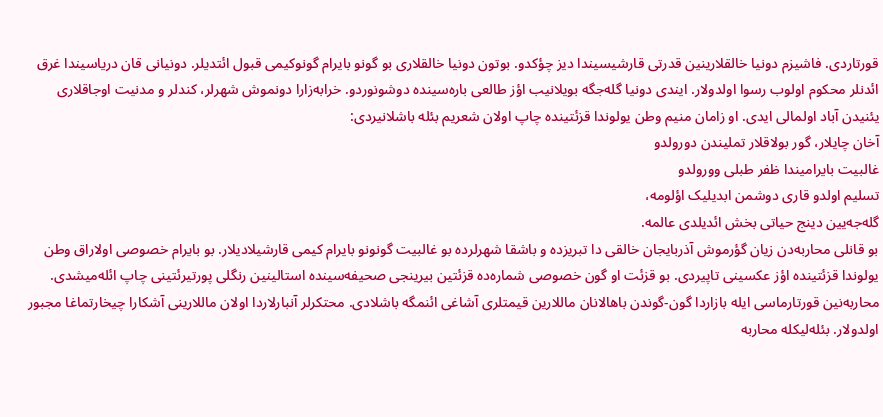قورتاردى. فاشیزم دونیا خالقلارینین قدرتى قارشیسیندا دیز چؤکدو. بوتون دونیا خالقلارى بو گونو بایرام گونوکیمى قبول ائتدیلر. دونیانى قان دریاسیندا غرق ائدنلر محکوم اولوب رسوا اولدولار. ایندى دونیا گله‌جگه بویلانیب اؤز طالعى باره‌سینده دوشونوردو. خرابه‌زارا دونموش شهرلر، کندلر و مدنیت اوجاقلارى یئنیدن آباد اولمالى ایدى. او زامان منیم وطن یولوندا قزئتینده چاپ اولان شعریم بئله باشلانیردى:
آخان چایلار، گور بولاقلار تملیندن دورولدو
غالبیت بایرامیندا ظفر طبلى وورولدو
تسلیم اولدو قارى دوشمن ابدیلیک اؤلومه،
گله‌جه‌یین دینج حیاتى بخش ائدیلدى عالمه.
بو قانلى محاربه‌دن زیان گؤرموش آذربایجان خالقى دا تبریزده و باشقا شهرلرده بو غالبیت گونونو بایرام کیمى قارشیلادیلار. بو بایرام خصوصى اولاراق وطن یولوندا قزئتینده اؤز عکسینى تاپیردى. بو قزئت او گون خصوصى شماره‌ده قزئتین بیرینجى صحیفه‌سینده استالینین رنگلى پورتیرئتینى چاپ ائله‌میشدى. محاربه‌نین قورتارماسى ایله بازاردا گون-گوندن باهالانان ماللارین قیمتلرى آشاغى ائنمگه باشلادى. محتکرلر آنبارلاردا اولان ماللارینى آشکارا چیخارتماغا مجبور اولدولار. بئله‌لیکله محاربه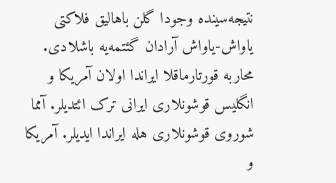نتیجه‌سینده وجودا گلن باهالیق فلاکتى یاواش-یاواش آرادان گئتمه‌یه باشلادى. محاربه قورتارماقلا ایراندا اولان آمریکا و انگلیس قوشونلارى ایرانى ترک ائتدیلر. آمما شوروى قوشونلارى هله ایراندا ایدیلر. آمریکا و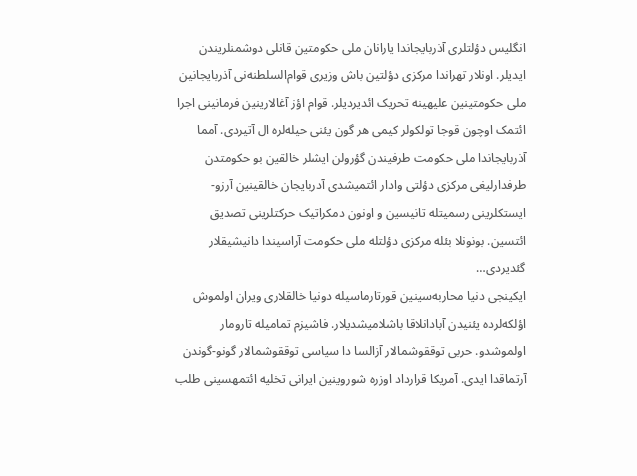انگلیس دؤلتلرى آذربایجاندا یارانان ملى حکومتین قانلى دوشمنلریندن ایدیلر. اونلار تهراندا مرکزى دؤلتین باش وزیرى قوام‌السلطنه‌نى آذربایجانین ملى حکومتینین علیهینه تحریک ائدیردیلر. قوام اؤز آغالارینین فرمانینى اجرا ائتمک اوچون قوجا تولکولر کیمى هر گون یئنى حیله‌لره ال آتیردى. آمما آذربایجاندا ملى حکومت طرفیندن گؤرولن ایشلر خالقین بو حکومتدن طرفدارلیغى مرکزى دؤلتى وادار ائتمیشدى آدربایجان خالقینین آرزو-ایستکلرینى رسمیتله تانیسین و اونون دمکراتیک حرکتلرینى تصدیق ائتسین. بونونلا بئله مرکزى دؤلتله ملى حکومت آراسیندا دانیشیقلار گئدیردى…
ایکینجى دنیا محاربه‌سینین قورتارماسیله دونیا خالقلارى ویران اولموش اؤلکه‌لرده یئنیدن آبادانلاقا باشلامیشدیلار. فاشیزم تمامیله تارومار اولموشدو. حربى توققوشمالار آزالسا دا سیاسى توققوشمالار گونو-گوندن آرتماقدا ایدى. آمریکا قرارداد اوزره شوروینین ایرانى تخلیه ائتمهسینى طلب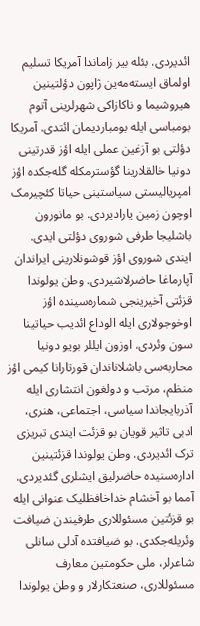ائدیردى. بئله بیر زاماندا آمریکا تسلیم اولماق ایسته‌مه‌ین ژاپون دؤلتینین هیروشیما و ناکازاکى شهرلرینى آتوم بومباسى ایله بومباردیمان ائتدى. آمریکا دؤلتى بو آزغین عملى ایله اؤز قدرتینى دونیا خالقلارینا گؤسترمکله گله‌جکده اؤز امپریالیستى سیاستینى حیاتا کئچیرمک اوچون زمین یارادیردى. بو مانورون باشلیجا طرفى شوروى دؤلتى ایدى. ایندى شوروى اؤز قوشونلارینى ایراندان آپارماغا حاضرلاشیردى. وطن یولوندا قزئتى آخیرینجى شماره‌سینده اؤز اوخوجولارى ایله الوداع ائدیب حیاتینا سون وئردى. اوزون ایللر بویو دونیا محاربه‌سى باشلاناندان قورتارانا کیمى اؤز منظم، مرتب و دولغون انتشارى ایله آذربایجاندا سیاسى، اجتماعى، هنرى، ادبى تاثیر قویان بو قزئت ایندى تبریزى ترک ائدیردى. وطن یولوندا قزئتینین اداره‌سنیده حاضرلیق ایشلرى گئدیردى. آمما بو آخشام خداخافظلیک عنوانى ایله بو قزئتین مسئوللارى طرفیندن ضیافت وئریله‌جکدى. بو ضیافتده آدلى سانلى شاعرلر، ملى حکومتین معارف مسئوللارى، صنعتکارلار و وطن یولوندا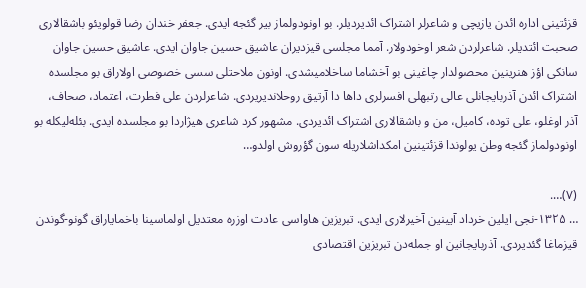قزئتینى اداره ائدن یازیچى و شاعرلر اشتراک ائدیردیلر. بو اونودولماز بیر گئجه ایدى. جعفر خندان رضا قولویئو باشقالارى صحبت ائتدیلر. شاعرلردن شعر اوخودولار. آمما مجلسى قیزدیران عاشیق حسین جاوان ایدى. عاشیق حسین جاوان سانکى اؤز هنرینین محصولدار چاغینى بو آخشاما ساخلامیشدى. اونون ملاحتلى سسى خصوصى اولاراق بو مجلسده اشتراک ائدن آذربایجانلى عالى رتبهلى افسرلرى داها دا آرتیق روحلاندیریردى. شاعرلردن على فطرت، اعتماد، صحاف، آذر اوغلو، على توده، کامیل، من و باشقالارى اشتراک ائدیردى. مشهور کرد شاعرى هیژار‌دا بو مجلسده ایدى. بئله‌لیکله بو اونودولماز گئجه وطن یولوندا قزئتینین امکداشلاریله سون گؤروش اولدو…

(۷)….
… ۱۳۲۵-نجى ایلین خرداد آیینین آخیرلارى ایدى. تبریزین هاواسى عادت اوزره معتدیل اولماسینا باخمایاراق گونو-گوندن قیزماغا گئدیردى. آذربایجانین او جمله‌دن تبریزین اقتصادى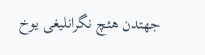جهتدن هئچ نگرانلیغى یوخ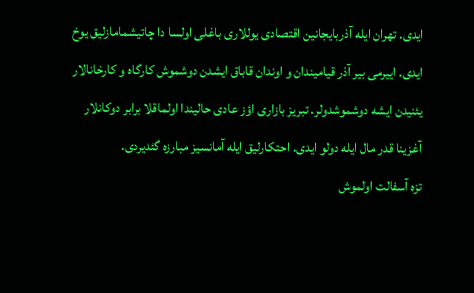ایدى. تهران ایله آذربایجانین اقتصادى یوللارى باغلى اولسا دا چاتیشمامازلیق یوخ ایدى. اییرمی بیر آذر قیامیندان و اوندان قاباق ایشدن دوشموش کارگاه و کارخانالار یئنیدن ایشه دوشموشدولر. تبریز بازارى اؤز عادى حالیندا اولماقلا برابر دوکانلار آغزینا قدر مال ایله دولو ایدى. احتکارلیق ایله آمانسیز مبارزه گئدیردى.
تزه آسفالت اولموش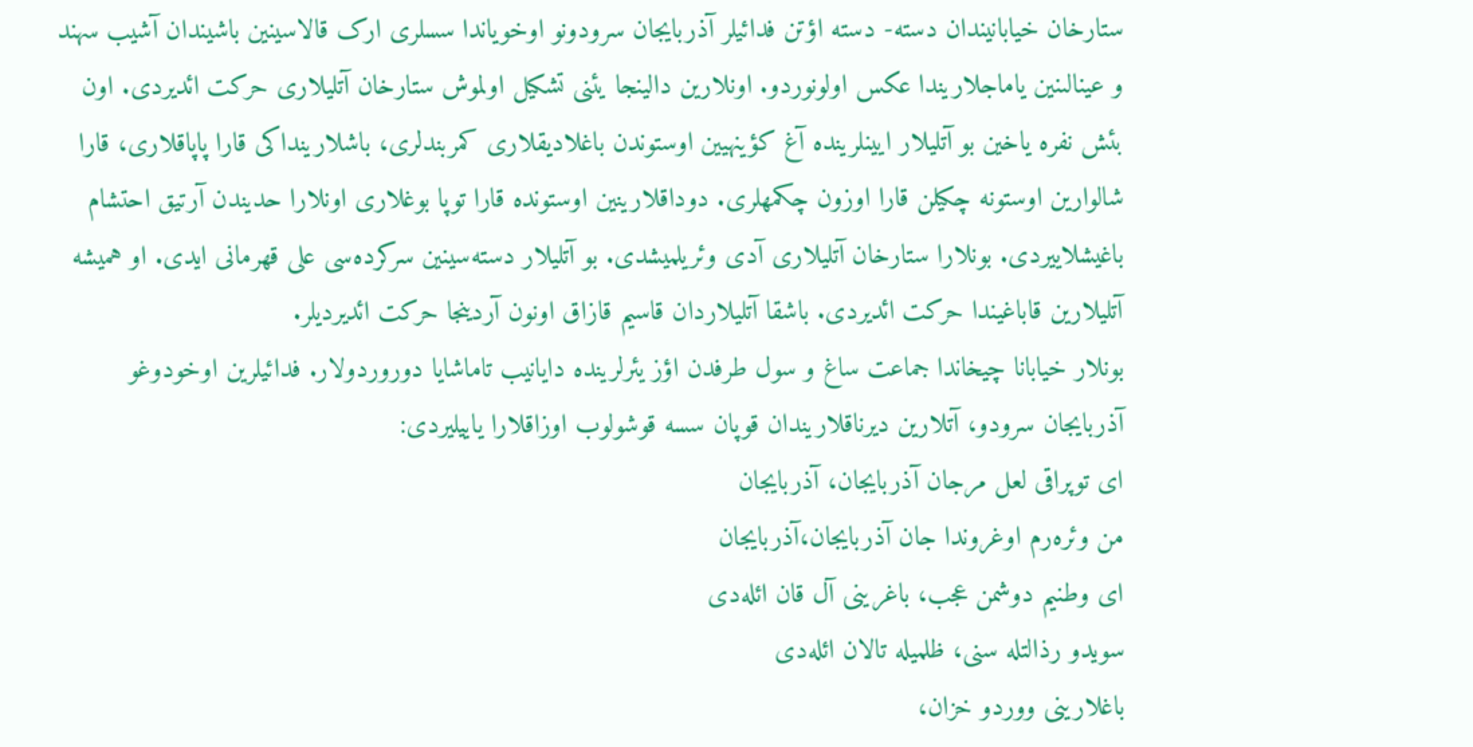ستارخان خیابانیندان دسته- دسته اؤتن فدائیلر آذربایجان سرودونو اوخویاندا سسلرى ارک قالاسینین باشیندان آشیب سهند و عینالىنین یاماجلاریندا عکس اولونوردو. اونلارین دالینجا یئنى تشکیل اولموش ستارخان آتلیلارى حرکت ائدیردى. اون بئش نفره یاخین بو آتلیلار ایینلرینده آغ کؤینهیین اوستوندن باغلادیقلارى کمربندلرى، باشلارینداکى قارا پاپاقلارى، قارا شالوارین اوستونه چکیلن قارا اوزون چکمهلرى. دوداقلارینین اوستونده قارا توپا بوغلارى اونلارا حدیندن آرتیق احتشام باغیشلاییردى. بونلارا ستارخان آتلیلارى آدى وئریلمیشدى. بو آتلیلار دسته‌سینین سرکرده‌سى على قهرمانى ایدى. او همیشه آتلیلارین قاباغیندا حرکت ائدیردى. باشقا آتلیلاردان قاسیم قازاق اونون آردینجا حرکت ائدیردیلر.
بونلار خیابانا چیخاندا جماعت ساغ و سول طرفدن اؤز یئرلرینده دایانیب تاماشایا دوروردولار. فدائیلرین اوخودوغو آذربایجان سرودو، آتلارین دیرناقلاریندان قوپان سسه قوشولوب اوزاقلارا یاییلیردى:
اى توپراقى لعل مرجان آذربایجان، آذربایجان
من وئره‌رم اوغروندا جان آذربایجان،آذربایجان
اى وطنیم دوشمن عجب، باغرینى آل قان ائله‌دى
سویدو رذالتله سنى، ظلمیله تالان ائله‌دى
باغلارینى ووردو خزان،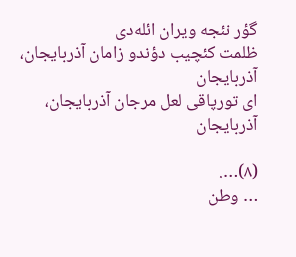گؤر نئجه ویران ائله‌دى
ظلمت کئچیب دؤندو زامان آذربایجان، آذربایجان
اى تورپاقى لعل مرجان آذربایجان، آذربایجان

(۸)….
… وطن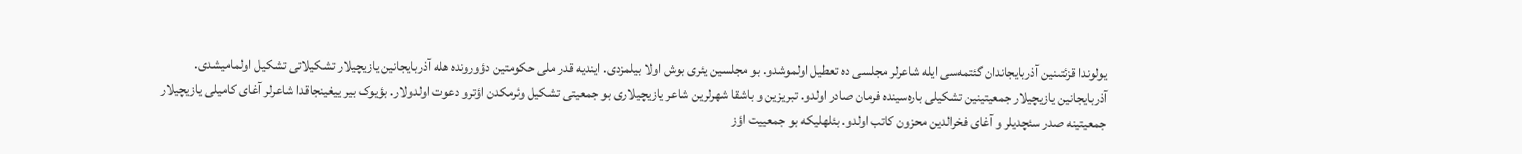یولوندا قزئتىنین آذربایجاندان گئتمه‌سى ایله شاعرلر مجلسى ده تعطیل اولموشدو. بو مجلسین یئرى بوش اولا بیلمزدى. ایندیه قدر ملى حکومتین دؤورونده هله آذربایجانین یازیچیلار تشکیلاتى تشکیل اولمامیشدى. آذربایجانین یازیچیلار جمعیتینین تشکیلى باره‌سینده فرمان صادر اولدو. تبریزین و باشقا شهرلرین شاعر یازیچیلارى بو جمعیتى تشکیل وئرمکدن اؤترو دعوت اولدولار. بؤیوک بیر ییغینجاقدا شاعرلر آغاى کامیلى یازیچیلار جمعیتینه صدر سئچدیلر و آغاى فخرالدین محزون کاتب اولدو. بئلهلیکه بو جمعییت اؤز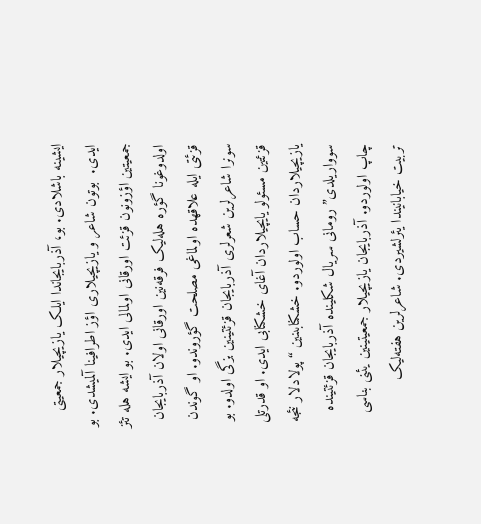ایشینه باشلادى. بو، آذربایجاندا ایلک یازیچیلار جمعیتى ایدى.  بوتون شاعر و یازیچیلارى اؤز اطرافینا آلمیشدى. بو جمعیتین اؤزونون قزئت اورقانى اولمالى ایدى. بو ایشه هله تئز اولدوغونا گؤره هله‌لیک فرقه‌نین اورقانى اولان آذربایجان قزئتى ایله علاقهده اولماغى مصلحت گؤروندو. او گوندن سونرا شاعرلرین شعرلرى آذربایجان قزئتینین بزگى اولدو. بو قزئتین مسئولو یایچیلاردان آغاى خشکنابى ایدى. او قدرتلى یازیچیلاردان حساب اولوردو. خشکنابىنین “پولادلار نئجه سوواریلدى” رومانى سریال شکلینده آذربایجان قزئتینده چاپ اولوردو. آذربایجان یازیچیلار جمعیتینین یئنى بناسى تربیت خیابانیندا یئرلشیردى. شاعرلرین هفته‌لیک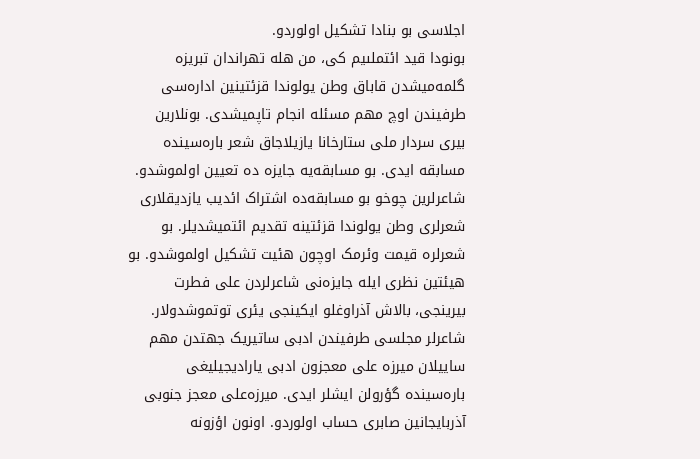اجلاسى بو بنادا تشکیل اولوردو.
بونودا قید ائتملىیم کى، من هله تهراندان تبریزه گلمه‌میشدن قاباق وطن یولوندا قزئتینین اداره‌سى طرفیندن اوچ مهم مسئله انجام تاپمیشدى. بونلارین بیرى سردار ملى ستارخانا یازیلاجاق شعر باره‌سینده مسابقه ایدى. بو مسابقه‌یه جایزه ده تعیین اولموشدو. شاعرلرین چوخو بو مسابقه‌ده اشتراک ائدیب یازدیقلارى شعرلرى وطن یولوندا قزئتینه تقدیم ائتمیشدیلر. بو شعرلره قیمت وئرمک اوچون هئیت تشکیل اولموشدو. بو هیئتین نظرى ایله جایزه‌نى شاعرلردن على فطرت بیرینجى، بالاش آذراوغلو ایکینجى یئرى توتموشدولار. شاعرلر مجلسى طرفیندن ادبى ساتیریک جهتدن مهم ساییلان میرزه على معجزون ادبى یارادیجیلیغى باره‌سینده گؤرولن ایشلر ایدى. میرزه‌على معجز جنوبى آذربایجانین صابرى حساب اولوردو. اونون اؤزونه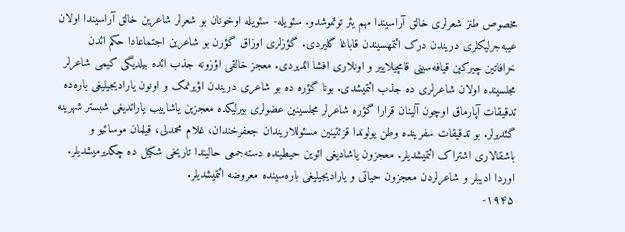مخصوص طنز شعرلرى خالق آراسیندا مهم یئر توتموشدو. سئویله- سئویله اوخونان بو شعرلر شاعرین خالق آراسیندا اولان عیبه‌جرلیکلرى دریندن درک ائتمهسیندن قاباغا گلیردى. گؤزلرى اوزاق گؤرن بو شاعرین اجتماعادا حکم ائدن خرافاتین چیرکین قیافه‌سینى قامچیلاییر و اونلارى افشا ائدیردى. معجز خالقى اؤزونه جذب ائده بیلدیگى کیمى شاعرلر مجلسینده اولان شاعرلرى ده جذب ائتمیشدى. بونا گؤره ده بو شاعرى دریندن اؤیرنمک و اونون یارادیجیلیغى باره‌ده تدقیقات آپارماق اوچون آلینان قرارا گؤره شاعرلر مجلسینین عضولرى بیرلیکده معجزین یاشاییب یاراتدیغى شبستر شهرینه گئدیرلر. بو تدقیقات سفرینده وطن یولوندا قزئتینین مسئوللاریندان جعفرخندان، غلام محمدلى، قیلمان موسائیو و باشقالارى اشتراک ائتمیشدیلر. معجزون یاشادیغى ائوین حیطینده دسته‌جمعى حالیندا تاریخى شکیل ده چکدیرمیشدیلر. اوردا ادیبلر و شاعرلردن معجزون حیاتى و یارادیجیلیغى باره‌سینده معروضه ائتمیشدیلر.
۱۹۴۵-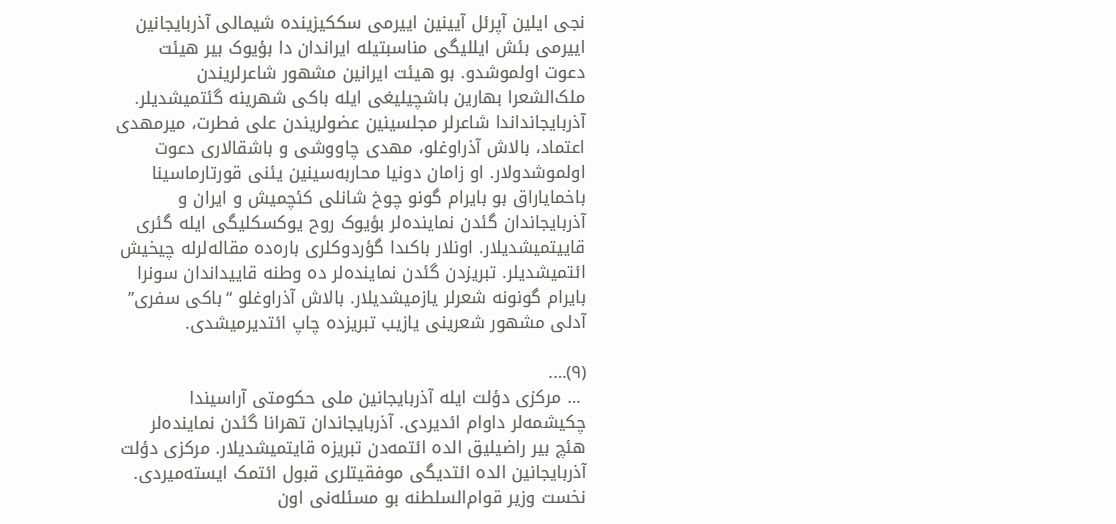نجى ایلین آپرئل آیینین اییرمی سککیزینده شیمالى آذربایجانین اییرمی بئش ایللیگى مناسبتیله ایراندان دا بؤیوک بیر هیئت دعوت اولموشدو. بو هیئت ایرانین مشهور شاعرلریندن ملک‌الشعرا بهارین باشچیلیغى ایله باکى شهرینه گئتمیشدیلر. آذربایجانداندا شاعرلر مجلسینین عضولریندن على فطرت، میرمهدى اعتماد، بالاش آذراوغلو، مهدى چاووشى و باشقالارى دعوت اولموشدولار. او زامان دونیا محاربه‌سینین یئنى قورتارماسینا باخمایاراق بو بایرام گونو چوخ شانلى کئچمیش و ایران و  آذربایجاندان گئدن نماینده‌لر بؤیوک روح یوکسکلیگى ایله گئرى قاییتمیشدیلار. اونلار باکىدا گؤردوکلرى باره‌ده مقاله‌لرله چیخیش ائتمیشدیلر. تبریزدن گئدن نماینده‌لر ده وطنه قاییداندان سونرا بایرام گونونه شعرلر یازمیشدیلار. بالاش آذراوغلو “باکى سفرى” آدلى مشهور شعرینى یازیب تبریزده چاپ ائتدیرمیشدى.

(۹)….
 … مرکزى دؤلت ایله آذربایجانین ملى حکومتى آراسیندا چکیشمه‌لر داوام ائدیردى. آذربایجاندان تهرانا گئدن نماینده‌لر هئچ بیر راضیلیق الده ائتمه‌دن تبریزه قایتمیشدیلار. مرکزى دؤلت آذربایجانین الده ائتدیگى موفقیتلرى قبول ائتمک ایسته‌میردى. نخست وزیر قوام‌السلطنه بو مسئله‌نى اون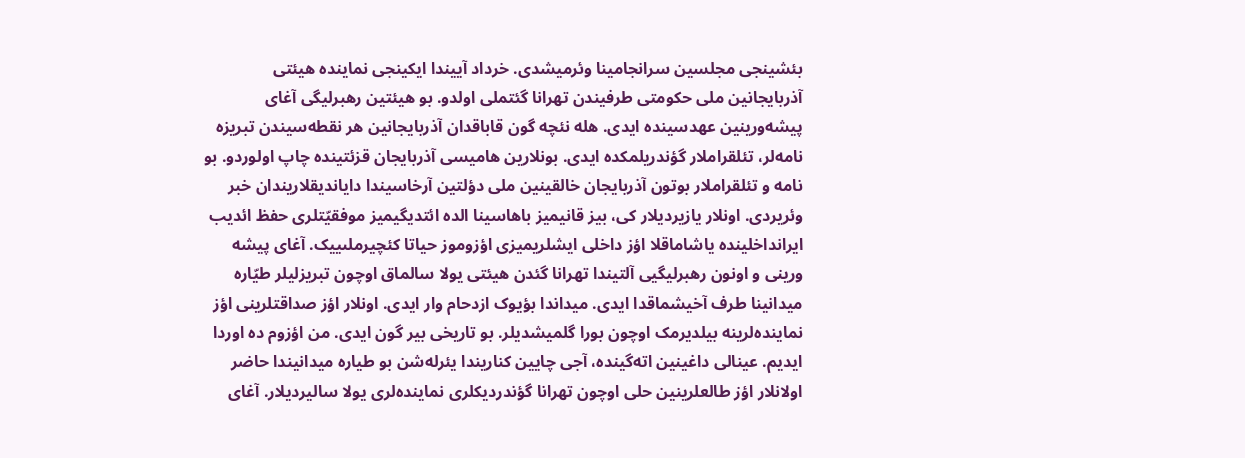بئشینجى مجلسین سرانجامینا وئرمیشدى. خرداد آییندا ایکینجى نماینده هیئتى آذربایجانین ملى حکومتى طرفیندن تهرانا گئتملى اولدو. بو هیئتین رهبرلیگى آغاى پیشه‌ورینین عهدسینده ایدى. هله نئچه گون قاباقدان آذربایجانین هر نقطه‌سیندن تبریزه نامه‌لر، تئلقراملار گؤندریلمکده ایدى. بونلارین هامیسى آذربایجان قزئتینده چاپ اولوردو. بو نامه و تئلقراملار بوتون آذربایجان خالقینین ملى دؤلتین آرخاسیندا دایاندیقلاریندان خبر وئریردى. اونلار یازیردیلار کى، بیز قانیمیز باهاسینا الده ائتدیگیمیز موفقیّتلرى حفظ ائدیب ایرانداخلینده یاشاماقلا اؤز داخلى ایشلریمیزى اؤزوموز حیاتا کئچیرملىییک. آغاى پیشه ورینى و اونون رهبرلیگیى آلتیندا تهرانا گئدن هیئتى یولا سالماق اوچون تبریزلیلر طیّاره میدانینا طرف آخیشماقدا ایدى. میداندا بؤیوک ازدحام وار ایدى. اونلار اؤز صداقتلرینى اؤز نماینده‌لرینه بیلدیرمک اوچون بورا گلمیشدیلر. بو تاریخى بیر گون ایدى. من اؤزوم ده اوردا ایدیم. عینالى داغینین اته‌گینده، آجى چایین کناریندا یئرله‌شن بو طیاره میدانیندا حاضر اولانلار اؤز طالعلرینین حلى اوچون تهرانا گؤندردیکلرى نماینده‌لرى یولا سالیردیلار. آغاى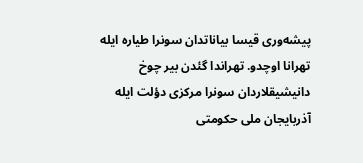پیشه‌ورى قیسا بیاناتدان سونرا طیاره ایله تهرانا اوچدو. تهراندا گئدن بیر چوخ دانیشیقلاردان سونرا مرکزى دؤلت ایله آذربایجان ملى حکومتى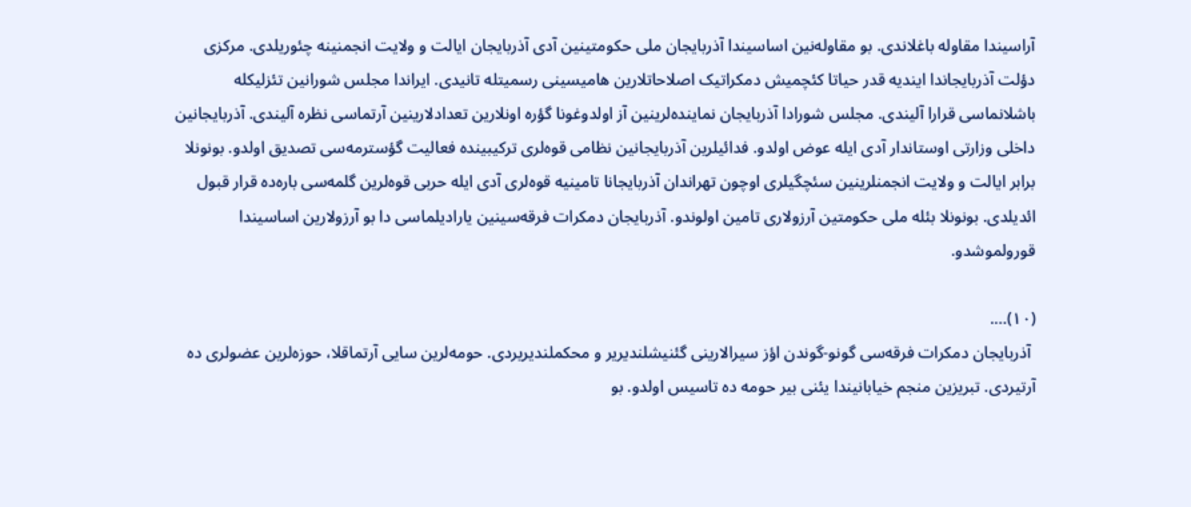آراسیندا مقاوله باغلاندى. بو مقاوله‌نین اساسیندا آذربایجان ملى حکومتینین آدى آذربایجان ایالت و ولایت انجمنینه چئوریلدى. مرکزى دؤلت آذربایجاندا ایندیه قدر حیاتا کئچمیش دمکراتیک اصلاحاتلارین هامیسینى رسمیتله تانیدى. ایراندا مجلس شورانین تئزلیکله باشلانماسى قرارا آلیندى. مجلس شورادا آذربایجان نماینده‌لرینین آز اولدوغونا گؤره اونلارین تعدادلارینین آرتماسى نظره آلیندى. آذربایجانین داخلى وزارتى اوستاندار آدى ایله عوض اولدو. فدائیلرین آذربایجانین نظامى قوه‌لرى ترکیبینده فعالیت گؤسترمه‌سى تصدیق اولدو. بونونلا برابر ایالت و ولایت انجمنلرینین سئچگیلرى اوچون تهراندان آذربایجانا تامینیه قوه‌لرى آدى ایله حربى قوه‌لرین گلمه‌سى باره‌ده قرار قبول ائدیلدى. بونونلا بئله ملى حکومتین آرزولارى تامین اولوندو. آذربایجان دمکرات فرقه‌سینین یارادیلماسى دا بو آرزولارین اساسیندا قورولموشدو.

(۱۰)….
 آذربایجان دمکرات فرقه‌سى گونو-گوندن اؤز سیرالارینى گئنیشلندیریر و محکملندیریردى. حومه‌لرین سایى آرتماقلا، حوزه‌لرین عضولرى ده آرتیردى. تبریزین منجم خیابانیندا یئنى بیر حومه ده تاسیس اولدو. بو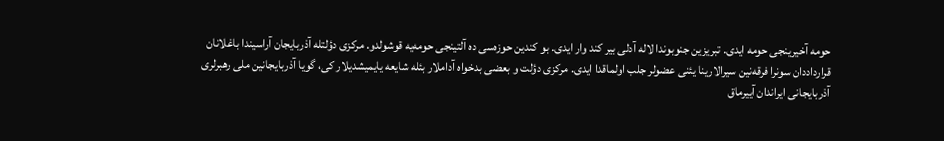حومه آخیرینجى حومه ایدى. تبریزین جنوبوندا لاله آدلى بیر کند وار ایدى. بو کندین حوزه‌سى ده آلتینجى حومه‌یه قوشولدو. مرکزى دؤلتله آذربایجان آراسیندا باغلانان قرارداددان سونرا فرقه‌نین سیرالارینا یئنى عضولر جلب اولماقدا ایدى. مرکزى دؤلت و بعضى بدخواه آداملار بئله شایعه یایمیشدیلار کى، گویا آذربایجانین ملى رهبرلرى آذربایجانى ایراندان آییرماق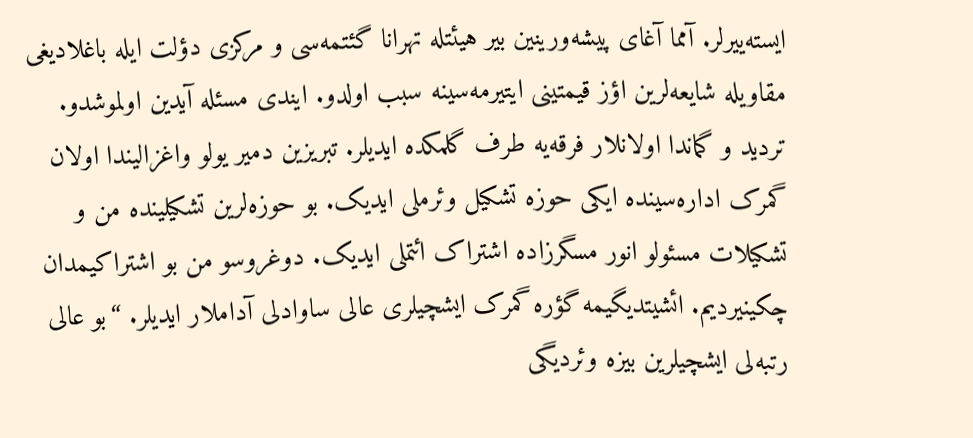ایسته‌ییرلر. آمما آغاى پیشه‌ورینین بیر هیئتله تهرانا گئتمه‌سى و مرکزى دؤلت ایله باغلادیغى مقاویله شایعه‌لرین اؤز قیمتینى ایتیرمه‌سینه سبب اولدو. ایندى مسئله آیدین اولموشدو. تردید و گماندا اولانلار فرقه‌یه طرف گلمکده ایدیلر. تبریزین دمیر یولو واغزالیندا اولان گمرک اداره‌سینده ایکى حوزه تشکیل وئرملى ایدیک. بو حوزه‌لرین تشکیلینده من و تشکیلات مسئولو انور مسگرزاده اشتراک ائتملى ایدیک. دوغروسو من بو اشتراکیمدان چکینیردیم. ائشیتدیگیمه گؤره گمرک ایشچیلرى عالى ساوادلى آداملار ایدیلر. “بو عالى رتبه‌لى ایشچیلرین بیزه وئردیگى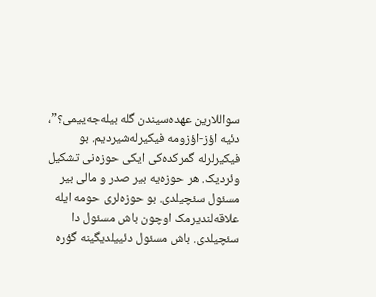سواللارین عهده‌سیندن گله بیله‌جه‌ییمى؟”، دئیه اؤز-اؤزومه فیکیرله‌شیردیم. بو فیکیرلرله گمرکده‌کى ایکى حوزه‌نى تشکیل وئردیک. هر حوزه‌یه بیر صدر و مالى بیر مسئول سئچیلدى. بو حوزه‌لرى حومه ایله علاقه‌لندیرمک اوچون باش مسئول دا سئچیلدى. باش مسئول دئییلدیگینه گؤره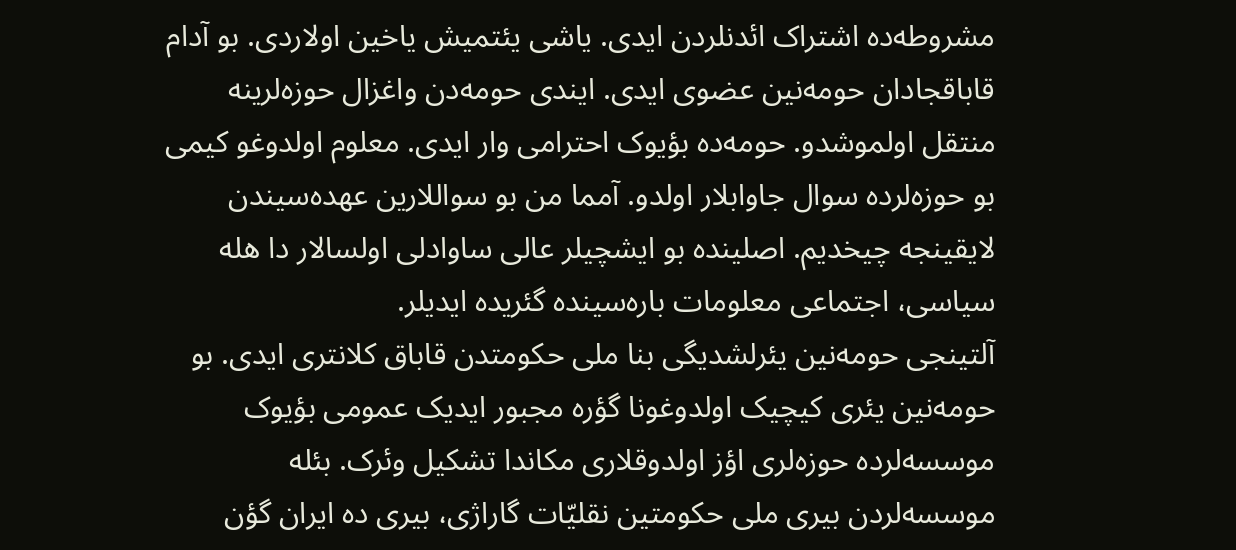مشروطه‌ده اشتراک ائدنلردن ایدى. یاشى یئتمیش یاخین اولاردى. بو آدام قاباقجادان حومه‌نین عضوى ایدى. ایندى حومه‌دن واغزال حوزه‌لرینه منتقل اولموشدو. حومه‌ده بؤیوک احترامى وار ایدى. معلوم اولدوغو کیمى بو حوزه‌لرده سوال جاوابلار اولدو. آمما من بو سواللارین عهده‌سیندن لایقینجه چیخدیم. اصلینده بو ایشچیلر عالى ساوادلى اولسالار دا هله سیاسى، اجتماعى معلومات باره‌سینده گئریده ایدیلر.
آلتینجى حومه‌نین یئرلشدیگى بنا ملى حکومتدن قاباق کلانترى ایدى. بو حومه‌نین یئرى کیچیک اولدوغونا گؤره مجبور ایدیک عمومى بؤیوک موسسه‌لرده حوزه‌لرى اؤز اولدوقلارى مکاندا تشکیل وئرک. بئله موسسه‌لردن بیرى ملى حکومتین نقلیّات گاراژى، بیرى ده ایران گؤن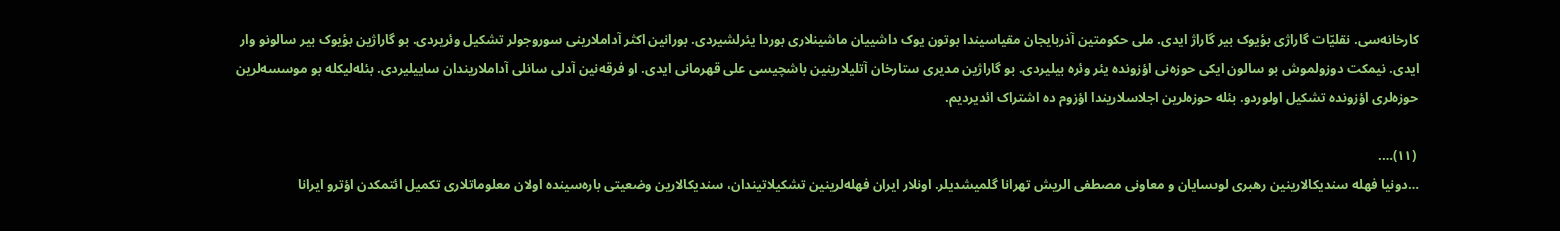کارخانه‌سى. نقلیّات گاراژى بؤیوک بیر گاراژ ایدى. ملى حکومتین آذربایجان مقیاسیندا بوتون یوک داشییان ماشینلارى بوردا یئرلشیردى. بورانین اکثر آداملارینى سوروجولر تشکیل وئریردى. بو گاراژین بؤیوک بیر سالونو وار ایدى. نیمکت دوزولموش بو سالون ایکى حوزه‌نى اؤزونده یئر وئره بیلیردى. بو گاراژین مدیرى ستارخان آتلیلارینین باشچیسى على قهرمانى ایدى. او فرقه‌نین آدلى سانلى آداملاریندان ساییلیردى. بئله‌لیکله بو موسسه‌لرین حوزه‌لرى اؤزونده تشکیل اولوردو. بئله حوزه‌لرین اجلاسلاریندا اؤزوم ده اشتراک ائدیردیم.

 (۱۱)….
…دونیا فهله سندیکالارینین رهبرى لوىسایان و معاونى مصطفى الریش تهرانا گلمیشدیلر. اونلار ایران فهله‌لرینین تشکیلاتیندان، سندیکالارین وضعیتى باره‌سینده اولان معلوماتلارى تکمیل ائتمکدن اؤترو ایرانا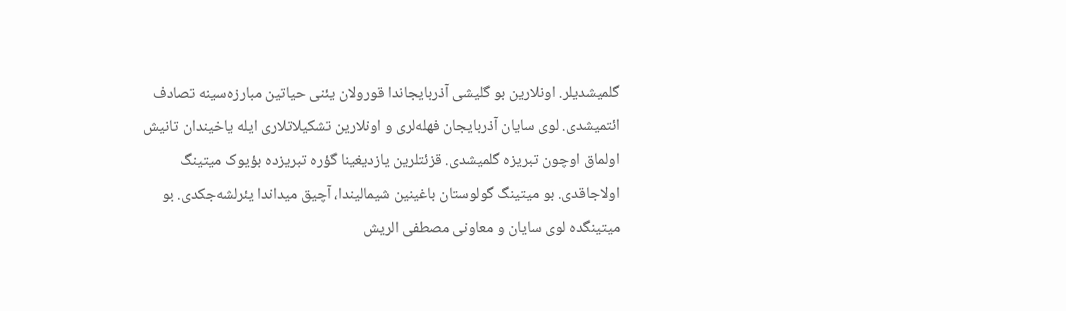گلمیشدیلر. اونلارین بو گلیشى آذربایجاندا قورولان یئنى حیاتین مبارزه‌سینه تصادف ائتمیشدى. لوى سایان آذربایجان فهله‌لرى و اونلارین تشکیلاتلارى ایله یاخیندان تانیش اولماق اوچون تبریزه گلمیشدى. قزئتلرین یازدیغینا گؤره تبریزده بؤیوک میتینگ اولاجاقدى. بو میتینگ گولوستان باغینین شیمالیندا، آچیق میداندا یئرلشه‌جکدى. بو میتینگده لوى سایان و معاونى مصطفى الریش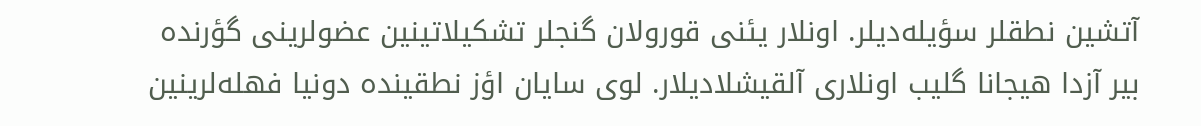آتشین نطقلر سؤیله‌دیلر. اونلار یئنى قورولان گنجلر تشکیلاتینین عضولرینى گؤرنده بیر آزدا هیجانا گلیب اونلارى آلقیشلادیلار. لوى سایان اؤز نطقینده دونیا فهله‌لرینین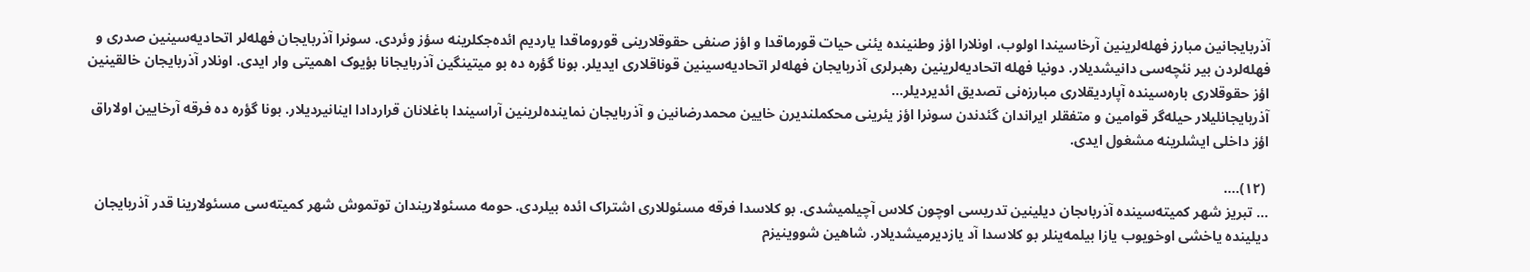آذربایجانین مبارز فهله‌لرینین آرخاسیندا اولوب، اونلارا اؤز وطنینده یئنى حیات قورماقدا و اؤز صنفى حقوقلارینى قوروماقدا یاردیم ائده‌جکلرینه سؤز وئردى. سونرا آذربایجان فهله‌لر اتحادیه‌سینین صدرى و فهله‌لردن بیر نئچه‌سى دانیشدیلار. دونیا فهله اتحادیه‌لرینین رهبرلرى آذربایجان فهله‌لر اتحادیه‌سینین قوناقلارى ایدیلر. بونا گؤره ده بو میتینگین آذربایجانا بؤیوک اهمیتى وار ایدى. اونلار آذربایجان خالقینین اؤز حقوقلارى باره‌سینده آپاردیقلارى مبارزه‌نى تصدیق ائدیردیلر…
آذربایجانلیلار حیله‌گر قوامین و متفقلر ایراندان گئدندن سونرا اؤز یئرینى محکملندیرن خایین محمدرضانین و آذربایجان نماینده‌لرینین آراسیندا باغلانان قراردادا اینانیردیلار. بونا گؤره ده فرقه آرخایین اولاراق اؤز داخلى ایشلرینه مشغول ایدى.

 (۱۲)….
… تبریز شهر کمیته‌سینده آذرباىجان دیلینین تدریسى اوچون کلاس آچیلمیشدى. بو کلاسدا فرقه مسئوللارى اشتراک ائده بیلردى. حومه مسئولاریندان توتموش شهر کمیته‌سى مسئولارینا قدر آذربایجان دیلینده یاخشى اوخویوب یازا بیلمه‌ینلر بو کلاسدا آد یازدیرمیشدیلار. شاهین شووینیزم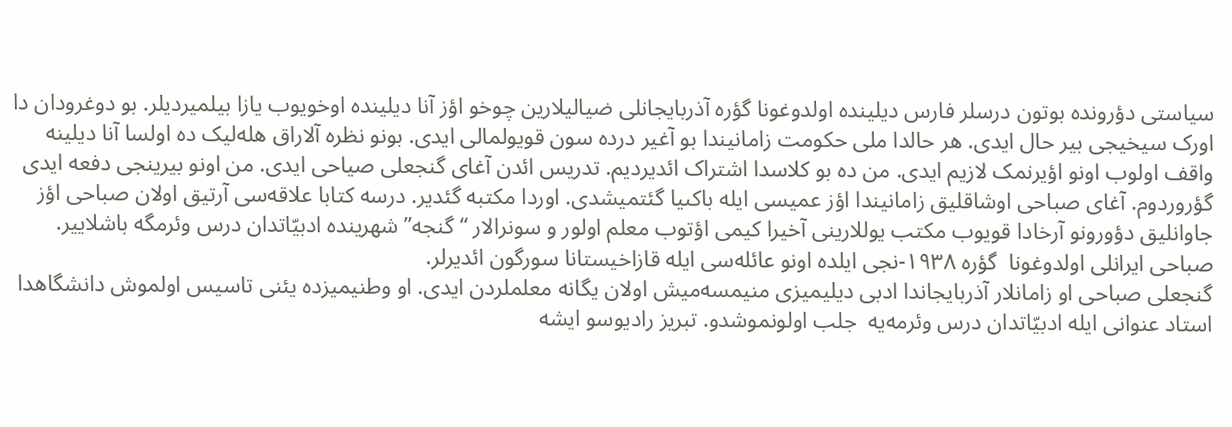سیاستى دؤرونده بوتون درسلر فارس دیلینده اولدوغونا گؤره آذربایجانلى ضیالیلارین چوخو اؤز آنا دیلینده اوخویوب یازا بیلمیردیلر. بو دوغرودان دا اورک سیخیجى بیر حال ایدى. هر حالدا ملى حکومت زامانیندا بو آغیر درده سون قویولمالى ایدى. بونو نظره آلاراق هله‌لیک ده اولسا آنا دیلینه واقف اولوب اونو اؤیرنمک لازیم ایدى. من ده بو کلاسدا اشتراک ائدیردیم. تدریس ائدن آغاى گنجعلى صیاحى ایدى. من اونو بیرینجى دفعه ایدى  گؤروردوم. آغاى صباحى اوشاقلیق زامانیندا اؤز عمیسى ایله باکىیا گئتمیشدى. اوردا مکتبه گئدیر. درسه کتابا علاقه‌سى آرتیق اولان صباحى اؤز جاوانلیق دؤورونو آرخادا قویوب مکتب یوللارینى آخیرا کیمى اؤتوب معلم اولور و سونرالار “گنجه” شهرینده ادبیّاتدان درس وئرمگه باشلاییر. صباحى ایرانلى اولدوغونا  گؤره ۱۹۳۸-نجى ایلده اونو عائله‌سى ایله قازاخیستانا سورگون ائدیرلر.
گنجعلى صباحى او زامانلار آذربایجاندا ادبى دیلیمیزى منیمسه‌میش اولان یگانه معلملردن ایدى. او وطنیمیزده یئنى تاسیس اولموش دانشگاهدا استاد عنوانى ایله ادبیّاتدان درس وئرمه‌یه  جلب اولونموشدو. تبریز رادیوسو ایشه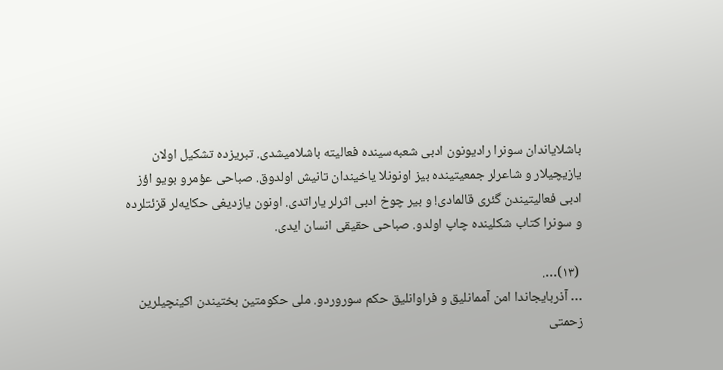باشلایاندان سونرا رادیونون ادبى شعبه‌سینده فعالیته باشلامیشدى. تبریزده تشکیل اولان یازیچیلار و شاعرلر جمعیتینده بیز اونونلا یاخیندان تانیش اولدوق. صباحى عؤمرو بویو اؤز ادبى فعالیتیندن گئرى قالمادى! و بیر چوخ ادبى اثرلر یاراتدى. اونون یازدیغى حکایه‌لر قزئتلرده و سونرا کتاب شکلینده چاپ اولدو. صباحى حقیقى انسان ایدى.

 (۱۳)….
… آذربایجاندا امن آممانلیق و فراوانلیق حکم سوروردو. ملى حکومتین بختیندن اکینچیلرین زحمتى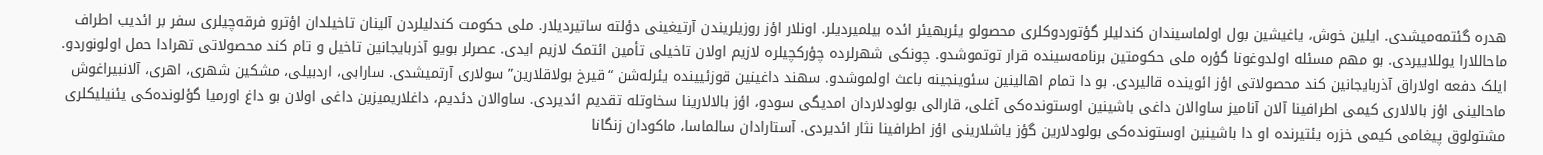هدره گئتمه‌میشدى. ایلین خوش، یاغیشین بول اولماسیندان کندلیلر گؤتوردوکلرى محصولو یئربهیئر ائده بیلمیردیلر. اونلار اؤز روزیلریندن آرتیغینى دؤلته ساتیردیلار. ملى حکومت کندلیلردن آلینان تاخیلدان اؤترو فرقه‌چیلرى سفر بر ائدیب اطراف ماحاللارا یوللاییردى. بو مهم مسئله اولدوغونا گؤره ملى حکومتین برنامه‌سینده قرار توتموشدو. چونکى شهرلرده چؤرکچیلره لازیم اولان تاخیلى تأمین ائتمک لازیم ایدى. عصرلر بویو آذربایجانین تاخیل و تام کند محصولاتى تهرادا حمل اولونوردو. ایلک دفعه اولاراق آذربایجانین کند محصولاتى اؤز ائوینده قالیردى. بو دا تمام اهالینین سئوینجینه باعث اولموشدو. سهند داغینین قوزئیینده یئرله‌شن “قیرخ بولاقلارین” سولارى آرتمیشدى. سارابى، اردبیلى، مشکین شهرى، اهرى، آلانبیراغوش ماحالینى اؤز بالالارى کیمى اطرافینا آلان آنامیز ساوالان داغى باشینین اوستونده‌کى آغلى، قارالى بولودلاردان امدیگى سودو، اؤز بالالارینا سخاوتله تقدیم ائدیردى. ساوالان دئدیم، داغلاریمیزین داغى اولان بو داغ اورمیا گؤلونده‌کى یئنیلیکلرى مشتولوق پیغامى کیمى خزره یئتیرنده او دا باشینین اوستونده‌کى بولودلارین گؤز یاشلارینى اؤز اطرافینا نثار ائدیردى. آستارادان سالماسا، ماکودان زنگانا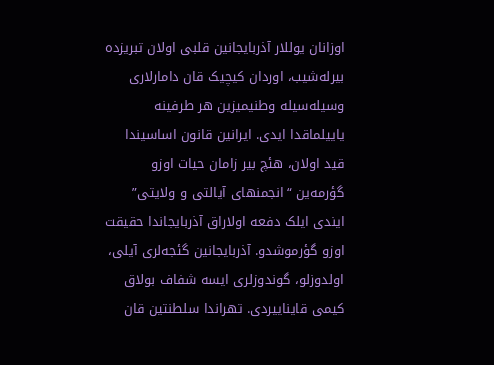اوزانان یوللار آذربایجانین قلبى اولان تبریزده بیرله‌شیب، اوردان کیچیک قان دامارلارى وسیله‌سیله وطنیمیزین هر طرفینه یاییلماقدا ایدى. ایرانین قانون اساسیندا قید اولان، هئچ بیر زامان حیات اوزو گؤرمه‌ین “انجمنهاى آیالتى و ولایتى” ایندى ایلک دفعه اولاراق آذربایجاندا حقیقت اوزو گؤرموشدو. آذربایجانین گئجه‌لرى آیلى، اولدوزلو، گوندوزلرى ایسه شفاف بولاق کیمى قایناییردى. تهراندا سلطنتین قان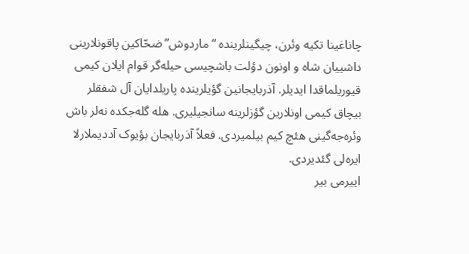چاناغینا تکیه وئرن، چیگینلرینده “ماردوش” ضحّاکین پاقونلارینى داشییان شاه و اونون دؤلت باشچیسى حیله‌گر قوام ایلان کیمى قیوریلماقدا ایدیلر. آذربایجانین گؤیلرینده پاریلدایان آل شفقلر بیچاق کیمى اونلارین گؤزلرینه سانجیلیرى. هله گله‌جکده نه‌لر باش وئره‌جه‌گینى هئچ کیم بیلمیردى. فعلاً آذربایجان بؤیوک آددیملارلا ایره‌لى گئدیردى.
اییرمی بیر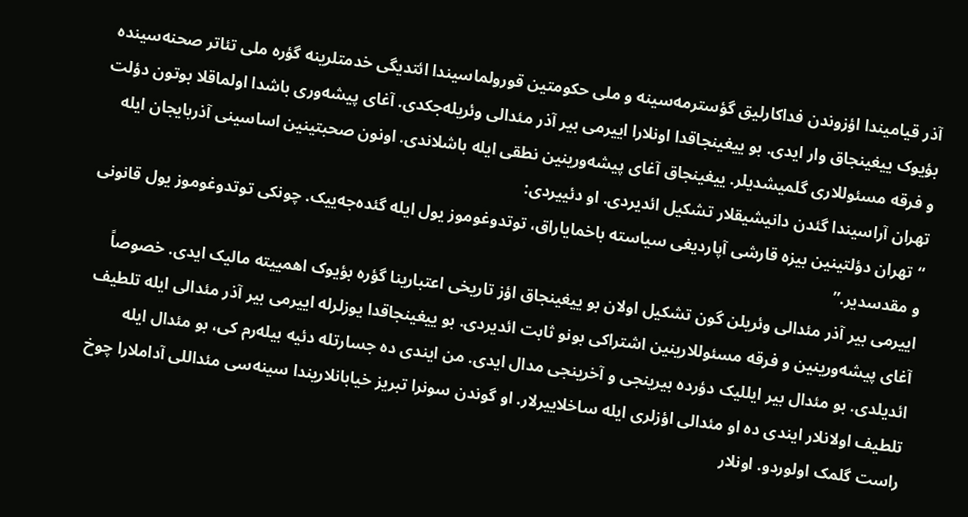آذر قیامیندا اؤزوندن فداکارلیق گؤسترمه‌سینه و ملى حکومتین قورولماسیندا ائتدیگى خدمتلرینه گؤره ملى تئاتر صحنه‌سینده بؤیوک ییغینجاق وار ایدى. بو ییغینجاقدا اونلارا اییرمی بیر آذر مئدالى وئریله‌جکدى. آغاى پیشه‌ورى باشدا اولماقلا بوتون دؤلت و فرقه مسئوللارى گلمیشدیلر. ییغینجاق آغاى پیشه‌ورینین نطقى ایله باشلاندى. اونون صحبتینین اساسینى آذربایجان ایله تهران آراسیندا گئدن دانیشیقلار تشکیل ائدیردى. او دئییردى:
“تهران دؤلتینین بیزه قارشى آپاردیغى سیاسته باخمایاراق، توتدوغوموز یول ایله گئده‌جه‌ییک. چونکى توتدوغوموز یول قانونى و مقدسدیر.”
اییرمی بیر آذر مئدالى وئریلن گون تشکیل اولان بو ییغینجاق اؤز تاریخى اعتبارینا گؤره بؤیوک اهمییته مالیک ایدى. خصوصاً آغاى پیشه‌ورینین و فرقه مسئوللارینین اشتراکى بونو ثابت ائدیردى. بو ییغینجاقدا یوزلرله اییرمی بیر آذر مئدالى ایله تلطیف ائدیلدى. بو مئدال بیر ایللیک دؤرده بیرینجى و آخرینجى مدال ایدى. من ایندى ده جسارتله دئیه بیله‌رم کى، بو مئدال ایله تلطیف اولانلار ایندى ده او مئدالى اؤزلرى ایله ساخلاییرلار. او گوندن سونرا تبریز خیابانلاریندا سینه‌سى مئداللى آداملارا چوخ راست گلمک اولوردو. اونلار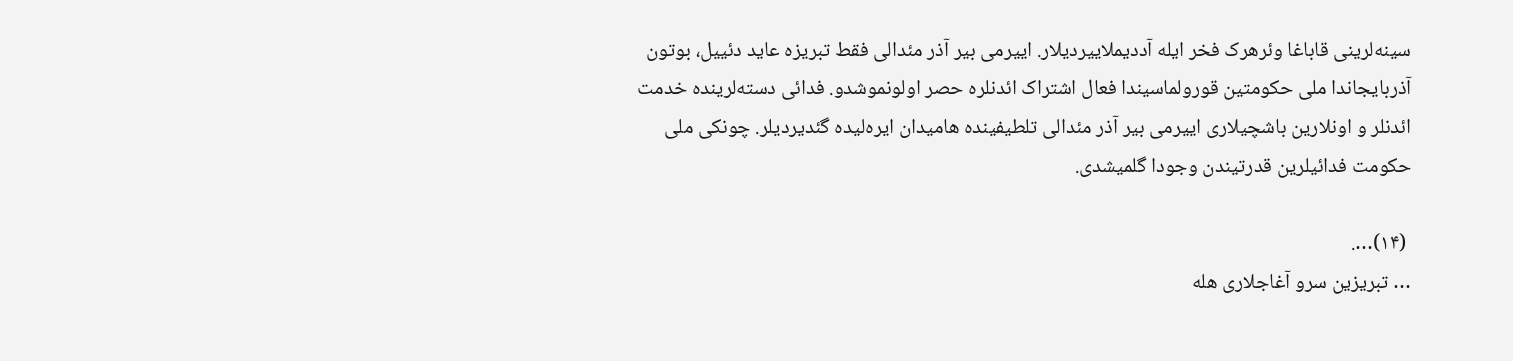سینه‌لرینى قاباغا وئرهرک فخر ایله آددیملاییردیلار. اییرمی بیر آذر مئدالى فقط تبریزه عاید دئییل، بوتون آذربایجاندا ملى حکومتین قورولماسیندا فعال اشتراک ائدنلره حصر اولونموشدو. فدائى دسته‌لرینده خدمت ائدنلر و اونلارین باشچیلارى اییرمی بیر آذر مئدالى تلطیفینده هامیدان ایره‌لیده گئدیردیلر. چونکى ملى حکومت فدائیلرین قدرتیندن وجودا گلمیشدى.

 (۱۴)….
… تبریزین سرو آغاجلارى هله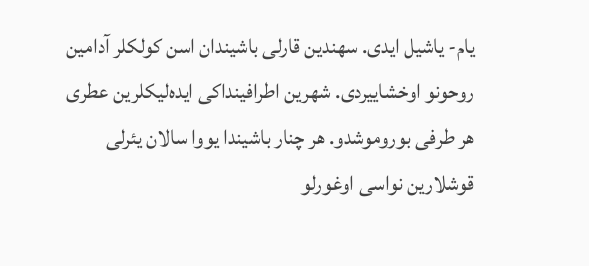یام- یاشیل ایدى. سهندین قارلى باشیندان اسن کولکلر آدامین روحونو اوخشاییردى. شهرین اطرافینداکى ایده‌لیکلرین عطرى هر طرفى بوروموشدو. هر چنار باشیندا یووا سالان یئرلى قوشلارین نواسى اوغورلو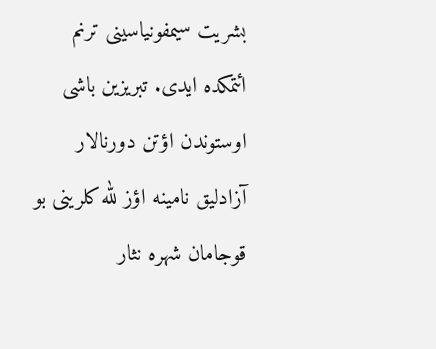بشریت سیمفونیاسینى ترنم ائتمکده ایدى. تبریزین باشى اوستوندن اؤتن دورنالار آزادلیق نامینه اؤز لله‌کلرینى بو قوجامان شهره نثار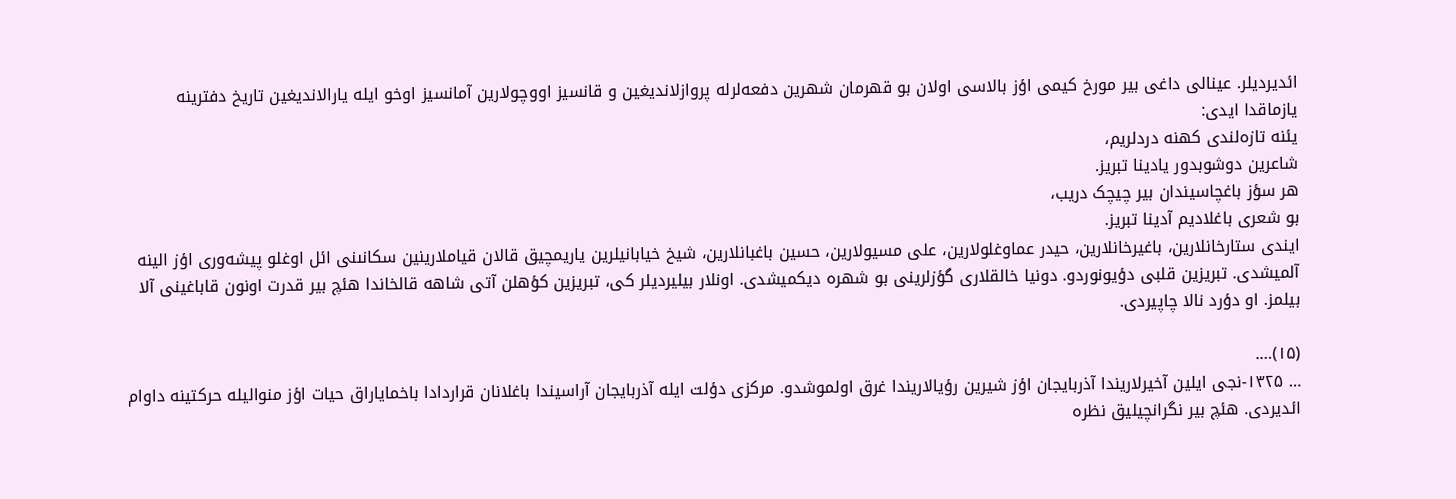ائدیردیلر. عینالى داغى بیر مورخ کیمى اؤز بالاسى اولان بو قهرمان شهرین دفعه‌لرله پروازلاندیغین و قانسیز اووچولارین آمانسیز اوخو ایله یارالاندیغین تاریخ دفترینه یازماقدا ایدى:
یئنه تازه‌لندى کهنه دردلریم،
شاعرین دوشوبدور یادینا تبریز.
هر سؤز باغچاسیندان بیر چیچک دریب،
بو شعرى باغلادیم آدینا تبریز.
ایندى ستارخانلارین، باغیرخانلارین، حیدر عماوغلولارین، على مسیولارین، حسین باغبانلارین، شیخ خیابانیلرین یاریمچیق قالان قیاملارینین سکانىنى ائل اوغلو پیشه‌ورى اؤز الینه آلمیشدى. تبریزین قلبى دؤیونوردو. دونیا خالقلارى گؤزلرینى بو شهره دیکمیشدى. اونلار بیلیردیلر کى، تبریزین کؤهلن آتى شاهه قالخاندا هئچ بیر قدرت اونون قاباغینى آلا بیلمز. او دؤرد نالا چاپیردى.

(۱۵)….
… ۱۳۲۵-نجى ایلین آخیرلاریندا آذربایجان اؤز شیرین رؤیالاریندا غرق اولموشدو. مرکزى دؤلت ایله آذربایجان آراسیندا باغلانان قراردادا باخمایاراق حیات اؤز منوالیله حرکتینه داوام ائدیردى. هئچ بیر نگرانچیلیق نظره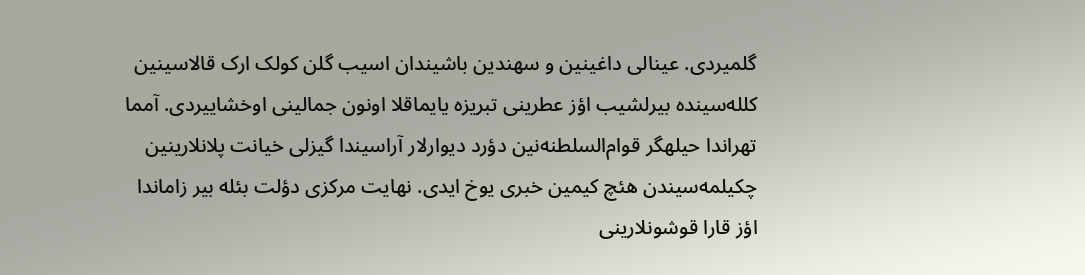گلمیردى. عینالى داغینین و سهندین باشیندان اسیب گلن کولک ارک قالاسینین کلله‌سینده بیرلشیب اؤز عطرینى تبریزه یایماقلا اونون جمالینى اوخشاییردى. آمما تهراندا حیلهگر قوام‌ا‌لسلطنه‌نین دؤرد دیوارلار آراسیندا گیزلى خیانت پلانلارینین چکیلمه‌سیندن هئچ کیمین خبرى یوخ ایدى. نهایت مرکزى دؤلت بئله بیر زاماندا اؤز قارا قوشونلارینى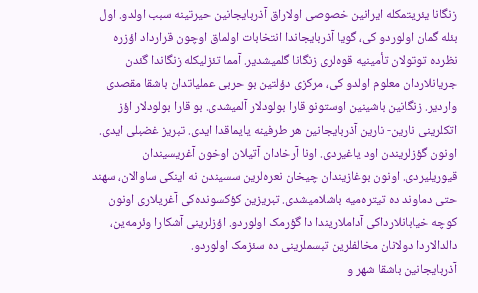زنگانا یئریتمکله ایرانین خصوصى اولاراق آذربایجانین حیرتینه سبب اولدو. اول بئله گمان اولوردو کى، گویا آذربایجاندا انتخابات اولماق اوچون قرارداد اؤزره نظرده توتولان تأمینیه قوه‌لرى زنگانا گلمیشدیر. آمما تئزلیکله زنگاندا گئدن جریانلاردان معلوم اولدو کى، مرکزى دؤلتین بو حربى عملیاتدان باشقا مقصدى واردیر. زنگانین باشینین اوستونو قارا بولودلار آلمیشدى. بو قارا بولودلار اؤز اتکلرینى نارین- نارین آذربایجانین هر طرفینه یایماقدا ایدى. تبریز غضبلى ایدى. اونون گؤزلریندن اود یاغیردى. اونا آرخادان آتیلان اوخون آغریسیندان قیوریلیردى. اونون بوغازیندان چیخان نعره‌لرین سسیندن نه اینکى ساوالان، سهند حتى دماوند ده تیتره‌میه باشلامیشدى. تبریزین کؤکسونده‌کى آغریلارى اونون کوچه خیابانلارداکى آداملاریندا دا گؤرمک اولوردو. اؤزلرینى آشکارا وئرمه‌ین، دالدالاردا دولانان مخالفلرین تبسملرینى ده سئزمک اولوردو.
آذربایجانین باشقا شهر و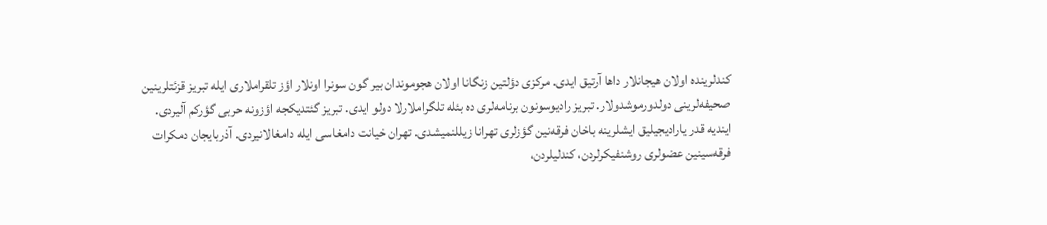کندلرینده اولان هیجانلار داها آرتیق ایدى. مرکزى دؤلتین زنگانا اولان هجوموندان بیر گون سونرا اونلار اؤز تلقراملارى ایله تبریز قزئتلرینین صحیفه‌لرینى دولدورموشدولار. تبریز رادیوسونون برنامه‌لرى ده بئله تلگراملارلا دولو ایدى. تبریز گئتدیکجه اؤزونه حربى گؤرکم آلیردى. ایندیه قدر یارادیجیلیق ایشلرینه باخان فرقه‌نین گؤزلرى تهرانا زیللنمیشدى. تهران خیانت دامغاسى ایله دامغالانیردى. آذربایجان دمکرات فرقه‌سینین عضولرى روشنفیکرلردن، کندلیلردن،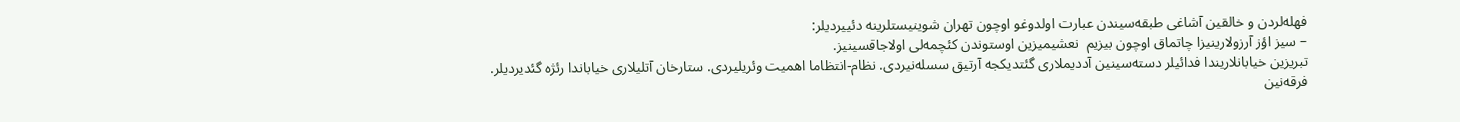فهله‌لردن و خالقین آشاغى طبقه‌سیندن عبارت اولدوغو اوچون تهران شوینیستلرینه دئییردیلر:
– سیز اؤز آرزولارینیزا چاتماق اوچون بیزیم  نعشیمیزین اوستوندن کئچمه‌لى اولاجاقسینیز.
تبریزین خیابانلاریندا فدائیلر دسته‌سینین آددیملارى گئتدیکجه آرتیق سسله‌نیردى. نظام-انتظاما اهمیت وئریلیردى. ستارخان آتلیلارى خیاباندا رئژه گئدیردیلر. فرقه‌نین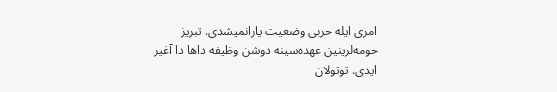امرى ایله حربى وضعیت یارانمیشدى. تبریز حومه‌لرینین عهده‌سینه دوشن وظیفه داها دا آغیر ایدى. توتولان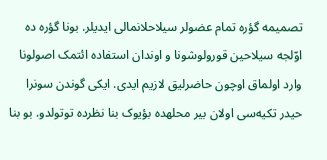تصمیمه گؤره تمام عضولر سیلاحلانمالى ایدیلر. بونا گؤره ده اوّلجه سیلاحین قورولوشونا و اوندان استفاده ائتمک اصولونا وارد اولماق اوچون حاضرلیق لازیم ایدى. ایکى گوندن سونرا حیدر تکیه‌سى اولان بیر محلهده بؤیوک بنا نظرده توتولدو. بو بنا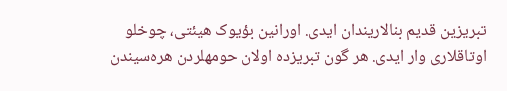تبریزین قدیم بنالاریندان ایدى. اورانین بؤیوک هیئتى، چوخلو اوتاقلارى وار ایدى. هر گون تبریزده اولان حومهلردن هره‌سیندن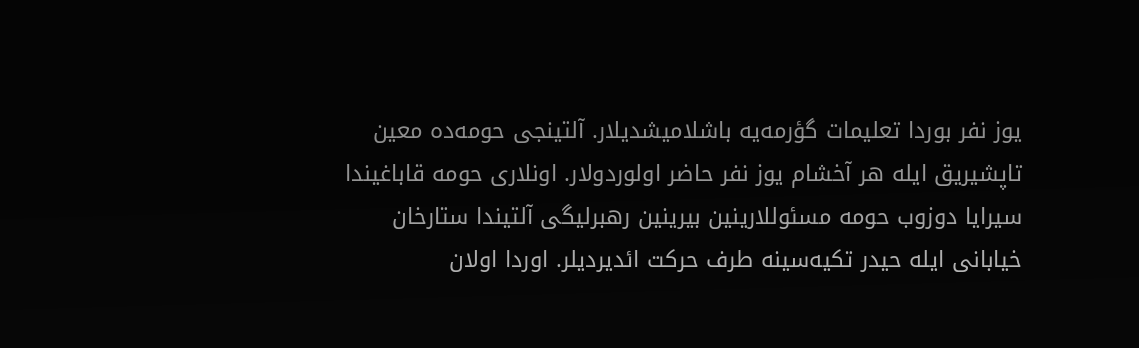یوز نفر بوردا تعلیمات گؤرمه‌یه باشلامیشدیلار. آلتینجى حومه‌ده معین تاپشیریق ایله هر آخشام یوز نفر حاضر اولوردولار. اونلارى حومه قاباغیندا سیرایا دوزوب حومه مسئوللارینین بیرینین رهبرلیگى آلتیندا ستارخان خیابانى ایله حیدر تکیه‌سینه طرف حرکت ائدیردیلر. اوردا اولان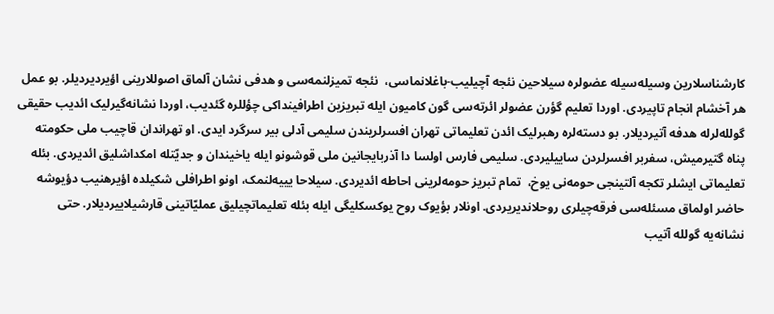کارشناسلارین وسیله‌سیله عضولره سیلاحین نئجه آچیلیب-باغلانماسى،  نئجه تمیزلنمه‌سى و هدفى نشان آلماق اصوللارینى اؤیردیردیلر. بو عمل هر آخشام انجام تاپیردى. اوردا تعلیم گؤرن عضولر ائرته‌سى گون کامیون ایله تبریزین اطرافینداکى چؤللره گئدیب، اوردا نشانه‌گیرلیک ائدیب حقیقى گولله‌لرله هدفه آتیردیلار. بو دسته‌لره رهبرلیک ائدن تعلیماتى تهران افسرلریندن سلیمى آدلى بیر سرگرد ایدى. او تهراندان قاچیب ملى حکومته پناه گتیرمیش، سفربر افسرلردن ساییلیردى. سلیمى فارس اولسا دا آذربایجانین ملى قوشونو ایله یاخیندان و جدیّتله امکداشلیق ائدیردى. بئله تعلیماتى ایشلر تکجه آلتینجى حومه‌نى یوخ،  تمام تبریز حومه‌لرینى احاطه ائدیردى. سیلاحا یییه‌لنمک، اونو اطرافلى شکیلده اؤیرهنیب دؤیوشه حاضر اولماق مسئله‌سى فرقه‌چیلرى روحلاندیریردى. اونلار بؤیوک روح یوکسکلیگى ایله بئله تعلیماتچیلیق عملیّاتینى قارشیلاییردیلار. حتى نشانه‌یه گولله آتیب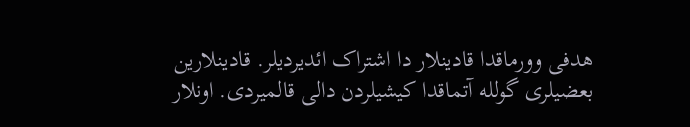هدفى وورماقدا قادینلار دا اشتراک ائدیردیلر. قادینلارین بعضیلرى گولله آتماقدا کیشیلردن دالى قالمیردى. اونلار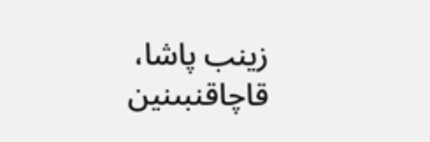زینب پاشا، قاچاقنبىنین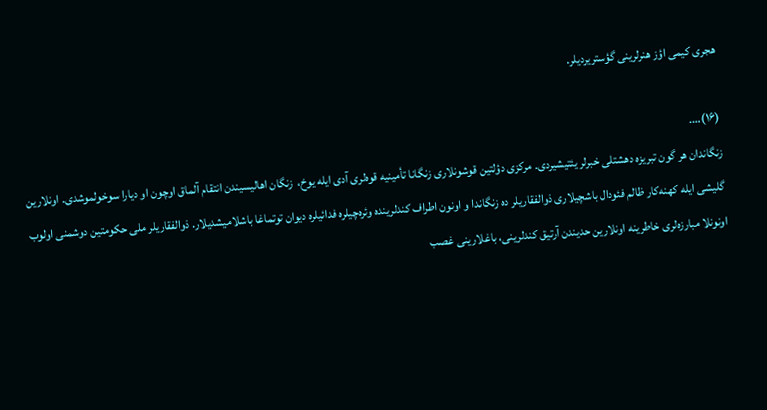هجرى کیمى اؤز هنرلرینى گؤستریردیلر.

(۱۶)….
زنگاندان هر گون تبریزه دهشتلى خبرلر یئتیشیردى. مرکزى دؤلتین قوشونلارى زنگانا تأمینیه قوه‌لری آدى ایله یوخ،  زنگان اهالیسیندن انتقام آلماق اوچون او دیارا سوخولموشدى. اونلارین گلیشى ایله کهنه‌کار ظالم فئودال باشچیلارى ذوالفقاریلر ده زنگاندا و اونون اطراف کندلرینده وئره‌‌‌چیلره فدائیلره دیوان توتماغا باشلامیشدیلار. ذوالفقاریلر ملى حکومتین دوشمنى اولوب اونونلا مبارزه‌لرى خاطرینه اونلارین حدیندن آرتیق کندلرینى، باغلارینى غصب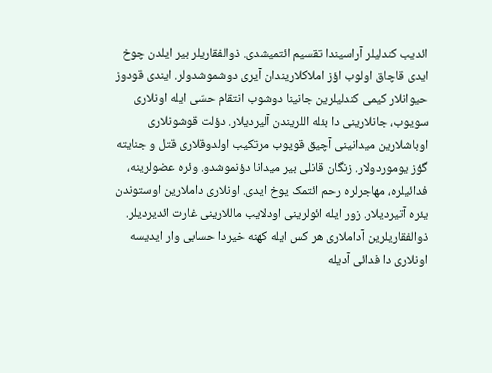ائدیب کندلیلر آراسیندا تقسیم ائتمیشدى. ذوالفقاریلر بیر ایلدن چوخ ایدى قاچاق اولوب اؤز املاکلاریندان آیرى دوشموشدولر. ایندى قودوز حیوانلار کیمى کندلیلرین جانینا دوشوب انتقام حسّى ایله اونلارى سویوب، جانلارینى دا بئله‌ اللریندن آلیردیلار. دؤلت قوشونلارى اوباشلارین میدانینى آچیق قویوب مرتکیب اولدوقلارى قتل و جنایته گؤز یوموردولار. زنگان قانلى بیر میدانا دؤنموشدو. وئره‌‌‌ عضولرینه، فدائیلره، مهاجرلره رحم ائتمک یوخ ایدى. اونلارى داملارین اوستوندن یئره آتیردیلار. زور ایله ائولرینى اودلایب ماللارینى غارت ائدیردیلر. ذوالفقاریلرین آداملارى هر کس ایله کهنه خیردا حسابى وار ایدیسه اونلارى دا فدائى آدیله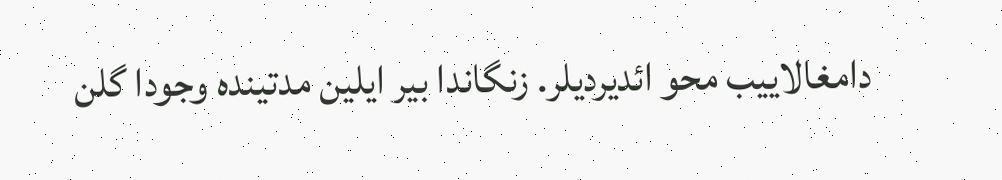دامغالاییب محو ائدیردیلر. زنگاندا بیر ایلین مدتینده وجودا گلن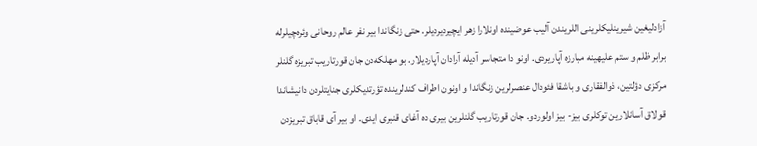آزادلیغین شیرینلیکلرینى اللریندن آلیب عوضینده اونلارا زهر ایچیردیردیلر. حتى زنگاندا بیر نفر عالم روحانى وئره‌‌‌چیلرله برابر ظلم و ستم علیهینه مبارزه آپاریردى. اونو دا متجاسر آدیله آرادان آپاردیلار. بو مهلکه‌دن جان قورتاریب تبریزه گلنلر مرکزى دؤلتین، ذوالفقارى و باشقا فئودال عنصرلرین زنگاندا و اونون اطراف کندلرینده تؤرتدیکلرى جنایتلردن دانیشاندا قولاق آسانلارین توکلرى بیز- بیز اولوردو. جان قورتاریب گلنلرین بیرى ده آغاى قنبرى ایدى. او بیر آى قاباق تبریزدن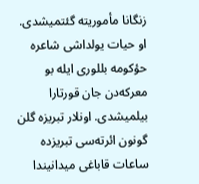زنگانا مأموریته گئتمیشدى. او حیات یولداشى شاعره حؤکومه بللورى ایله بو معرکه‌دن جان قورتارا بیلمیشدى. اونلار تبریزه گلن گونون ائرته‌سى تبریزده ساعات قاباغى میدانیندا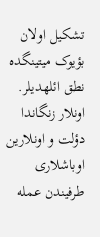تشکیل اولان بؤیوک میتینگده نطق ائلهدیلر. اونلار زنگاندا دؤلت و اونلارین اوباشلارى طرفیندن عمله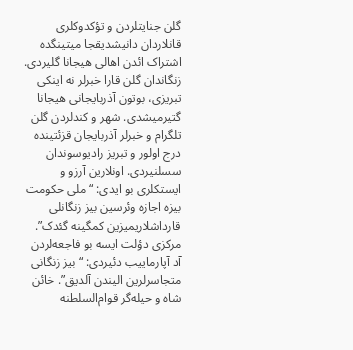گلن جنایتلردن و تؤکدوکلرى قانلاردان دانیشدیقجا میتینگده اشتراک ائدن اهالى هیجانا گلیردى.
زنگاندان گلن قارا خبرلر نه اینکى تبریزى، بوتون آذربایجانى هیجانا گتیرمیشدى. شهر و کندلردن گلن تلگرام و خبرلر آذربایجان قزئتینده درج اولور و تبریز رادیوسوندان سسلنیردى. اونلارین آرزو و ایستکلرى بو ایدى: “ملى حکومت بیزه اجازه وئرسین بیز زنگانلى قارداشلاریمیزین کمگینه گئدک”. مرکزى دؤلت ایسه بو فاجعه‌لردن آد آپارماییب دئیردى: “بیز زنگانى متجاسرلرین الیندن آلدیق”. خائن شاه و حیله‌گر قوام‌السلطنه‌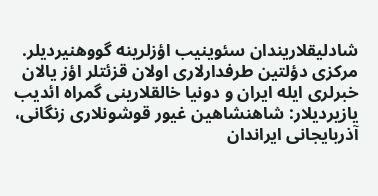شادلیقلاریندان سئوینیب اؤزلرینه گووهنیردیلر. مرکزى دؤلتین طرفدارلارى اولان قزئتلر اؤز یالان خبرلرى ایله ایران و دونیا خالقلارینى گمراه ائدیب یازیردیلار: شاهنشاهین غیور قوشونلارى زنگانى، آذربایجانى ایراندان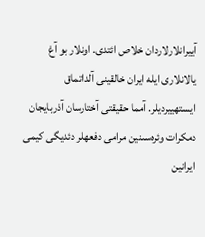آییرانلارلاردان خلاص ائتدى. اونلار بو آغ یالانلارى ایله ایران خالقینى آلداتماق ایستهییردیلر. آمما حقیقتى آختارسان آذربایجان دمکرات وئره‌‌‌سىنین مرامى دفعهلر دئدیگى کیمى ایرانین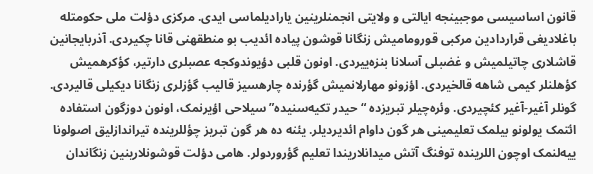قانون اساسیسى موجبینجه ایالتى و ولایتى انجمنلرینین یارادیلماسى ایدى. مرکزى دؤلت ملى حکومتله باغلادیغى قراردادین مرکبى قورومامیش زنگانا قوشون پیاده ائدیب بو منطقهنى قانا چکیردى. آذربایجانین قاشلارى چاتیلمیش و غضبلى آسلانا بنزه‌ییردى. اونون قلبى دؤیوندوکجه عصبلرى دارتیر، کؤکرهمیش کؤهلنلر کیمى شاهه قالخیردى. اؤزونو مهارلانمیش گؤرنده چارهسیز قالیب گؤزلرى زنگانا دیکیلى قالیردى. گونلر آغیر-آغیر کئچیردى. وئره‌‌‌چیلر تبریزده “حیدر تکیه‌سنیده” سیلاحى اؤیرنمک، اونون دوزگون استفاده ائتمک یولونو بیلمک تعلیمینى هر گون داوام ائدیردیلر. یئنه ده هر گون تبریز چؤللرینده تیراندازلیق اصولونا ییه‌لنمک اوچون اللرینده توفنگ آتش میدانلاریندا تعلیم گؤروردولر. هامى دؤلت قوشونلارینین زنگاندان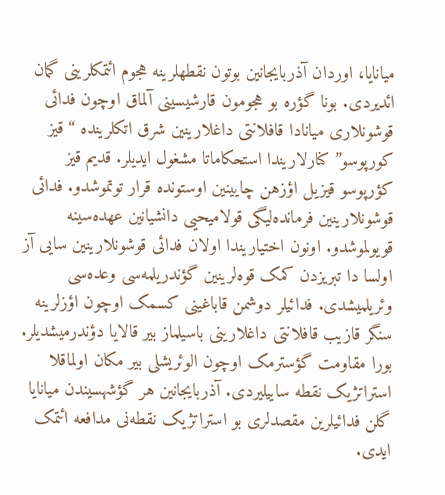میانایا، اوردان آذربایجانین بوتون نقطهلرینه هجوم ائتمکلرینى گمان ائدیردى. بونا گؤره بو هجومون قارشیسینى آلماق اوچون فدائى قوشونلارى میانادا قافلانتى داغلارینین شرق اتکلرینده “قیز کورپوسو” کنارلاریندا استحکاماتا مشغول ایدیلر. قدیم قیز کؤرپوسو قیزیل اؤزهن چایینین اوستونده قرار توتموشدو. فدائى قوشونلارینین فرمانده‌لیگى قولامیحیى دانشیانین عهده‌سینه قویولموشدو. اونون اختیاریندا اولان فدائى قوشونلارینین سایى آز اولسا دا تبریزدن کمک قوه‌لرینین گؤندریلمه‌سى وعده‌سى وئریلمیشدى. فدائیلر دوشمن قاباغینى کسمک اوچون اؤزلرینه سنگر قازیب قافلانتى داغلارینى باسیلماز بیر قالایا دؤندرمیشدیلر. بورا مقاومت گؤسترمک اوچون الوئریشلى بیر مکان اولماقلا استراتژیک نقطه ساییلیردى. آذربایجانین هر گؤشهسیندن میانایا گلن فدائیلرین مقصدلرى بو استراتژیک نقطه‌نى مدافعه ائتمک ایدى.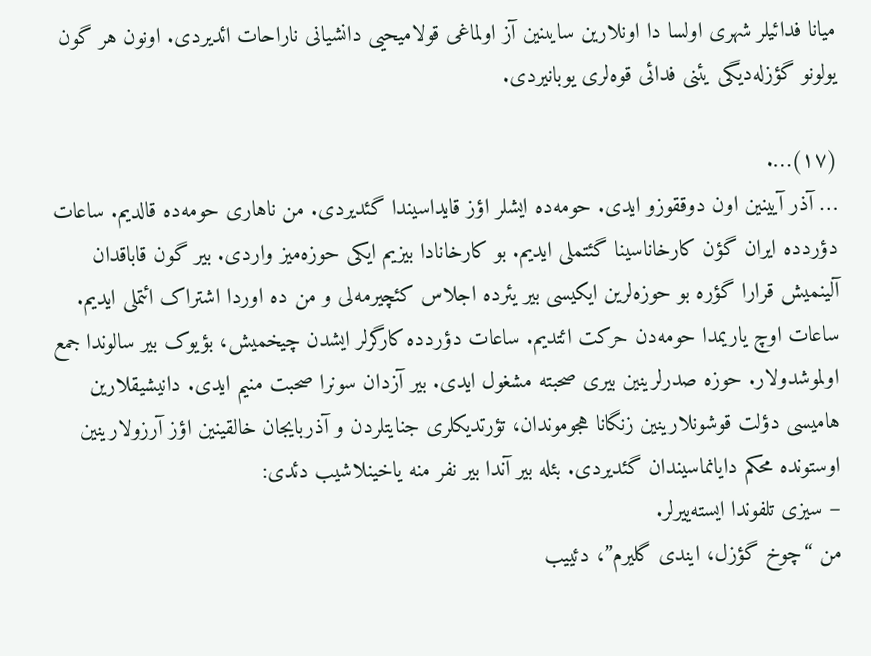میانا فدائیلر شهرى اولسا دا اونلارین سایىنین آز اولماغى قولامیحیى دانشیانى ناراحات ائدیردى. اونون هر گون یولونو گؤزله‌دیگى یئنى فدائى قوه‌لری یوبانیردى.

(۱۷)….
… آذر آیینین اون دوققوزو ایدى. حومه‌‌ده ایشلر اؤز قایداسیندا گئدیردى. من ناهارى حومه‌‌ده قالدیم. ساعات دؤردده ایران گؤن کارخاناسینا گئتملى ایدیم. بو کارخانادا بیزیم ایکى حوزه‌میز واردى. بیر گون قاباقدان آلینمیش قرارا گؤره بو حوزه‌لرین ایکیسى بیر یئرده اجلاس کئچیرمه‌لى و من ده اوردا اشتراک ائتملى ایدیم. ساعات اوچ یاریمدا حومه‌‌دن حرکت ائتدیم. ساعات دؤردده کارگرلر ایشدن چیخمیش، بؤیوک بیر سالوندا جمع اولموشدولار. حوزه صدرلرینین بیرى صحبته مشغول ایدى. بیر آزدان سونرا صحبت منیم ایدى. دانیشیقلارین هامیسى دؤلت قوشونلارینین زنگانا هجوموندان، تؤرتدیکلرى جنایتلردن و آذربایجان خالقینین اؤز آرزولارینین اوستونده محکم دایانماسیندان گئدیردى. بئله‌ بیر آندا بیر نفر منه یاخینلاشیب دئدى:
– سیزى تلفوندا ایسته‌ییرلر.
من “چوخ گؤزل، ایندى گلیرم”، دئییب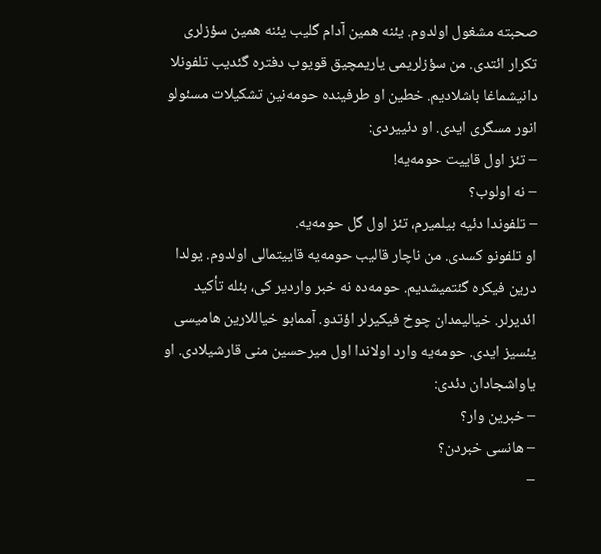صحبته مشغول اولدوم. یئنه همین آدام گلیب یئنه همین سؤزلرى تکرار ائتدى. من سؤزلریمى یاریمچیق قویوب دفتره گئدیب تلفونلا دانیشماغا باشلادیم. خطین او طرفینده حومه‌‌نین تشکیلات مسئولو انور مسگرى ایدى. او دئییردى:
– تئز اول قاییت حومه‌‌یه!
– نه اولوب؟
– تلفوندا دئیه بیلمیرم، تئز اول گل حومه‌‌یه.
او تلفونو کسدى. من ناچار قالیب حومه‌‌یه قاییتمالى اولدوم. یولدا درین فیکره گئتمیشدیم. حومه‌‌ده نه خبر واردیر کى، بئله‌ تأکید ائدیرلر. خیالیمدان چوخ فیکیرلر اؤتدو. آممابو خیاللارین هامیسى یئسیز ایدى. حومه‌‌یه وارد اولاندا اول میرحسین منى قارشیلادى. او یاواشجادان دئدى:
– خبرین وار؟
– هانسى خبردن؟
–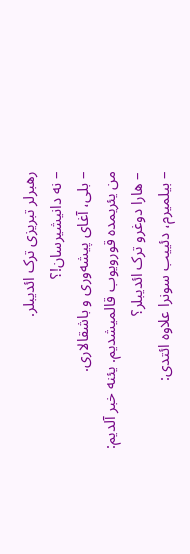رهبرلر تبریزى ترک ائدیبلر.
– نه دانیشیرسان!؟
– بلى، آغاى پیشه‌ورى و باشقالارى.
من یئریمده قورویوب قالمیشدیم. یئنه خبر آلدیم:
– هارا دوغرو ترک ائدیبلر؟
– بیلمیرم، دئییب سونرا علاوه ائتدى: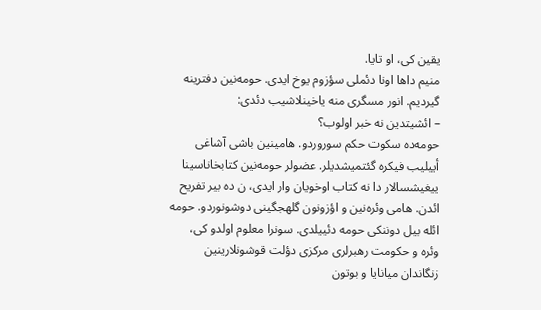یقین کى، او تایا.
منیم داها اونا دئملى سؤزوم یوخ ایدى. حومه‌‌نین دفترینه گیردیم. انور مسگرى منه یاخینلاشیب دئدى:
– ائشیتدین نه خبر اولوب؟
حومه‌‌ده سکوت حکم سوروردو. هامینین باشى آشاغى أییلیب فیکره گئتمیشدیلر. عضولر حومه‌‌نین کتابخاناسینا ییغیشسالار دا نه کتاب اوخویان وار ایدى، ن ده بیر تفریح ائدن. هامى وئره‌‌‌نین و اؤزونون گلهجگینى دوشونوردو. حومه‌‌ ائله بیل دوننکى حومه‌‌ دئییلدى. سونرا معلوم اولدو کى، وئره‌‌‌ و حکومت رهبرلرى مرکزى دؤلت قوشونلارینین زنگاندان میانایا و بوتون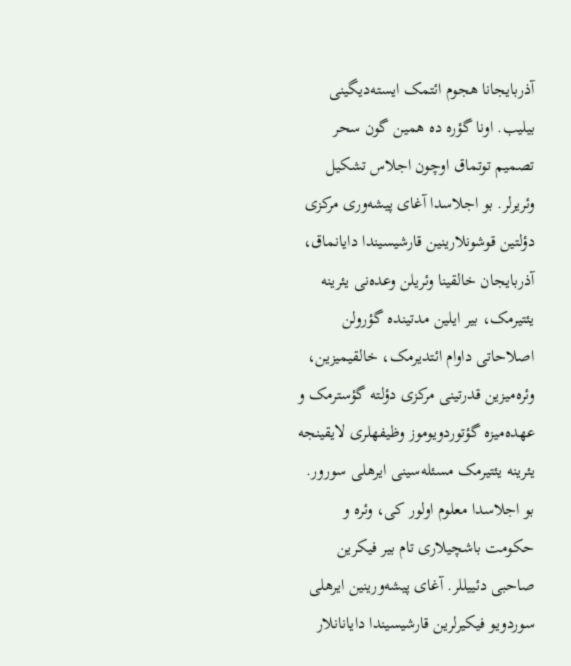آذربایجانا هجوم ائتمک ایسته‌دیگینى بیلیب. اونا گؤره ده همین گون سحر تصمیم توتماق اوچون اجلاس تشکیل وئریرلر. بو اجلاسدا آغاى پیشه‌ورى مرکزى دؤلتین قوشونلارینین قارشیسیندا دایانماق، آذربایجان خالقینا وئریلن وعده‌نى یئرینه یئتیرمک، بیر ایلین مدتینده گؤرولن اصلاحاتى داوام ائتدیرمک، خالقیمیزین، وئره‌‌‌میزین قدرتینى مرکزى دؤلته گؤسترمک و عهده‌میزه گؤتوردویوموز وظیفهلرى لایقینجه یئرینه یئتیرمک مسئله‌سینى ایرهلى سورور. بو اجلاسدا معلوم اولور کى، وئره‌‌‌ و حکومت باشچیلارى تام بیر فیکرین صاحبى دئییللر. آغاى پیشه‌ورینین ایرهلى سوردویو فیکیرلرین قارشیسیندا دایانانلار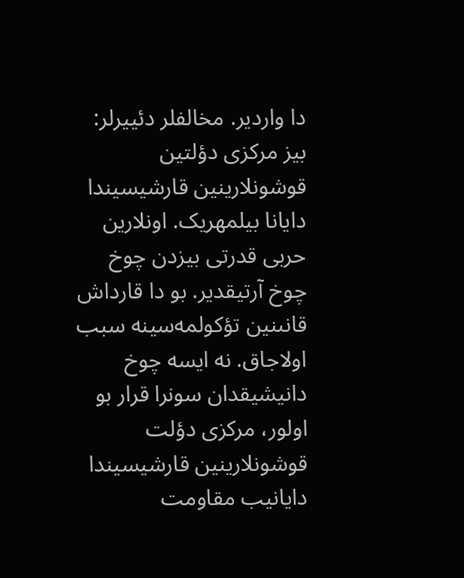دا واردیر. مخالفلر دئییرلر: بیز مرکزى دؤلتین قوشونلارینین قارشیسیندا دایانا بیلمهریک. اونلارین حربى قدرتى بیزدن چوخ چوخ آرتیقدیر. بو دا قارداش قانىنین تؤکولمه‌سینه سبب اولاجاق. نه ایسه چوخ دانیشیقدان سونرا قرار بو اولور، مرکزى دؤلت قوشونلارینین قارشیسیندا دایانیب مقاومت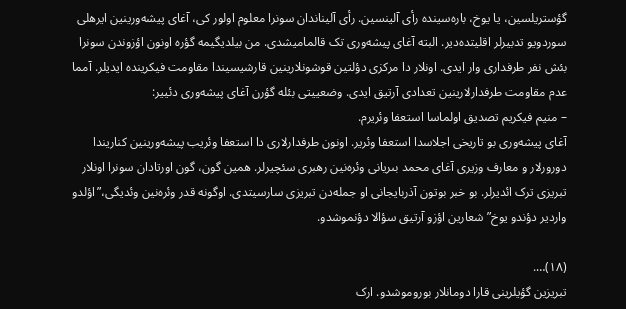گؤستریلسین، یا یوخ، باره‌سینده رأى آلینسین. رأى آلیناندان سونرا معلوم اولور کى، آغاى پیشه‌ورینین ایرهلى سوردویو تدبیرلر اقلیتده‌دیر. البته آغاى پیشه‌ورى تک قالمامیشدى. من بیلدیگیمه گؤره اونون اؤزوندن سونرا بئش نفر طرفدارى وار ایدى. اونلار دا مرکزى دؤلتین قوشونلارینین قارشیسیندا مقاومت فیکرینده ایدیلر. آمما عدم مقاومت طرفدارلارینین تعدادى آرتیق ایدى. وضعییتى بئله‌ گؤرن آغاى پیشه‌ورى دئییر:
– منیم فیکریم تصدیق اولماسا استعفا وئریرم.
آغاى پیشه‌‌ورى بو تاریخى اجلاسدا استعفا وئریر. اونون طرفدارلارى دا استعفا وئریب پیشه‌ورینین کناریندا دورورلار و معارف وزیرى آغاى محمد بىریانى وئره‌‌‌نین رهبرى سئچیرلر. همین گون، گون اورتادان سونرا اونلار تبریزى ترک ائدیرلر. بو خبر بوتون آذربایجانى او جمله‌دن تبریزى سارسیتدى. اوگونه قدر وئره‌‌‌نین وئدیگى،”اؤلدو واردیر دؤندو یوخ” شعارین اؤزو آرتیق سؤالا دؤنموشدو.

(۱۸)….
تبریزین گؤیلرینى قارا دومانلار بوروموشدو. ارک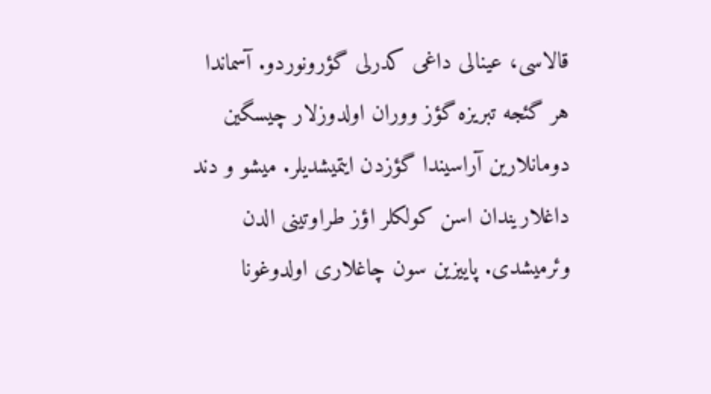قالاسى، عینالى داغى کدرلى گؤرونوردو. آسماندا هر گئجه تبریزه گؤز ووران اولدوزلار چیسگین دومانلارین آراسیندا گؤزدن ایتمیشدیلر. میشو و دند داغلاریندان اسن کولکلر اؤز طراوتینى الدن وئرمیشدى. پاییزین سون چاغلارى اولدوغونا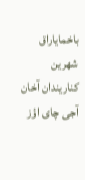باخمایاراق شهرین کناریندان آخان آجى چاى اؤز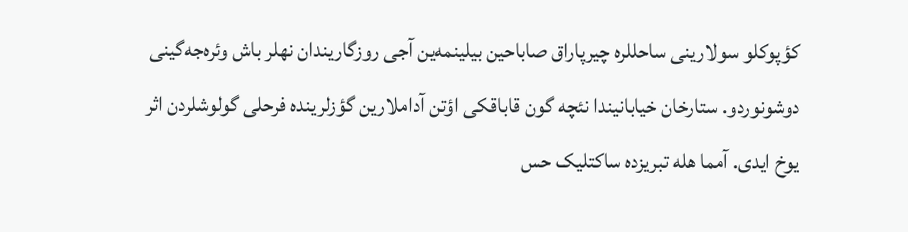کؤپوکلو سولارینى ساحللره چیرپاراق صاباحین بیلینمه‌ین آجى روزگاریندان نهلر باش وئره‌جه‌گینى دوشونوردو. ستارخان خیابانیندا نئچه گون قاباقکى اؤتن آداملارین گؤزلرینده فرحلى گولوشلردن اثر یوخ ایدى. آمما هله تبریزده ساکتلیک حس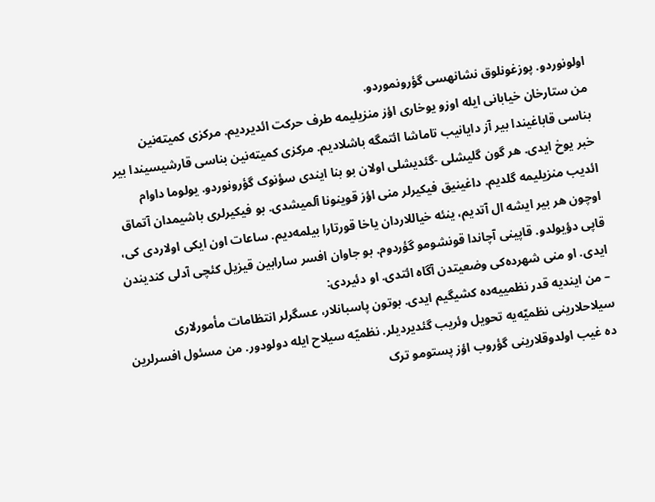اولونوردو. پوزغونلوق نشانهسى گؤرونموردو.
من ستارخان خیابانى ایله اوزو یوخارى اؤز منزیلیمه طرف حرکت ائدیردیم. مرکزى کمیته‌نین بناسى قاباغیندا بیر آز دایانیب تاماشا ائتمگه باشلادیم. مرکزى کمیته‌نین بناسى قارشیسیندا بیر خبر یوخ ایدى. هر گون گلیشلى -گئدیشلى اولان بو بنا ایندى سؤنوک گؤرونوردو. یولوما داوام ائدیب منزیلیمه گلدیم. داغینیق فیکیرلر منى اؤز قوینونا آلمیشدى. بو فیکیرلرى باشیمدان آتماق اوچون هر بیر ایشه ال آتدیم، ینئه خیاللاردان یاخا قورتارا بیلمه‌دیم. ساعات اون ایکی اولاردى کى، قاپى دؤیولدو. قاپینى آچاندا قونشومو گؤردوم. بو جاوان افسر سارابین قیزیل کئچى آدلى کندیندن ایدى. او منى شهرده‌کى وضعیتدن آگاه ائتدى. او دئیردى:
– من ایندیه قدر نظمییه‌ده کشیگیم ایدى. بوتون پاسبانلار، عسگرلر انتظامات مأمورلارى سیلاحلارینى نظمیّه‌یه تحویل وئریب گئدیردیلر. نظمیّه سیلاح ایله دولودور. من مسئول افسرلرین ده غیب اولدوقلارینى گؤروب اؤز پستومو ترک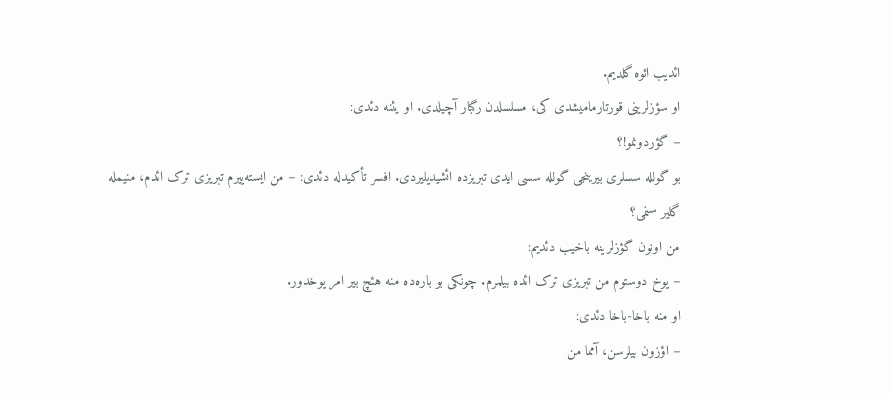ائدیب ائوه گلدیم.
او سؤزلرینى قورتارمامیشدى کى، مسلسلدن رگبار آچیلدى. او یئنه دئدى:
– گؤردونمو!؟
بو گولله سسلرى بیرینجى گولله سسى ایدى تبریزده ائشیدیلیردى. افسر تأکیدله دئدى: – من ایسته‌ییرم تبریزى ترک ائدم، منیمله گلیر سنمى؟
من اونون گؤزلرینه باخیب دئدیم:
– یوخ دوستوم من تبریزى ترک ائده بیلمرم. چونکى بو باره‌ده منه هئچ بیر امر یوخدور.
او منه باخا-باخا دئدى:
– اؤزون بیلرسن، آمما من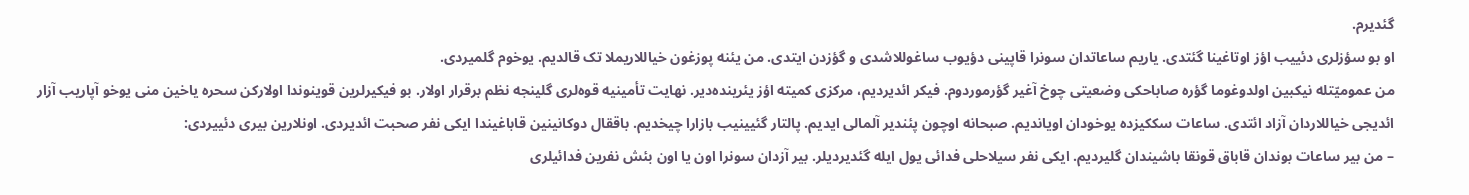گئدیرم.
او بو سؤزلرى دئییب اؤز اوتاغینا گئتدى. یاریم ساعاتدان سونرا قاپینى دؤیوب ساغوللاشدى و گؤزدن ایتدى. من یئنه پوزغون خیاللاریملا تک قالدیم. یوخوم گلمیردى.
من عمومیّتله نیکبین اولدوغوما گؤره صاباحکى وضعیتى چوخ آغیر گؤرموردوم. فیکر ائدیردیم، مرکزى کمیته‌ اؤز یئرینده‌دیر. نهایت تأمینیه قوه‌لری گلینجه نظم برقرار اولار. بو فیکیرلرین قوینوندا اولارکن سحره یاخین منى یوخو آپاریب آزار ائدیجى خیاللاردان آزاد ائتدى. ساعات سککیزده یوخودان اویاندیم. صبحانه اوچون پئندیر آلمالى ایدیم. پالتار گئیینیب بازارا چیخدیم. باققال دوکانینین قاباغیندا ایکى نفر صحبت ائدیردى. اونلارین بیرى دئییردى:
– من بیر ساعات بوندان قاباق قونقا باشیندان گلیردیم. ایکى نفر سیلاحلى فدائى یول ایله گئدیردیلر. بیر آزدان سونرا اون یا اون بئش نفرین فدائیلرى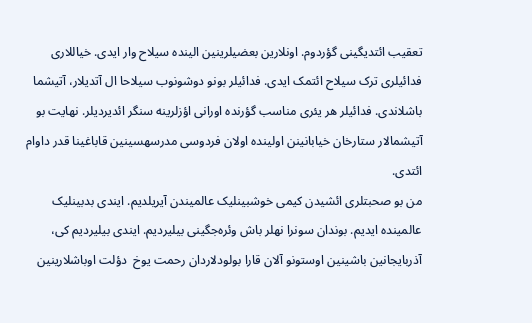تعقیب ائتدیگینى گؤردوم. اونلارین بعضیلرینین الینده سیلاح وار ایدى. خیاللارى فدائیلرى ترک سیلاح ائتمک ایدى. فدائیلر بونو دوشونوب سیلاحا ال آتدیلار، آتیشما باشلاندى. فدائیلر هر یئرى مناسب گؤرنده اورانى اؤزلرینه سنگر ائدیردیلر. نهایت بو آتیشمالار ستارخان خیابانینن اولینده اولان فردوسى مدرسهسینین قاباغینا قدر داوام ائتدى.
من بو صحبتلرى ائشیدن کیمى خوشبینلیک عالمیندن آیریلدیم. ایندى بدبینلیک عالمینده ایدیم. بوندان سونرا نهلر باش وئره‌جگینى بیلیردیم. ایندى بیلیردیم کى، آذربایجانین باشینین اوستونو آلان قارا بولودلاردان رحمت یوخ  دؤلت اوباشلارینین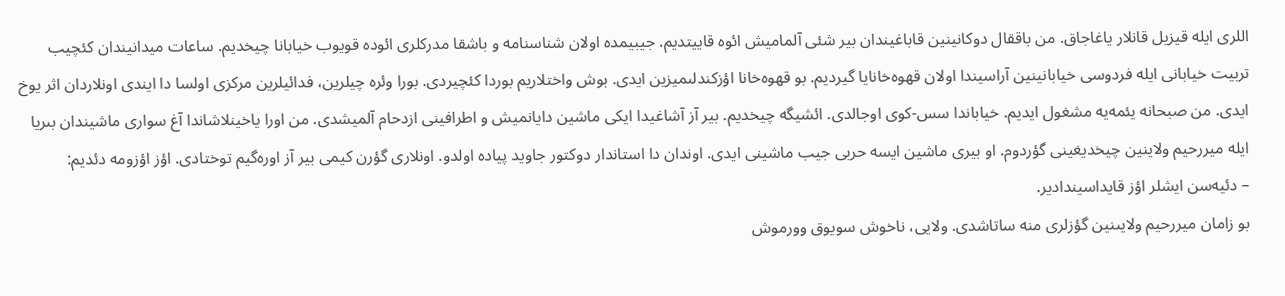اللرى ایله قیزیل قانلار یاغاجاق. من باققال دوکانینین قاباغیندان بیر شئى آلمامیش ائوه قاییتدیم. جیبیمده اولان شناسنامه و باشقا مدرکلرى ائوده قویوب خیابانا چیخدیم. ساعات میدانیندان کئچیب تربیت خیابانى ایله فردوسى خیابانینین آراسیندا اولان قهوه‌خانایا گیردیم. بو قهوه‌خانا اؤزکندلىمیزین ایدى. بوش واختلاریم بوردا کئچیردى. بورا وئره‌‌‌ چیلرین، فدائیلرین مرکزى اولسا دا ایندى اونلاردان اثر یوخ ایدى. من صبحانه یئمه‌یه مشغول ایدیم. خیاباندا سس-کوى اوجالدى. ائشیگه چیخدیم. بیر آز آشاغیدا ایکى ماشین دایانمیش و اطرافینى ازدحام آلمیشدى. من اورا یاخینلاشاندا آغ سوارى ماشیندان بىریا ایله میررحیم ولاینین چیخدیغینى گؤردوم. او بیرى ماشین ایسه حربى جیب ماشینى ایدى. اوندان دا استاندار دوکتور جاوید پیاده اولدو. اونلارى گؤرن کیمى بیر آز اوره‌گیم توختادى. اؤز اؤزومه دئدیم:
– دئیه‌سن ایشلر اؤز قایداسیندادیر.
بو زامان میررحیم ولایىنین گؤزلرى منه ساتاشدى. ولایى، ناخوش سویوق وورموش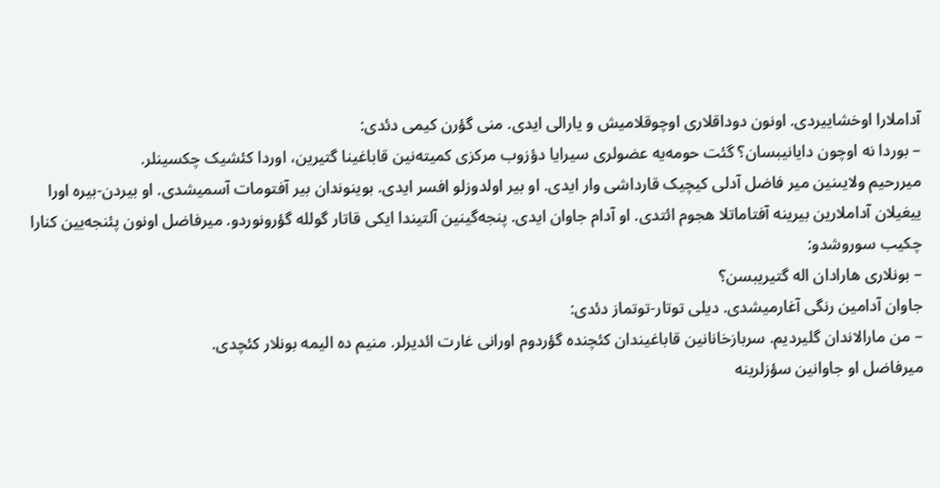آداملارا اوخشاییردى. اونون دوداقلارى اوچوقلامیش و یارالى ایدى. منى گؤرن کیمى دئدى:
– بوردا نه اوچون دایانیبسان؟ گئت حومه‌‌یه عضولرى سیرایا دؤزوب مرکزى کمیته‌نین قاباغینا گتیرین، اوردا کئشیک چکسینلر.
میررحیم ولایىنین میر فاضل آدلى کیچیک قارداشى وار ایدى. او بیر اولدوزلو افسر ایدى. بوینوندان بیر آفتومات آسمیشدى. او بیردن-بیره اورا ییغیلان آداملارین بیرینه آفتاماتلا هجوم ائتدى. او آدام جاوان ایدى. پنجه‌گینین آلتیندا ایکى قاتار گولله گؤرونوردو. میرفاضل اونون پئنجه‌یین کنارا چکیب سوروشدو:
– بونلارى هارادان اله گتیریبسن؟
جاوان آدامین رنگى آغارمیشدى. دیلى توتار-توتماز دئدى:
– من مارالاندان گلیردیم. سربازخانانین قاباغیندان کئچنده گؤردوم اورانى غارت ائدیرلر. منیم ده الیمه بونلار کئچدى.
میرفاضل او جاوانین سؤزلرینه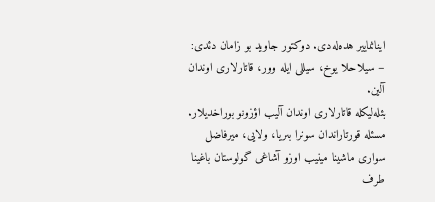اینانماییر هده‌له‌دى. دوکتور جاوید بو زامان دئدى: – سیلاحلا یوخ، سیللى ایله وور، قاتارلارى اوندان آلین.
بئله‌لیکله قاتارلارى اوندان آلیب اؤزونو بوراخدیلار. مسئله قورتاراندان سونرا بىریا، ولایى، میرفاضل سوارى ماشینا مینیب اوزو آشاغى گولوستان باغینا طرف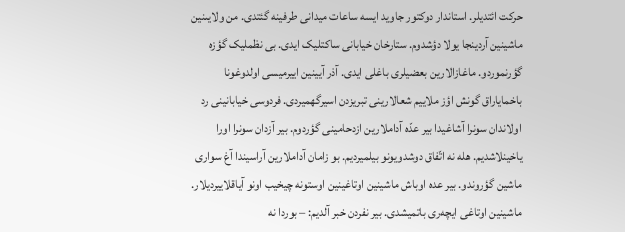حرکت ائتدیلر. استاندار دوکتور جاوید ایسه ساعات میدانى طرفینه گئتدى. من ولایىنین ماشینین آردینجا یولا دؤشدوم. ستارخان خیابانى ساکتلیک ایدى. بى نظملیک گؤزه گؤرنموردو. ماغازالارین بعضیلرى باغلى ایدى. آذر آیینین اییرمیسى اولدوغونا باخمایاراق گونش اؤز ملاییم شعالارینى تبریزدن اسیرگهمیردى. فردوسى خیابانینى رد اولاندان سونرا آشاغیدا بیر عدّه آداملارین ازدحامینى گؤردوم. بیر آزدان سونرا اورا یاخینلاشدیم. هله نه اتّفاق دوشدویونو بیلمیردیم. بو زامان آداملارین آراسیندا آغ سوارى ماشین گؤروندو. بیر عده اوباش ماشینین اوتاغینین اوستونه چیخیب اونو آیاقلاییردیلار. ماشینین اوتاغى ایچه‌رى باتمیشدى. بیر نفردن خبر آلدیم: – بوردا نه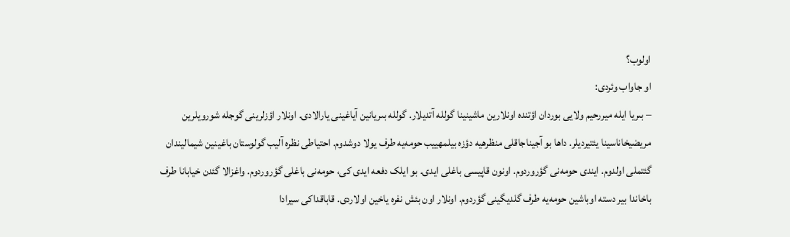اولوب؟
او جاواب وئردى:
– بىریا ایله میررحیم ولایى بوردان اؤتنده اونلارین ماشینینا گولله آتدیلار. گولله بىریانین آیاغینى یارالادى. اونلار اؤزلرینى گوجله شورویلرین مریضیخاناسینا یئتیردیلر. داها بو آجیناجاقلى منظرهیه دؤزه بیلمهییب حومه‌‌یه طرف یولا دوشدوم. احتیاطى نظره آلیب گولوستان باغینین شیمالیندان گئتملى اولدوم. ایندى حومه‌‌نى گؤروردوم. اونون قاپیسى باغلى ایدى. بو ایلک دفعه ایدى کى، حومه‌‌نى باغلى گؤروردوم. واغزالا گئدن خیابانا طرف باخاندا بیر دسته اوباشین حومه‌‌یه طرف گلدیگینى گؤردوم. اونلار اون بئش نفره یاخین اولاردى. قاباقداکى سیرادا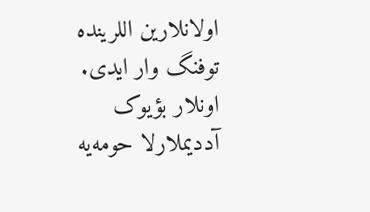اولانلارین اللرینده توفنگ وار ایدى. اونلار بؤیوک آددیملارلا حومه‌‌یه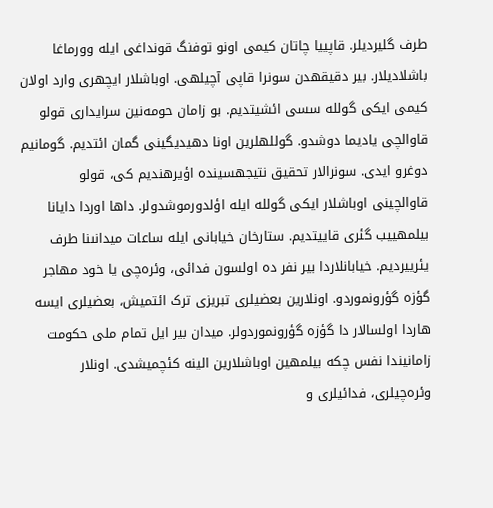طرف گلیردیلر. قاپییا چاتان کیمى اونو توفنگ قونداغى ایله وورماغا باشلادیلار. بیر دقیقهدن سونرا قاپى آچیلهى. اوباشلار ایچهرى وارد اولان کیمى ایکى گولله سسى ائشیتدیم. بو زامان حومه‌‌نین سرایدارى قولو قاوالچى یادیما دوشدو. گوللهلرین اونا دهیدیگینى گمان ائتدیم. گومانیم دوغرو ایدى. سونرالار تحقیق نتیجهسینده اؤیرهندیم کى، قولو قاوالچینى اوباشلار ایکى گولله ایله اؤلدورموشدولر. داها اوردا دایانا بیلمهییب گئرى قاییتدیم. ستارخان خیابانى ایله ساعات میدانىنا طرف یئرییردیم. خیابانلاردا بیر نفر ده اولسون فدائى، وئره‌‌‌چى یا خود مهاجر گؤزه گؤرونموردو. اونلارین بعضیلرى تبریزى ترک ائتمیش، بعضیلرى ایسه هاردا اولسالار دا گؤزه گؤرونموردولر. میدان بیر ایل تمام ملى حکومت زامانیندا نفس چکه بیلمهین اوباشلارین الینه کئچمیشدى. اونلار وئره‌‌‌چیلرى، فدائیلرى و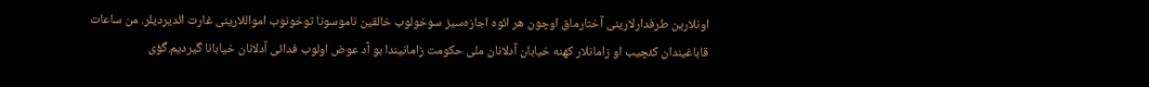اونلارین طرفدارلارینى آختارماق اوچون هر ائوه اجازه‌سیز سوخولوب خالقین ناموسونا توخونوب امواللارینى غارت ائدیردیلر. من ساعات قاباغیندان کئچیب او زامانلار کهنه خیابان آدلانان ملى حکومت زامانیندا بو آد عوض اولوب فدائى آدلانان خیابانا گیردیم.گؤى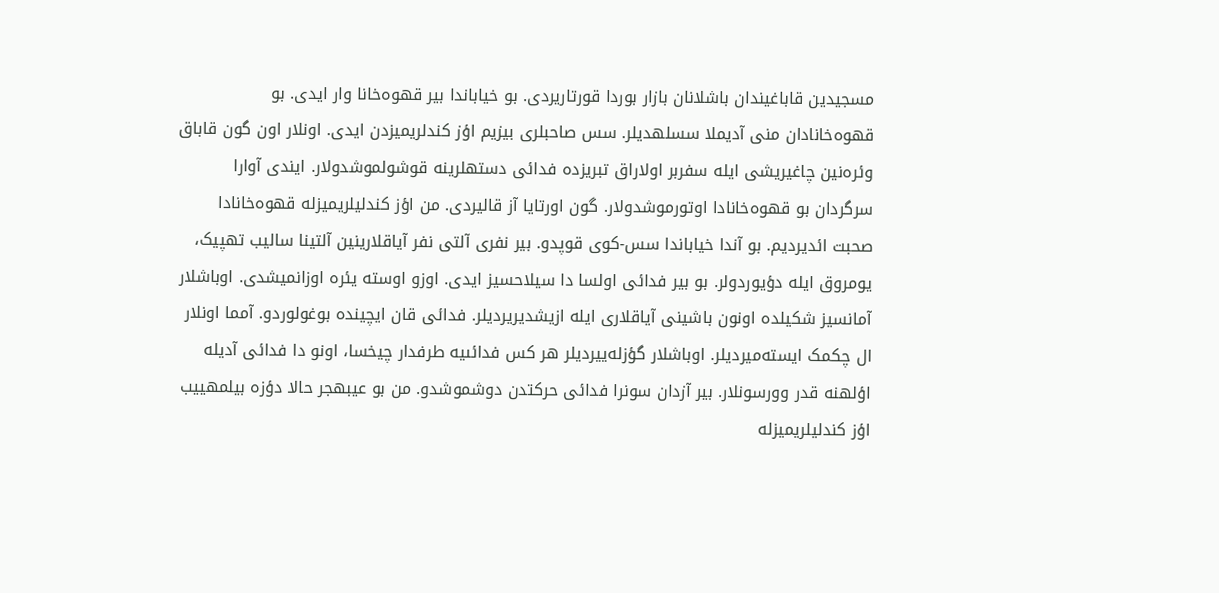مسجیدین قاباغیندان باشلانان بازار بوردا قورتاریردى. بو خیاباندا بیر قهوه‌خانا وار ایدى. بو قهوه‌خانادان منى آدیملا سسلهدیلر. سس صاحبلرى بیزیم اؤز کندلریمیزدن ایدى. اونلار اون گون قاباق وئره‌‌‌نین چاغیریشى ایله سفربر اولاراق تبریزده فدائى دستهلرینه قوشولموشدولار. ایندى آوارا سرگردان بو قهوه‌خانادا اوتورموشدولار. گون اورتایا آز قالیردى. من اؤز کندلیلریمیزله قهوه‌خانادا صحبت ائدیردیم. بو آندا خیاباندا سس-کوى قوپدو. بیر نفرى آلتی نفر آیاقلارینین آلتینا سالیب تهپیک، یومروق ایله دؤیوردولر. بو بیر فدائى اولسا دا سیلاحسیز ایدى. اوزو اوسته یئره اوزانمیشدى. اوباشلار آمانسیز شکیلده اونون باشینى آیاقلارى ایله ازیشدیریردیلر. فدائى قان ایچینده بوغولوردو. آمما اونلار ال چکمک ایسته‌میردیلر. اوباشلار گؤزله‌ییردیلر هر کس فدائىیه طرفدار چیخسا، اونو دا فدائى آدیله اؤلهنه قدر وورسونلار. بیر آزدان سونرا فدائى حرکتدن دوشموشدو. من بو عیبهجر حالا دؤزه بیلمهییب اؤز کندلیلریمیزله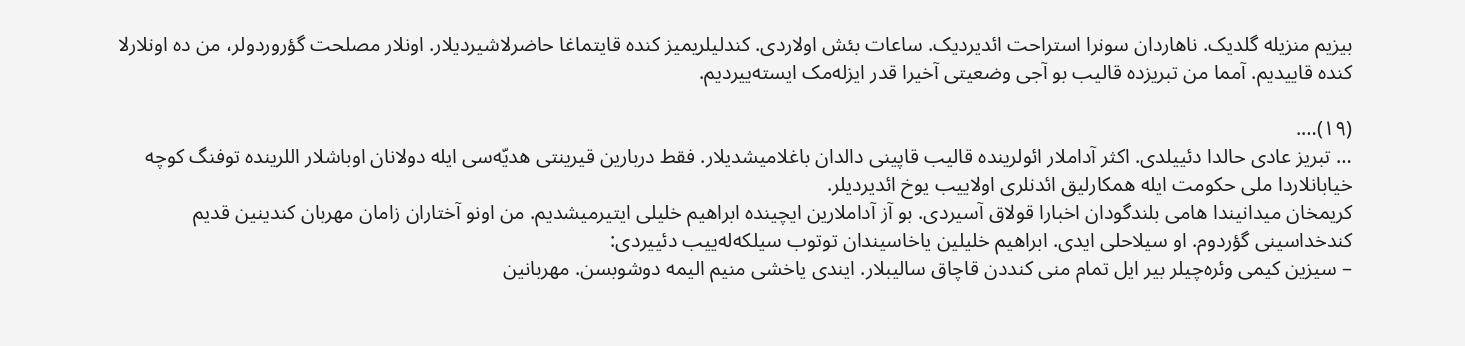بیزیم منزیله گلدیک. ناهاردان سونرا استراحت ائدیردیک. ساعات بئش اولاردى. کندلیلریمیز کنده قایتماغا حاضرلاشیردیلار. اونلار مصلحت گؤروردولر، من ده اونلارلا کنده قاییدیم. آمما من تبریزده قالیب بو آجى وضعیتى آخیرا قدر ایزله‌مک ایسته‌ییردیم.

(۱۹)….
… تبریز عادى حالدا دئییلدى. اکثر آداملار ائولرینده قالیب قاپینى دالدان باغلامیشدیلار. فقط دربارین قیرینتى هدیّه‌سى ایله دولانان اوباشلار اللرینده توفنگ کوچه خیابانلاردا ملى حکومت ایله همکارلیق ائدنلرى اولاییب یوخ ائدیردیلر.
کریمخان میدانیندا هامى بلندگودان اخبارا قولاق آسیردى. بو آز آداملارین ایچینده ابراهیم خلیلى ایتیرمیشدیم. من اونو آختاران زامان مهربان کندینین قدیم کندخداسینى گؤردوم. او سیلاحلى ایدى. ابراهیم خلیلین یاخاسیندان توتوب سیلکه‌له‌ییب دئییردى:
– سیزین کیمى وئره‌‌‌چیلر بیر ایل تمام منى کنددن قاچاق سالیبلار. ایندى یاخشى منیم الیمه دوشوبسن. مهربانین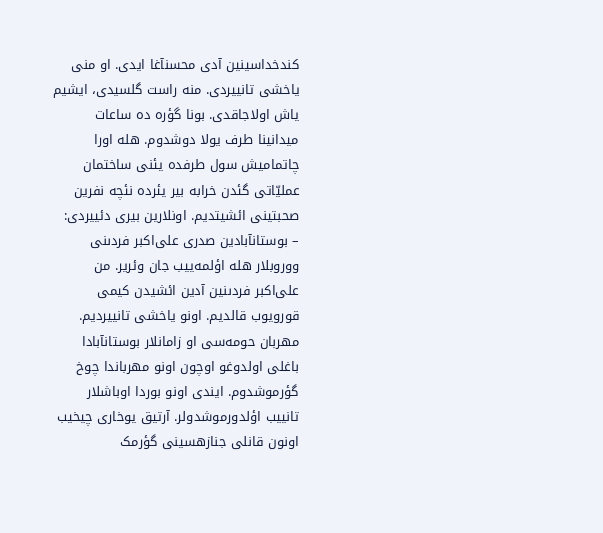کندخداسینین آدى محسنآغا ایدى. او منى یاخشى تانییردى. منه راست گلسیدى، ایشیم یاش اولاجاقدى. بونا گؤره ده ساعات میدانینا طرف یولا دوشدوم. هله اورا چاتمامیش سول طرفده یئنى ساختمان عملیّاتى گئدن خرابه بیر یئرده نئچه نفرین صحبتینى ائشیتدیم. اونلارین بیرى دئییردى:
– بوستانآبادین صدرى على‌اکبر فردىنى ووروبلار هله اؤلمه‌ییب جان وئریر. من على‌اکبر فردىنین آدین ائشیدن کیمى قورویوب قالدیم. اونو یاخشى تانییردیم. مهربان حومه‌‌سى او زامانلار بوستانآبادا باغلى اولدوغو اوچون اونو مهرباندا چوخ گؤرموشدوم. ایندى اونو بوردا اوباشلار تانییب اؤلدورموشدولر. آرتیق یوخارى چیخیب اونون قانلى جنازهسینى گؤرمک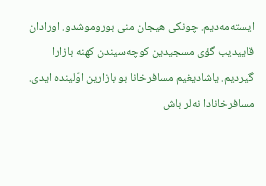ایسته‌مه‌دیم. چونکى هیجان منى بوروموشدو. اورادان قاییدیب گؤى مسجیدین کوچه‌سیندن کهنه بازارا گیردیم. یاشادیغیم مسافرخانا بو بازارین اوّلینده ایدى. مسافرخانادا نه‌لر باش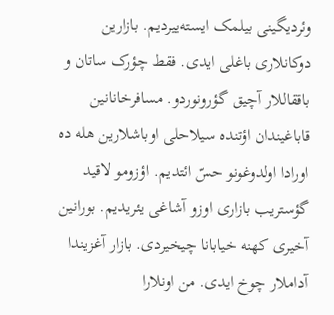وئردیگینى بیلمک ایسته‌ییردیم. بازارین دوکانلارى باغلى ایدى. فقط چؤرک ساتان و باققاللار آچیق گؤرونوردو. مسافرخانانین قاباغیندان اؤتنده سیلاحلى اوباشلارین هله ده اورادا اولدوغونو حسّ ائتدیم. اؤزومو لاقید گؤستریب بازارى اوزو آشاغى یئریدیم. بورانین آخیرى کهنه خیابانا چیخیردى. بازار آغزیندا آداملار چوخ ایدى. من اونلارا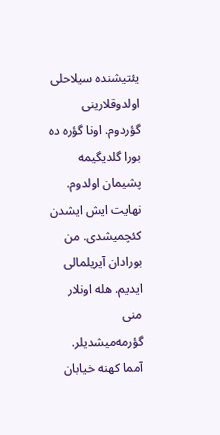یئتیشنده سیلاحلى اولدوقلارینى گؤردوم. اونا گؤره ده بورا گلدیگیمه پشیمان اولدوم. نهایت ایش ایشدن کئچمیشدى. من بورادان آیریلمالى ایدیم. هله اونلار منى گؤرمه‌میشدیلر. آمما کهنه خیابان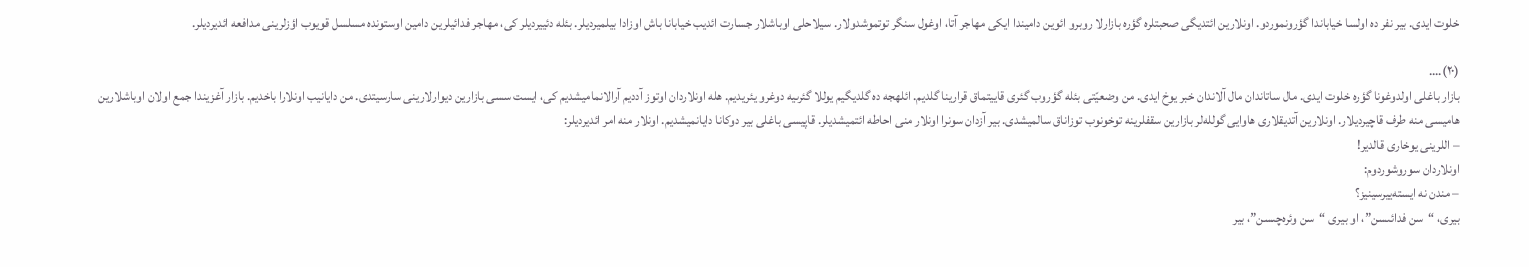خلوت ایدى. بیر نفر ده اولسا خیاباندا گؤرونموردو. اونلارین ائتدیگى صحبتلره گؤره بازارلا روبرو ائوین دامیندا ایکى مهاجر آتا، اوغول سنگر توتموشدولار. سیلاحلى اوباشلار جسارت ائدیب خیابانا باش اوزادا بیلمیردیلر. بئله‌ دئییردیلر کى، مهاجر فدائیلرین دامین اوستونده مسلسل قویوب اؤزلرینى مدافعه ائدیردیلر.

(۲۰)….
بازار باغلى اولدوغونا گؤره خلوت ایدى. مال ساتاندان مال آلاندان خبر یوخ ایدى. من وضعیّتى بئله‌ گؤروب گئرى قاییتماق قرارینا گلدیم. ائلهجه ده گلدیگیم یوللا گئرىیه دوغرو یئریدیم. هله اونلاردان اوتوز آددیم آرالانمامیشدیم کى، ایست سسى بازارین دیوارلارینى سارسیتدى. من دایانیب اونلارا باخدیم. بازار آغزیندا جمع اولان اوباشلارین هامیسى منه طرف قاچیردیلار. اونلارین آتدیقلارى هاوایى گولله‌لر بازارین سقفلرینه توخونوب توزاناق سالمیشدى. بیر آزدان سونرا اونلار منى احاطه ائتمیشدیلر. قاپیسى باغلى بیر دوکانا دایانمیشدیم. اونلار منه امر ائدیردیلر:
– اللرینى یوخارى قالدیر!
اونلاردان سوروشوردوم:
– مندن نه ایسته‌ییرسینیز؟
بیرى، “سن فدائىسن”، او بیرى “سن وئره‌‌‌چىسن”، بیر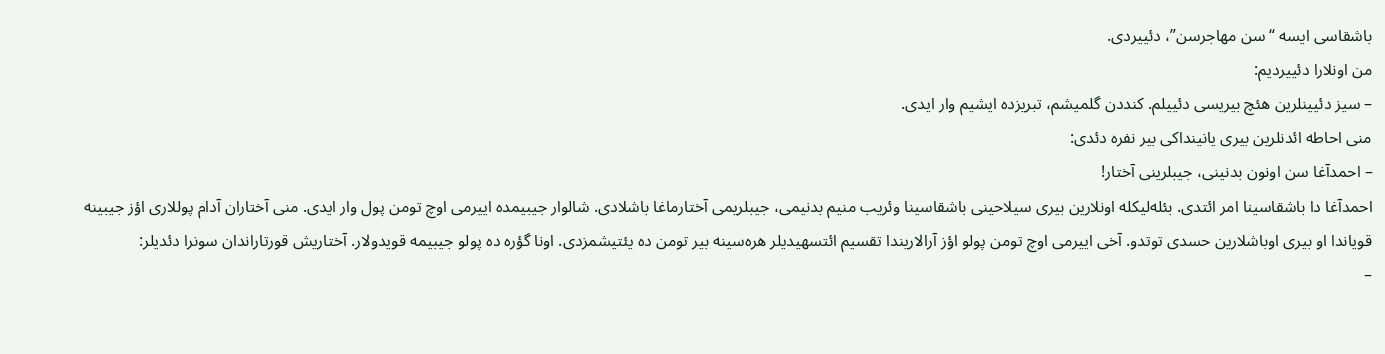باشقاسى ایسه “سن مهاجرسن”، دئییردى.
من اونلارا دئییردیم:
– سیز دئیینلرین هئچ بیریسى دئییلم. کنددن گلمیشم، تبریزده ایشیم وار ایدى.
منى احاطه ائدنلرین بیرى یانینداکى بیر نفره دئدى:
– احمدآغا سن اونون بدنینى، جیبلرینى آختار!
احمدآغا دا باشقاسینا امر ائتدى. بئله‌لیکله اونلارین بیرى سیلاحینى باشقاسینا وئریب منیم بدنیمى، جیبلریمى آختارماغا باشلادى. شالوار جیبیمده اییرمی اوچ تومن پول وار ایدى. منى آختاران آدام پوللارى اؤز جیبینه قویاندا او بیرى اوباشلارین حسدى توتدو. آخى اییرمی اوچ تومن پولو اؤز آرالاریندا تقسیم ائتسهیدیلر هره‌سینه بیر تومن ده یئتیشمزدى. اونا گؤره ده پولو جیبیمه قویدولار. آختاریش قورتاراندان سونرا دئدیلر:
–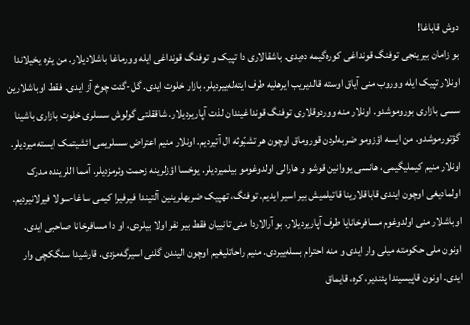دوش قاباغا!
بو زامان بیرینجى توفنگ قونداغى کوره‌گیمه ده‌یدى. باشقالارى دا تپیک و توفنگ قونداغى ایله وورماغا باشلادیلار. من یئره یخیلاندا اونلار تپیک ایله ووروب منى آیاق اوسته قالدیریب ایرهلیه طرف ایته‌له‌ییردیلر. بازار خلوت ایدى. گل-گئت چوخ آز ایدى. فقط اوباشلارین سسى بازارى بوروموشدو. اونلار منه ووردوقلارى توفنگ قونداغیندان لذت آپاریردیلار. شاققلتى گولوش سسلرى خلوت بازارى باشینا گؤتورموشدو. من ایسه اؤزومو ضربه‌لردن قوروماق اوچون هر تشبّوثه ال آتیردیم. اونلار منیم اعتراض سسلریمى ائشیتمک ایسته‌میردیلر. اونلار منیم کیملیگیمى، هانسى یووانین قوشو و هارالى اولدوغومو بیلمیردیلر. یوخسا اؤزلرینه زحمت وئرمزدیلر. آمما اللرینده مدرک اولمادیغى اوچون ایندى قاباقلارینا قاتیلمیش بیر اسیر ایدیم. توفنگ، تهپیک ضربهلرینین آلتیندا فیرفیرا کیمى ساغا-سولا فیرلانیردیم. اوباشلار منى اولدوغوم مسافرخانایا طرف آپاریردیلار. بو آرالاردا منى تانییان فقط بیر نفر اولا بیلردى، او دا مسافرخانا صاحبى ایدى. اونون ملى حکومته میلى وار ایدى و منه احترام بسله‌ییردى. منیم راحاتلیغیم اوچون الیندن گلنى اسیرگه‌مزدى. قارشیدا سنگکچى وار ایدى. اونون قاپیسیندا پئندیر، کره، قایماق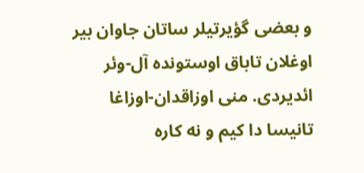و بعضى گؤیرتیلر ساتان جاوان بیر اوغلان تاباق اوستونده آل-وئر ائدیردى. منى اوزاقدان-اوزاغا تانیسا دا کیم و نه کاره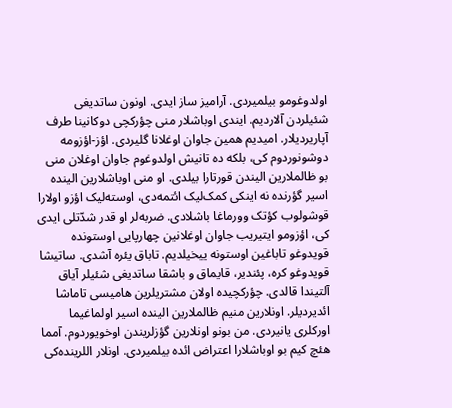اولدوغومو بیلمیردى. آرامیز ساز ایدى. اونون ساتدیغى شئیلردن آلاردیم. ایندى اوباشلار منى چؤرکچى دوکانینا طرف آپاریردیلار. امیدیم همین جاوان اوغلانا گلیردى. اؤز-اؤزومه دوشونوردوم کى، بلکه ده تانیش اولدوغوم جاوان اوغلان منى بو ظالملارین الیندن قورتارا بیلدى. او منى اوباشلارین الینده اسیر گؤرنده نه اینکى کمک‌لیک ائتمه‌دى، اوسته‌لیک اؤزو اولارا قوشولوب کؤتک وورماغا باشلادى. ضربه‌لر او قدر شدّتلى ایدى کى، اؤزومو ایتیریب جاوان اوغلانین چهارپایى اوستونده قویدوغو تاباغین اوستونه ییخیلدیم. تاباق یئره آشدى. ساتیشا قویدوغو کره، پئندیر، قایماق و باشقا ساتدیغى شئیلر آیاق آلتیندا قالدى. چؤرکچیده اولان مشتریلرین هامیسى تاماشا ائدیردیلر. اونلارین منیم ظالملارین الینده اسیر اولماغیما اورکلرى یانیردى. من بونو اونلارین گؤزلریندن اوخویوردوم. آمما هئچ کیم بو اوباشلارا اعتراض ائده بیلمیردى. اونلار اللرینده‌کى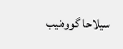سیلاحا گووه‌نیب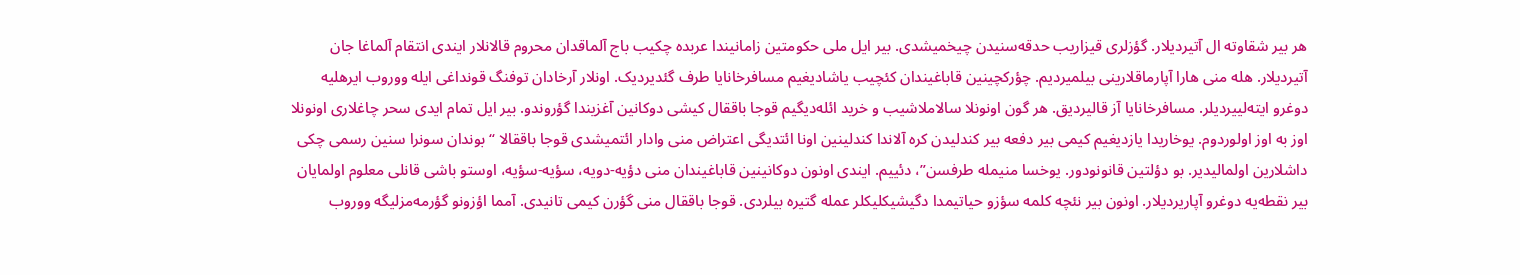هر بیر شقاوته ال آتیردیلار. گؤزلرى قیزاریب حدقه‌سنیدن چیخمیشدى. بیر ایل ملى حکومتین زامانیندا عربده چکیب باج آلماقدان محروم قالانلار ایندى انتقام آلماغا جان آتیردیلار. هله منى هارا آپارماقلارینى بیلمیردیم. چؤرکچینین قاباغیندان کئچیب یاشادیغیم مسافرخانایا طرف گئدیردیک. اونلار آرخادان توفنگ قونداغى ایله ووروب ایرهلیه دوغرو ایته‌لییردیلر. مسافرخانایا آز قالیردیق. هر گون اونونلا سالاملاشیب و خرید ائله‌دیگیم قوجا باققال کیشى دوکانین آغزیندا گؤروندو. بیر ایل تمام ایدى سحر چاغلارى اونونلا اوز به اوز اولوردوم. یوخاریدا یازدیغیم کیمى بیر دفعه بیر کندلیدن کره آلاندا کندلینین اونا ائتدیگى اعتراض منى وادار ائتمیشدى قوجا باققالا “بوندان سونرا سنین رسمى چکى داشلارین اولمالیدیر. بو دؤلتین قانونودور. یوخسا منیمله طرفسن”، دئییم. ایندى اونون دوکانینین قاباغیندان منى دؤیه-دویه، سؤیه-سؤیه، اوستو باشى قانلى معلوم اولمایان بیر نقطه‌یه دوغرو آپاریردیلار. اونون بیر نئچه کلمه سؤزو حیاتیمدا دگیشیکلیکلر عمله گتیره بیلردى. قوجا باققال منى گؤرن کیمى تانیدى. آمما اؤزونو گؤرمه‌مزلیگه ووروب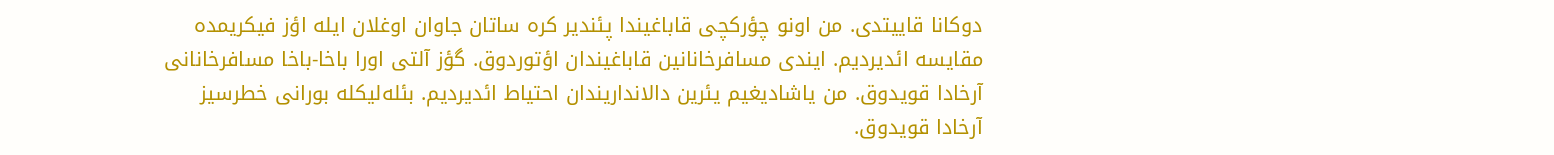دوکانا قاییتدى. من اونو چؤرکچى قاباغیندا پئندیر کره ساتان جاوان اوغلان ایله اؤز فیکریمده مقایسه ائدیردیم. ایندى مسافرخانانین قاباغیندان اؤتوردوق. گؤز آلتى اورا باخا-باخا مسافرخانانى آرخادا قویدوق. من یاشادیغیم یئرین دالانداریندان احتیاط ائدیردیم. بئله‌لیکله بورانى خطرسیز آرخادا قویدوق.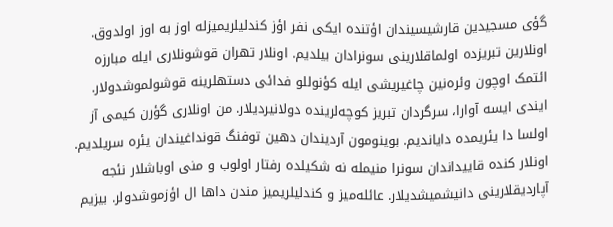گؤى مسجیدین قارشیسیندان اؤتنده ایکى نفر اؤز کندلیلریمیزله اوز به اوز اولدوق. اونلارین تبریزده اولماقلارینى سونرادان بیلدیم. اونلار تهران قوشونلارى ایله مبارزه ائتمک اوچون وئره‌‌‌نین چاغیریشى ایله کؤنوللو فدائى دستهلرینه قوشولموشدولار. ایندى ایسه آوارا، سرگردان تبریز کوچه‌لرینده دولانیردیلار. من اونلارى گؤرن کیمى آز اولسا دا یئریمده دایاندیم. بوینومون آردیندان دهین توفنگ قونداغیندان یئره سریلدیم. اونلار کنده قاییداندان سونرا منیمله نه شکیلده رفتار اولوب و منى اوباشلار نئجه آپاردیقلارینى دانیشمیشدیلار. عائله‌میز و کندلیلریمیز مندن داها ال اؤزموشدولر. بیزیم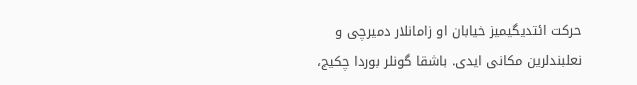حرکت ائتدیگیمیز خیابان او زامانلار دمیرچى و نعلبندلرین مکانى ایدى. باشقا گونلر بوردا چکیج،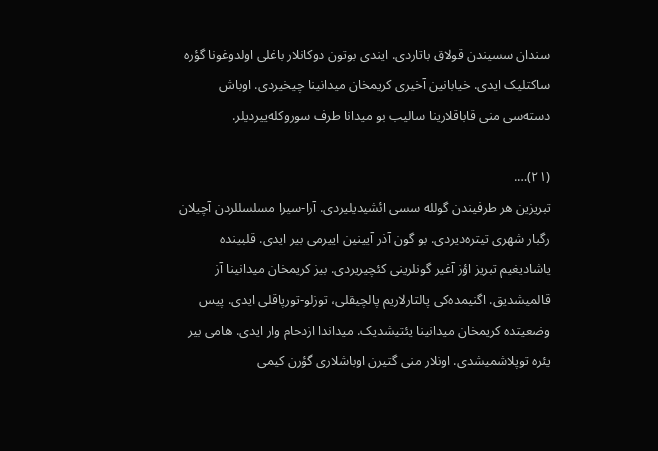سندان سسیندن قولاق باتاردى. ایندى بوتون دوکانلار باغلى اولدوغونا گؤره ساکتلیک ایدى. خیابانین آخیرى کریمخان میدانینا چیخیردى. اوباش دسته‌سى منى قاباقلارینا سالیب بو میدانا طرف سوروکله‌ییردیلر.

(۲۱)….
تبریزین هر طرفیندن گولله سسى ائشیدیلیردى. آرا-سیرا مسلسللردن آچیلان رگبار شهرى تیتره‌دیردى. بو گون آذر آیینین اییرمی بیر ایدى. قلبینده یاشادیغیم تبریز اؤز آغیر گونلرینى کئچیریردى. بیز کریمخان میدانینا آز قالمیشدیق. اگنیمده‌کى پالتارلاریم پالچیقلى، توزلو-تورپاقلى ایدى. پیس وضعیتده کریمخان میدانینا یئتیشدیک. میداندا ازدحام وار ایدى. هامى بیر یئره توپلاشمیشدى. اونلار منى گتیرن اوباشلارى گؤرن کیمى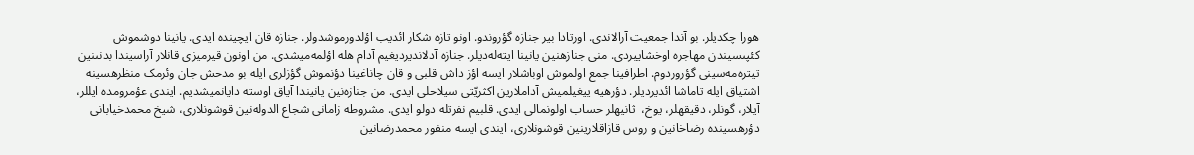هورا چکدیلر. بو آندا جمعیت آرالاندى. اورتادا بیر جنازه گؤروندو. اونو تازه شکار ائدیب اؤلدورموشدولر. جنازه قان ایچینده ایدى. یانینا دوشموش کئپىسیندن مهاجره اوخشاییردى. منى جنازهنین یانینا ایته‌له‌دیلر. جنازه آدلاندیردیغیم آدام هله اؤلمه‌میشدى. من اونون قیرمیزى قانلار آراسیندا بدنىنین تیتره‌مه‌سینى گؤروردوم. اطرافینا جمع اولموش اوباشلار ایسه اؤز داش قلبى و قان چاناغینا دؤنموش گؤزلرى ایله بو مدحش جان وئرمک منظرهسینه اشتیاق ایله تاماشا ائدیردیلر. دؤرهیه ییغیلمیش آداملارین اکثریّتى سیلاحلى ایدى. من جنازه‌نین یانیندا آیاق اوسته دایانمیشدیم. ایندى عؤمرومده ایللر، آیلار، گونلر، دقیقهلر، یوخ،  ثانیهلر حساب اولونمالى ایدى. قلبیم نفرتله دولو ایدى. مشروطه زامانى شجاع الدوله‌نین قوشونلارى، شیخ محمدخیابانى دؤرهسینده رضاخانین و روس قازاقلارینین قوشونلارى، ایندى ایسه منفور محمدرضانین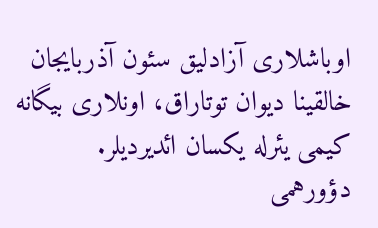اوباشلارى آزادلیق سئون آذربایجان خالقینا دیوان توتاراق، اونلارى بیگانه کیمى یئرله یکسان ائدیردیلر. دؤورهمى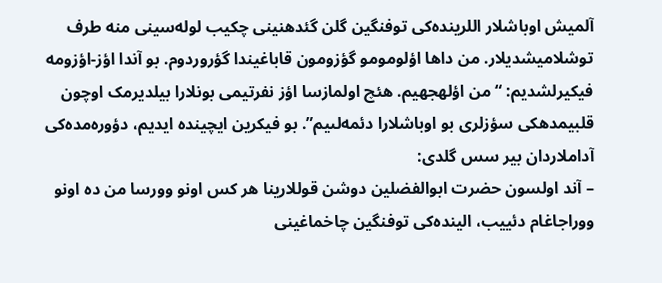آلمیش اوباشلار اللرینده‌کى توفنگین گلن گئدهنینى چکیب لوله‌سینى منه طرف توشلامیشدیلار. من داها اؤلومومو گؤزومون قاباغیندا گؤروردوم. بو آندا اؤز-اؤزومه فیکیرلشدیم: “من اؤلهجهیم. هئچ اولمازسا اؤز نفرتیمى بونلارا بیلدیرمک اوچون قلبیمدهکى سؤزلرى بو اوباشلارا دئمه‌لىیم”. بو فیکرین ایچینده ایدیم، دؤوره‌مده‌کى آداملاردان بیر سس گلدى:
– آند اولسون حضرت ابوالفضلین دوشن قوللارینا هر کس اونو وورسا من ده اونو ووراجاغام دئییب، الینده‌کى توفنگین چاخماغینى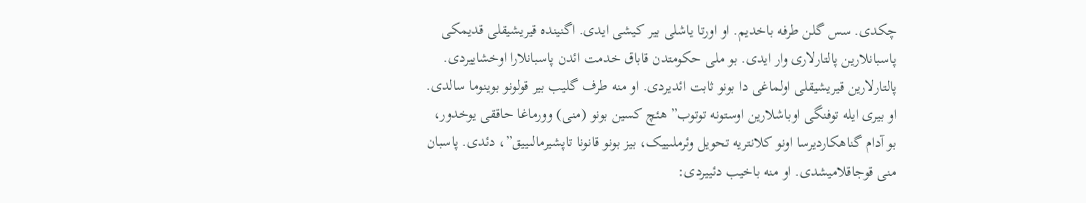چکدى. سس گلن طرفه باخدیم. او اورتا یاشلى بیر کیشى ایدى. اگنینده قیریشیقلى قدیمکى پاسبانلارین پالتارلارى وار ایدى. بو ملى حکومتدن قاباق خدمت ائدن پاسبانلارا اوخشاییردى. پالتارلارین قیریشیقلى اولماغى دا بونو ثابت ائدیردى. او منه طرف گلیب بیر قولونو بوینوما سالدى. او بیرى ایله توفنگى اوباشلارین اوستونه توتوب” هئچ کسین بونو (منى) وورماغا حاققى یوخدور، بو آدام گناهکاردیرسا اونو کلانتریه تحویل وئرملىییک، بیز بونو قانونا تاپشیرمالىییق”، دئدى. پاسبان منى قوجاقلامیشدى. او منه باخیب دئییردى: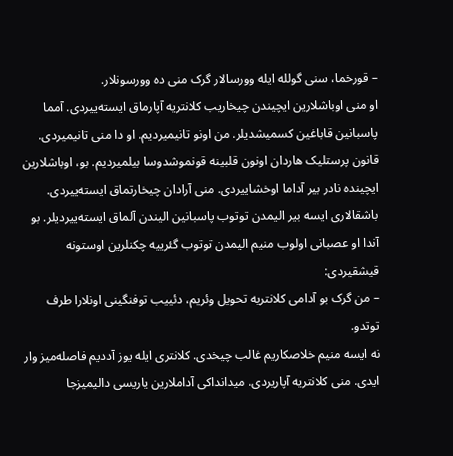– قورخما، سنى گولله ایله وورسالار گرک منى ده وورسونلار.
او منى اوباشلارین ایچیندن چیخاریب کلانتریه آپارماق ایسته‌ییردى. آمما پاسبانین قاباغین کسمیشدیلر. من اونو تانیمیردیم. او دا منى تانیمیردى. قانون پرستلیک هاردان اونون قلبینه قونموشدوسا بیلمیردیم. بو، اوباشلارین ایچینده نادر بیر آداما اوخشاییردى. منى آرادان چیخارتماق ایسته‌ییردى. باشقالارى ایسه بیر الیمدن توتوب پاسبانین الیندن آلماق ایسته‌ییردیلر. بو آندا او عصبانى اولوب منیم الیمدن توتوب گئرییه چکنلرین اوستونه قیشقیردى:
– من گرک بو آدامى کلانتریه تحویل وئریم، دئییب توفنگینى اونلارا طرف توتدو.
نه ایسه منیم خلاصکاریم غالب چیخدى. کلانترى ایله یوز آددیم فاصله‌میز وار ایدى. منى کلانتریه آپاریردى. میدانداکى آداملارین یاریسى دالیمیزجا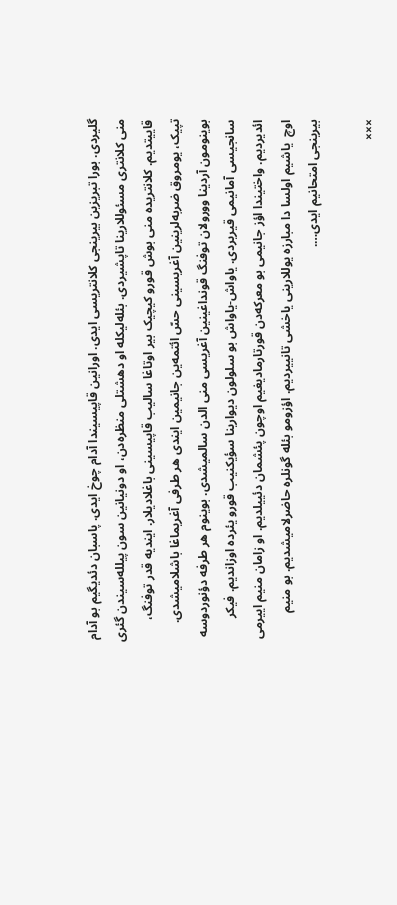گلیردى. بورا تبریزین بیرینجى کلانتریسى ایدى. اورانین قاپیسیندا آدام چوخ ایدى. پاسبان دئدیگیم بو آدام منى کلانترى مسئوللارینا تاپشیردى. بئله‌لیکله او دهشتلى منظره‌دن، او دونیانین سون پیلله‌سیندن گئرى قاییتدیم. کلانتریده منى بوش قورو کیچیک بیر اوتاغا سالیب قاپیسینى باغلادیلار. ایندیه قدر توفنگ، تپیک، یومروق ضربه‌لرینین آغریسینى حسّ ائتمه‌ین جانیمین ایندى هر طرفى آغریماغا باشلامیشدى. بوینومون آردینا وورولان توفنگ قونداغینین آغریسى منى الدن سالمیشدى. بوینوم هر طرفه دؤنوردوسه سانجیسى آمانیمى قیریردى. یاواش-یاواش بو سلولون دیوارینا سؤیکنیب قورو یئرده اوزاندیم. فیکر ائدیردیم. واختیندا اؤز جانیمى بو معرکه‌دن قورتارمادیغیم اوچون پئشمان دئییلدیم. او زامان منیم اییرمی اوچ  یاشیم اولسا دا مبارزه یوللارینى یاخشى تانییردیم. اؤزومو بئله‌ گونلره حاضرلامیشدیم. بو منیم بیرینجى امتحانیم ایدى….

×××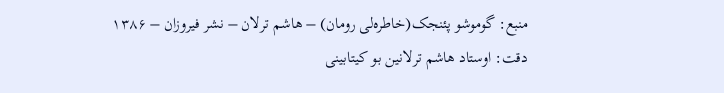منبع: گوموشو پئنجک(خاطره‌لی رومان) – هاشم ترلان – نشر فیروزان – ۱۳۸۶
دقت: اوستاد هاشم ترلانین بو کیتابینی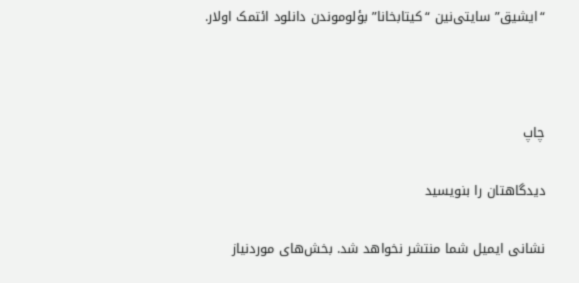“ایشیق” سایتی‌نین “کیتابخانا” بؤلوموندن دانلود ائتمک اولار.



چاپ

دیدگاهتان را بنویسید

نشانی ایمیل شما منتشر نخواهد شد. بخش‌های موردنیاز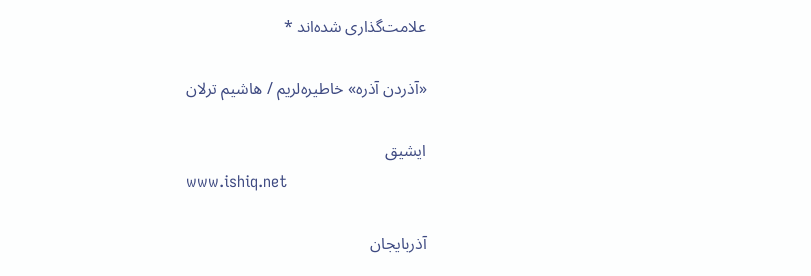علامت‌گذاری شده‌اند *

«آذردن آذره» خاطیره‌لریم / هاشیم ترلان

ایشیق
www.ishiq.net

آذربایجان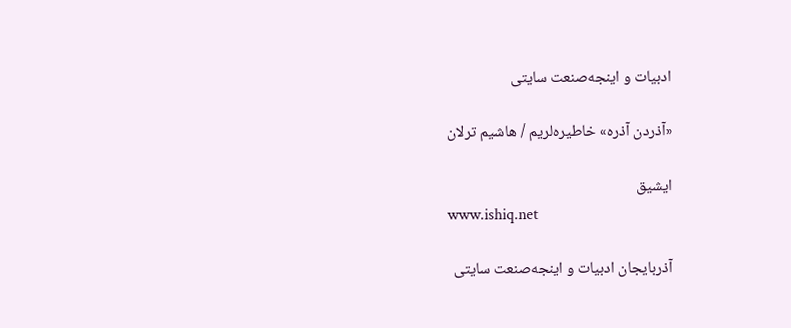ادبیات و اینجه‌صنعت سایتی

«آذردن آذره» خاطیره‌لریم / هاشیم ترلان

ایشیق
www.ishiq.net

آذربایجان ادبیات و اینجه‌صنعت سایتی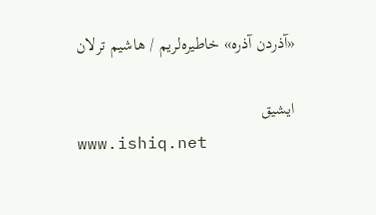«آذردن آذره» خاطیره‌لریم / هاشیم ترلان

ایشیق
www.ishiq.net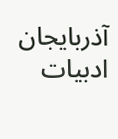آذربایجان ادبیات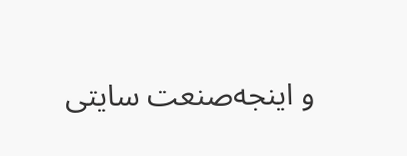و اینجه‌صنعت سایتی